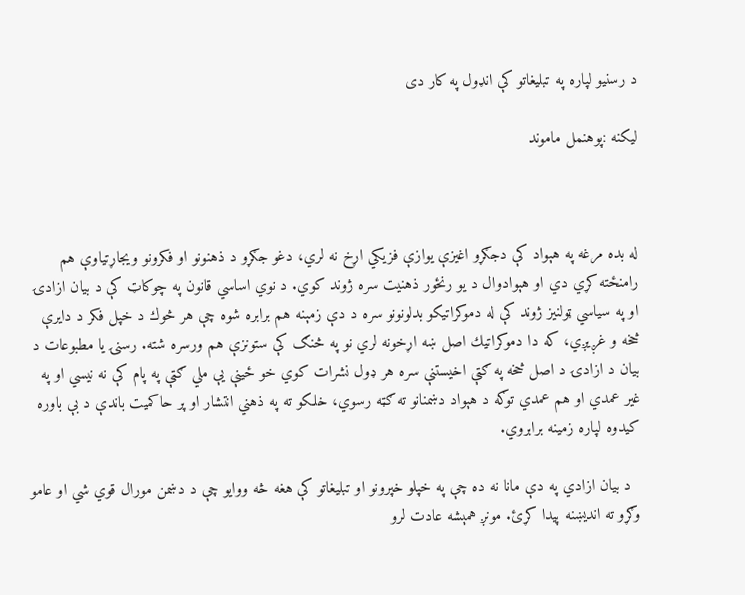د رسنيو لپاره په تبليغاتو كې انډول په كار دى

ليكنه :پوهنمل ماموند



له بده مرغه په هېواد كې دجګړو اغيزې يوازې فزيكي اړخ نه لري، دغو جګړو د ذهنونو او فكرونو ويجاړتياوې هم رامنځته كړي دي او هېوادوال د يو رنځور ذهنيت سره ژوند كوي. د نوي اساسي قانون په چوكاټ كې د بيان ازادۍ او په سياسي ټولنيز ژوند كې له دموكراتيكو بدلونونو سره د دې زمېنه هم برابره شوه چې هر څوك د خپل فكر د دايرې څخه و غږيږي، كه دا دموكراتيك اصل ښه اړخونه لري نو په څنګ كې ستونزې هم ورسره شته. رسنۍ يا مطبوعات د بيان د ازادۍ د اصل څخه په ګټې اخيستنې سره هر ډول نشرات كوي خو ځينې يې ملي ګټې په پام كې نه نيسي او په غير عمدي او هم عمدي توګه د هېواد دښمنانو ته ګټه رسوي، خلكو ته په ذهني انتشار او پر حاكميت باندې د بې باوره كيدوه لپاره زمينه برابروي.

  د بيان ازادي په دې مانا نه ده چې په خپلو خپرونو او تبليغاتو كې هغه څه ووايو چې د دښمن مورال قوي شي او عامو وګړو ته انديښنه پيدا كړئ. مونږ همېشه عادت لرو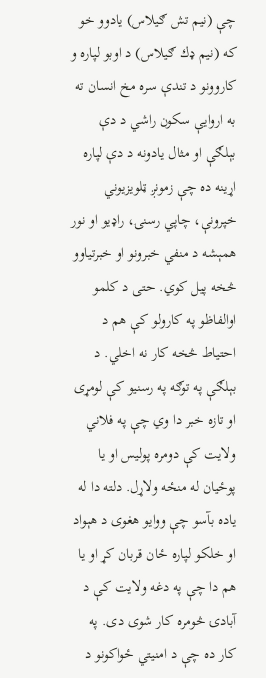چې (نيم تش ګيلاس) يادوو خو كه (نيم ډك ګيلاس) د اوبو لپاره و كاروونو د تندې سره مخ انسان ته به اروايې سكون راشي د دې بېلګې او مثال يادونه د دې لپاره اړينه ده چې زمونږ ټلويزيوني خپرونې، چاپي رسنۍ، راډيو او نور همېشه د منفي خبرونو او خبرتياوو څخه پيل كوي. حتى د كلمو اوالفاظو په كارولو كې هم د احتياط څخه كار نه اخلي. د بېلګې په توګه په رسنيو كې لومړى او تازه خبر دا وي چې په فلاني ولايت كې دومره پوليس او يا پوځيان له منځه ولاړل. دلته دا له ياده بآسو چې ووايو هغوى د هېواد او خلكو لپاره ځان قربان كړ او يا هم دا چې په دغه ولايت كې د آبادۍ څومره كار شوى دى. په كار ده چې د امنيتي ځواكونو د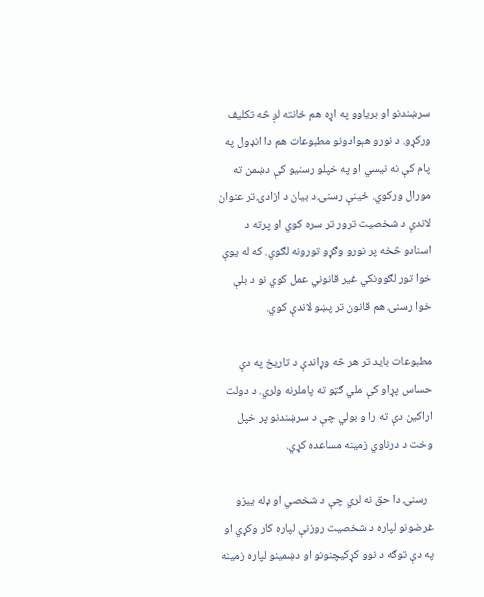سرښندنو او برياوو په اړه هم ځانته لږ څه تكليف وركړو. د نورو هېوادونو مطبوعات هم دا انډول په پام كې نه نيسي او په خپلو رسنيو كې دښمن ته مورال وركوي. ځينې رسنۍ د بيان د ازادۍ تر عنوان لاندې د شخصيت ترور تر سره كوي او پرته د اسنادو څخه پر نورو وګړو تورونه لګوي. كه له يوې خوا تور لګوونكي غير قانوني عمل كوي نو د بلې خوا رسنۍ هم قانون تر پښو لاندې كوي.

مطبوعات بايد تر هر څه وړاندې د تاريخ په دې حساس پړاو كې ملي ګټو ته پاملرنه ولري. د دولت اراكين دې ته را و بولي چې د سرښندنو پر خپل وخت د درناوي زمينه مساعده كړي.

  رسنۍ دا حق نه لري چې د شخصي او ډله ييزو غرضونو لپاره د شخصيت روزنې لپاره كار وكړي او په دې توګه د نوو كړكيچنونو او دښمينو لپاره زمينه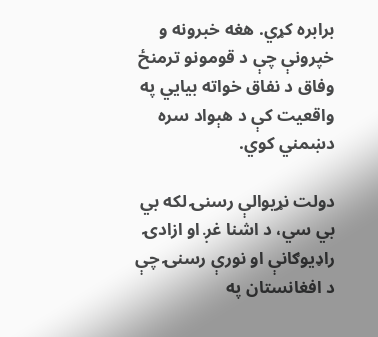برابره كړي. هغه خبرونه و خپرونې چې د قومونو ترمنځ وفاق د نفاق خواته بيايي په واقعيت كې د هېواد سره دښمني كوي.

دولت نړيوالې رسنۍ لكه بي بي سي، د اشنا غږ او ازادۍ راډيوګانې او نورې رسنۍ چې د افغانستان په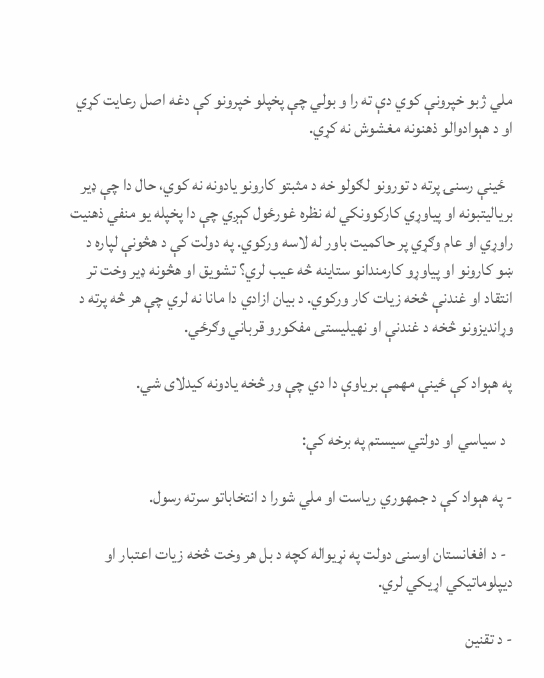ملي ژبو خپرونې كوي دې ته را و بولي چې پخپلو خپرونو كې دغه اصل رعايت كړي او د هېوادوالو ذهنونه مغشوش نه كړي.

  ځينې رسنۍ پرته د تورونو لګولو خه د مثبتو كارونو يادونه نه كوي، حال دا چې ډير برياليتبونه او پياوړي كاركوونكي له نظره غورځول كېږي چې دا پخپله يو منفي ذهنيت راوړي او عام وګړي پر حاكميت باور له لاسه وركوي. په دولت كې د هڅونې لپاره د ښو كارونو او پياوړو كارمندانو ستاينه څه عيب لري؟ تشويق او هڅونه ډير وخت تر انتقاد او غندنې څخه زيات كار وركوي. د بيان ازادي دا مانا نه لري چې هر څه پرته د وړانديزونو څخه د غندنې او نهيليستى مفكورو قرباني وګرځي.

په هېواد كې ځينې مهمې برياوې دا دي چې ور څخه يادونه كيدلاى شي.

  د سياسي او دولتي سيستم په برخه كې:

- په هېواد كې د جمهوري رياست او ملي شورا د انتخاباتو سرته رسول.

  - د افغانستان اوسنى دولت په نړيواله كچه د بل هر وخت څخه زيات اعتبار او ديپلوماتيكي اړيكي لري.

- د تقنين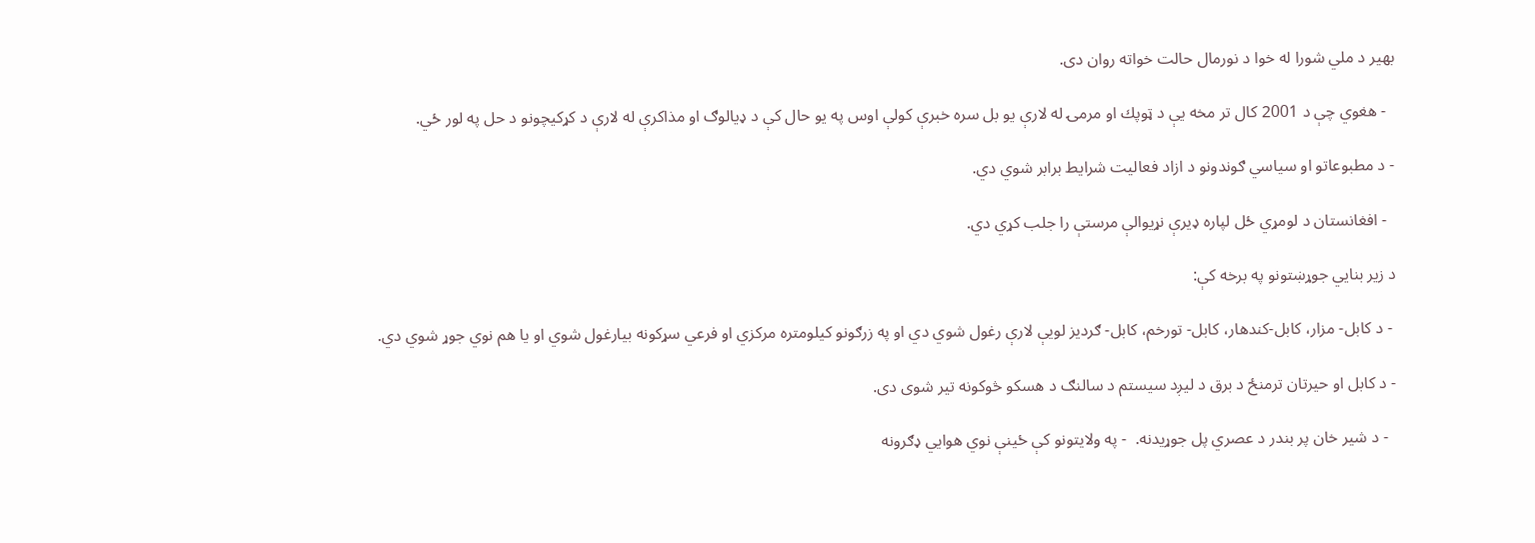بهير د ملي شورا له خوا د نورمال حالت خواته روان دى.

  - هغوي چې د 2001 كال تر مخه يې د ټوپك او مرمۍ له لارې يو بل سره خبرې كولې اوس په يو حال كې د ډيالوګ او مذاكرې له لارې د كړكيچونو د حل په لور ځي.

- د مطبوعاتو او سياسي ګوندونو د ازاد فعاليت شرايط برابر شوي دي.

  - افغانستان د لومړي ځل لپاره ډيرې نړيوالې مرستې را جلب كړي دي.

د زير بنايي جوړښتونو په برخه كې:

 - د كابل- مزار، كابل-كندهار، كابل- تورخم، كابل- ګرديز لويې لارې رغول شوي دي او په زرګونو كيلومتره مركزي او فرعي سړكونه بيارغول شوي او يا هم نوي جوړ شوي دي.

- د كابل او حيرتان ترمنځ د برق د ليږد سيستم د سالنګ د هسكو څوكونه تير شوى دى.

  - د شير خان پر بندر د عصري پل جوړيدنه.  - په ولايتونو كې ځينې نوي هوايي ډګرونه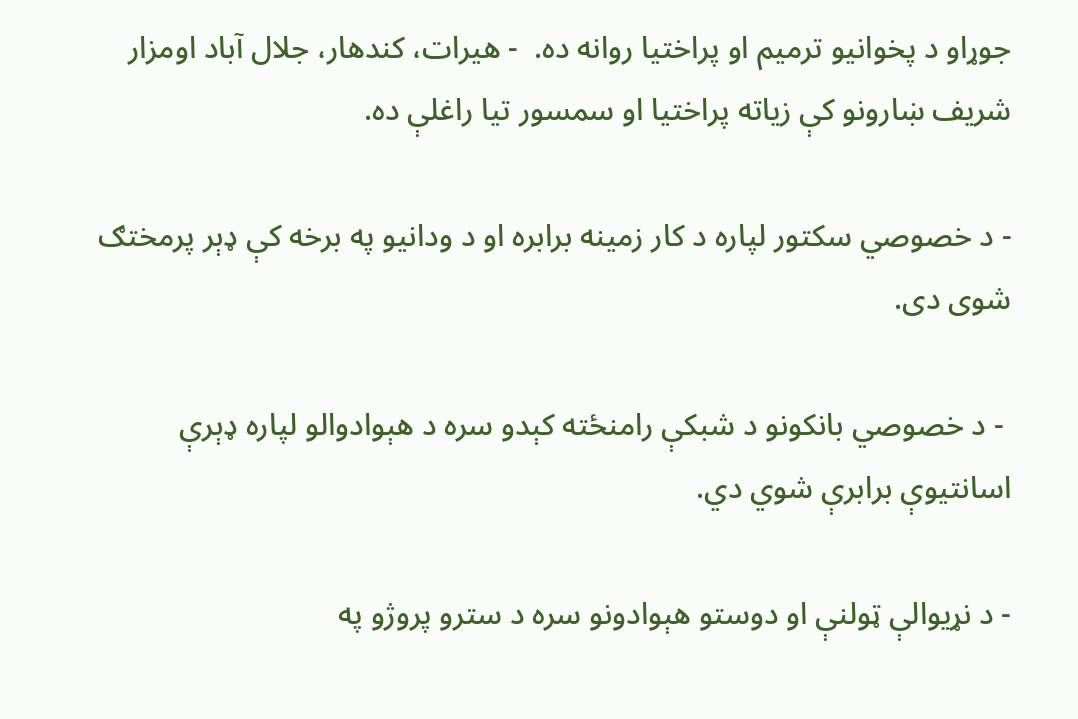جوړاو د پخوانيو ترميم او پراختيا روانه ده.  - هيرات، كندهار، جلال آباد اومزار شريف ښارونو كې زياته پراختيا او سمسور تيا راغلې ده.

- د خصوصي سكتور لپاره د كار زمينه برابره او د ودانيو په برخه كې ډېر پرمختګ شوى دى.

 - د خصوصي بانكونو د شبكې رامنځته كېدو سره د هېوادوالو لپاره ډېرې اسانتيوې برابرې شوي دي.

- د نړيوالې ټولنې او دوستو هېوادونو سره د سترو پروژو په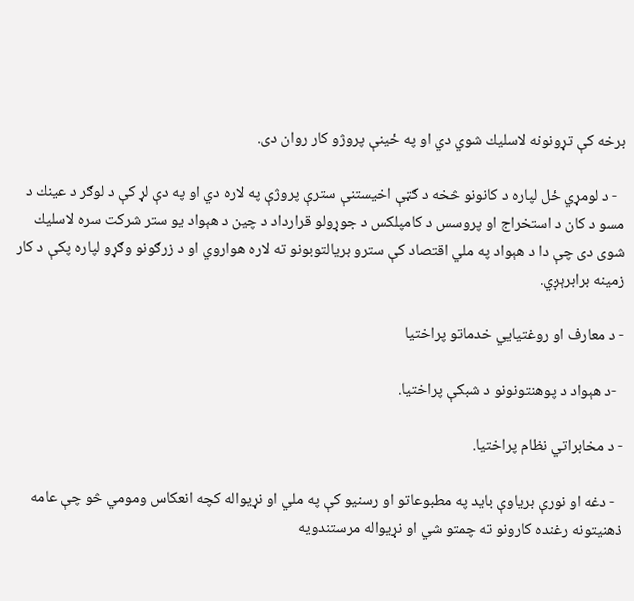برخه كې تړونونه لاسليك شوي دي او په ځينې پروژو كار روان دى.

  - د لومړي ځل لپاره د كانونو څخه د ګټې اخيستنې سترې پروژې په لاره دي او په دې لړ كې د لوګر د عينك د مسو د كان د استخراج او پروسس د كامپلكس د جوړولو قرارداد د چين د هېواد يو ستر شركت سره لاسليك شوى دى چې دا د هېواد په ملي اقتصاد كې سترو بريالتوبونو ته لاره هواروي او د زرګونو وګړو لپاره پكې د كار زمينه برابرېږي.

- د معارف او روغتيايي خدماتو پراختيا

  -د هېواد د پوهنتونونو د شبكې پراختيا.

- د مخابراتي نظام پراختيا.

  - دغه او نورې برياوې بايد په مطبوعاتو او رسنيو كې په ملي او نړيواله كچه انعكاس ومومي څو چې عامه ذهنيتونه رغنده كارونو ته چمتو شي او نړيواله مرستندويه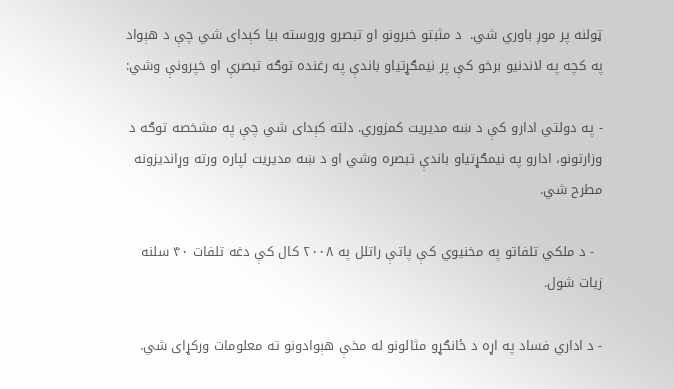ټولنه پر موږ باوري شي.  د مثبتو خبرونو او تبصرو وروسته بيا كېداى شي چې د هېواد په كچه په لاندنيو برخو كې پر نيمګړتياو باندې په رغنده توګه تبصرې او خپرونې وشي:

- په دولتي ادارو كې د ښه مديريت كمزوري. دلته كېداى شي چې په مشخصه توګه د وزارتونو، ادارو په نيمګړتياو باندې تبصره وشي او د ښه مديريت لپاره ورته وړانديزونه مطرح شي.

  - د ملكي تلفاتو په مخنيوي كې پاتې راتلل په ۲۰۰۸ كال كې دغه تلفات ۴۰ سلنه زيات شول.

- د اداري فساد په اړه د ځانګړو مثالونو له مخې هېوادونو ته معلومات وركړاى شي.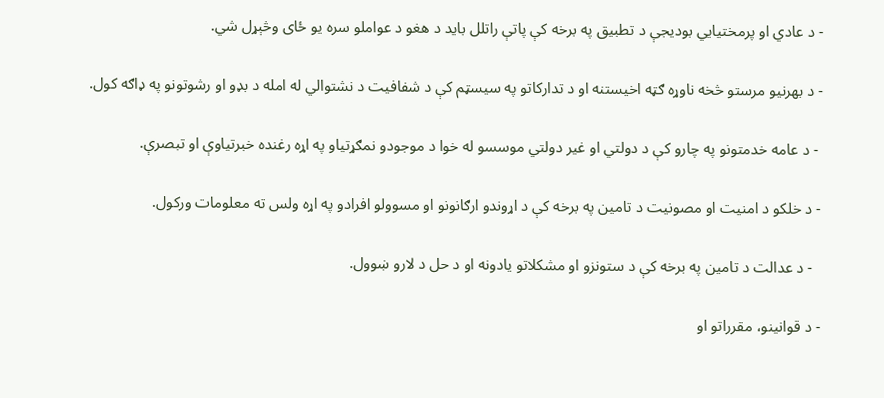- د عادي او پرمختيايي بوديجې د تطبيق په برخه كې پاتې راتلل بايد د هغو د عواملو سره يو ځاى وڅېړل شي.

- د بهرنيو مرستو څخه ناوړه ګټه اخيستنه او د تداركاتو په سيسټم كې د شفافيت د نشتوالي له امله د بډو او رشوتونو په ډاګه كول.

 - د عامه خدمتونو په چارو كې د دولتي او غير دولتي موسسو له خوا د موجودو نمګړتياو په اړه رغنده خبرتياوې او تبصرې.

- د خلكو د امنيت او مصونيت د تامين په برخه كې د اړوندو ارګانونو او مسوولو افرادو په اړه ولس ته معلومات وركول.

  - د عدالت د تامين په برخه كې د ستونزو او مشكلاتو يادونه او د حل د لارو ښوول.

- د قوانينو، مقرراتو او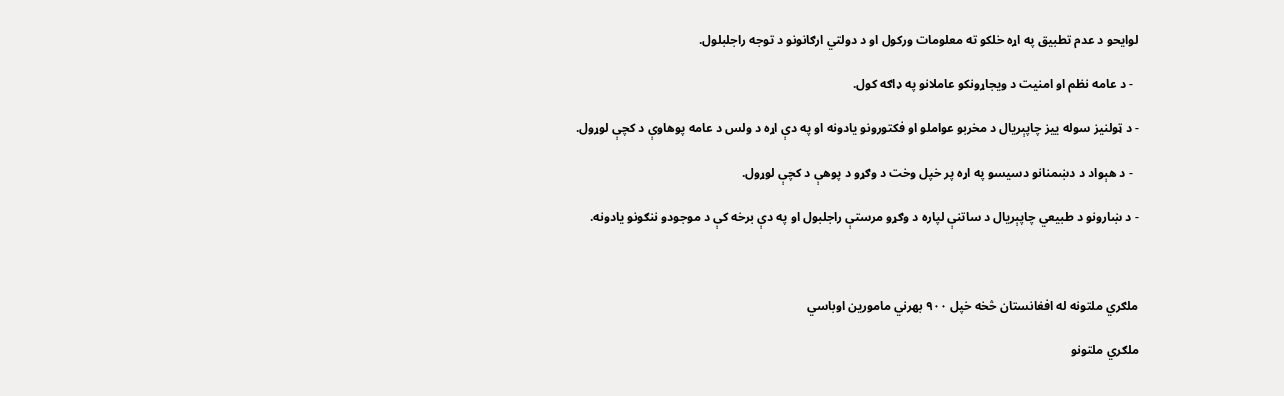لوايحو د عدم تطبيق په اړه خلكو ته معلومات وركول او د دولتي ارګانونو د توجه راجلبلول.

  - د عامه نظم او امنيت د ويجاړونكو عاملانو په ډاګه كول.

- د ټولنيز سوله ييز چاپېريال د مخربو عواملو او فكتورونو يادونه او په دې اړه د ولس د عامه پوهاوې د كچې لوړول.

  - د هېواد د دښمنانو دسيسو په اړه پر خپل وخت د وګړو د پوهې د كچې لوړول.

- د ښارونو د طبيعي چاپېريال د ساتنې لپاره د وګړو مرستې راجلبول او په دې برخه كې د موجودو ننګونو يادونه.



ملګري ملتونه له افغانستان څخه خپل ٩٠٠ بهرني مامورين اوباسي

ملګري ملتونو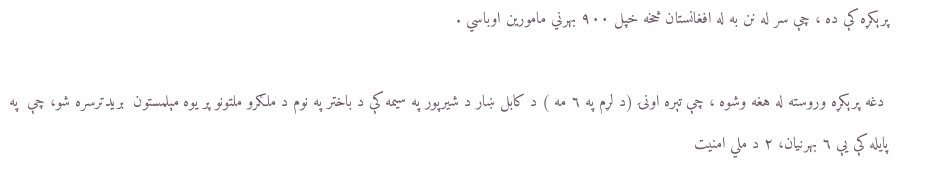پرېکړه کې ده ، چې سر له نن به له افغانستان څخه خپل ٩٠٠ بهرني مامورين اوباسي .

 دغه پرېکړه وروسته له هغه وشوه ، چې تېره اونۍ (د لړم په ٦ مه ) د کابل ښار د شيرپور په سيمه کې د باختر په نوم د ملګرو ملتونو پر يوه مېلمستون  بريدترسره شو، چې  په پايله کې يې ٦ بهرنيان، ٢ د ملي امنيت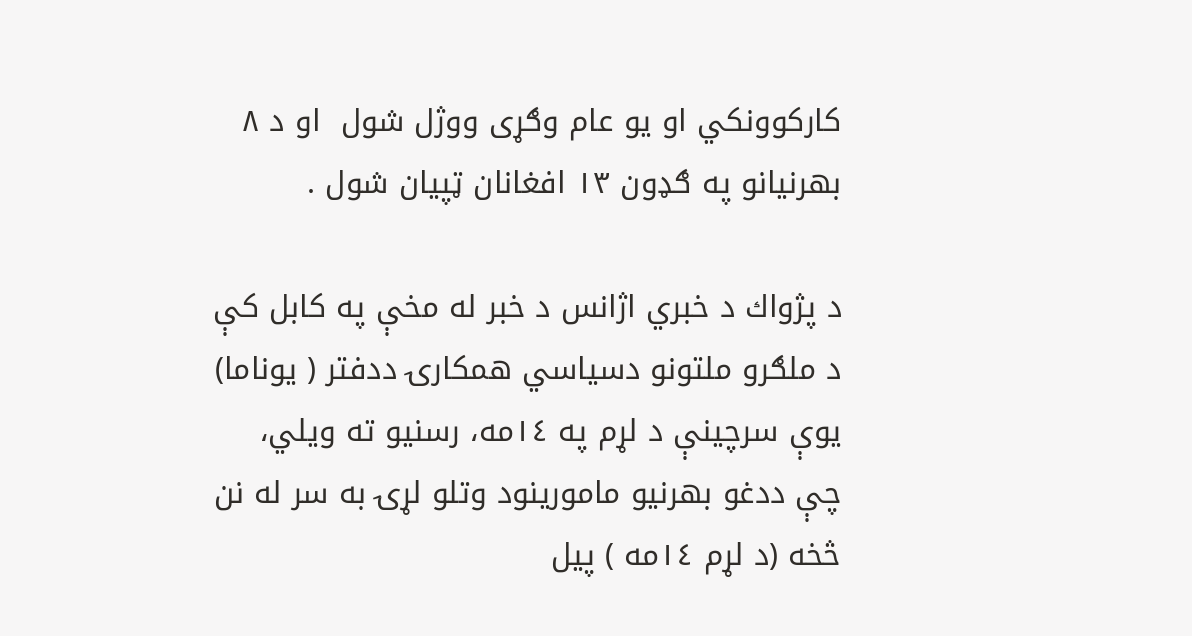کارکوونکي او يو عام وګړى ووژل شول  او د ٨ بهرنيانو په ګډون ١٣ افغانان ټپيان شول .

د پژواك د خبري اژانس د خبر له مخې په کابل کې د ملګرو ملتونو دسياسي همکارۍ ددفتر ( يوناما) يوې سرچينې د لړم په ١٤مه، رسنيو ته ويلي، چې ددغو بهرنيو مامورينود وتلو لړۍ به سر له نن څخه (د لړم ١٤مه ) پيل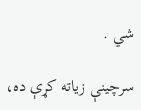شي .

سرچينې زياته کړې ده،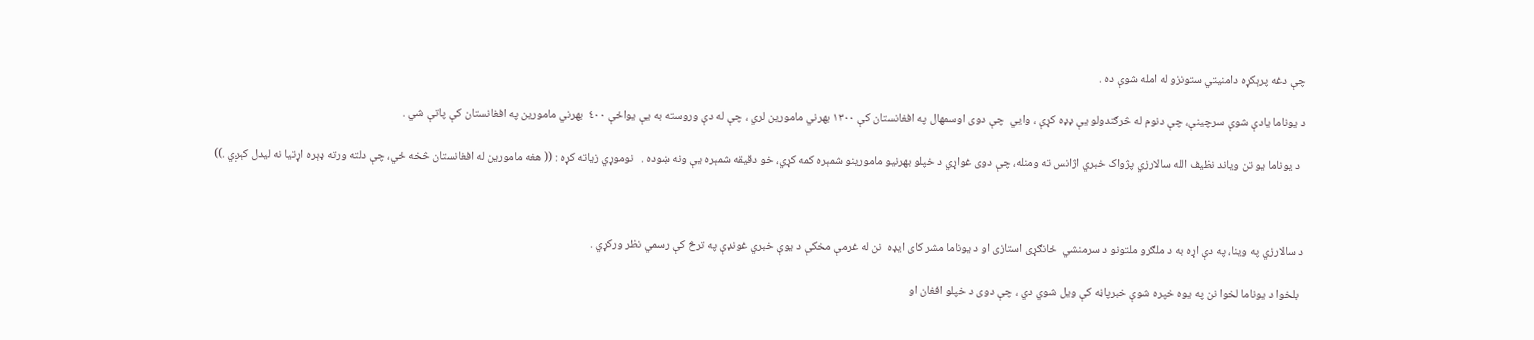چې دغه پرېکړه دامنيتي ستونزو له امله شوې ده .

د يوناما يادې شوې سرچينې، چې دنوم له څرګندولو يې ډډه کړې ، وايي  چې دوى اوسمهال په افغانستان کې ١٣٠٠ بهرني مامورين لري ، چې له دې وروسته به يې يواځې ٤٠٠  بهرني مامورين په افغانستان کې پاتې شي .

  د يوناما يو تن وياند نظيف الله سالارزي پژواک خبري اژانس ته ومنله، چې دوى غواړي د خپلو بهرنيو مامورينو شمېره کمه کړي، خو دقيقه شمېره يې ونه ښوده .   نوموړي زياته کړه : (( هغه مامورين له افغانستان څخه ځي، چې دلته ورته ډېره اړتيا نه ليدل کېږي .))



د سالارزي په وينا، په دې اړه به د ملګرو ملتونو د سرمنشي  ځانګړى استازى او د يوناما مشر کاى ايډه  نن له غرمې مخکې د يوې خبري غونډې په ترڅ کې رسمي نظر ورکړي .

  بلخوا د يوناما لخوا نن په يوه خپره شوې خبرپاڼه کې ويل شوي دي ، چې دوى د خپلو افغان او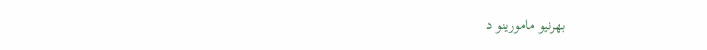بهرنيو مامورينو د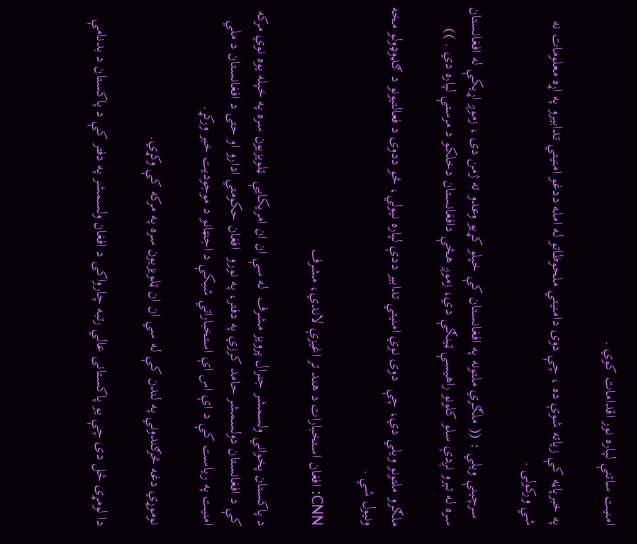امنيت ساتنې لپاره نور اقدامات کوي .

په خبرپاڼه کې زياته شوې ده ، چې دوى دامنيتي ملحوظاتو له امله ددغو امنيتي تدابيرو په اړه معلومات نه شي ورکولى .

  سرچينې ويلي : (( ملګري ملتونه په افغانستان کې خپلو کړيو وعدو ته ژمن دى ، زموږ اړيکې له افغانستان سره له تېرو نږدې سلو کلونو راهيسې ټينګې دي، زموږ هڅې دافغانستان دخلکو د مرستې لپاره دي . ))

ملګرو ملتونو ويلي دي، چې  دوى نوي امنيتي تدابير ددې لپاره نيولي، څو ددوى د فعالتيونو د ګډوډولو مخه ونيول شي .

CNN: افغان استخبارات د هند تر اغیزې لاندي، مشرف

د پاکستان پخواني ولسمشر جنرال پرویز مشرف  له سې ان ان امریکایې  ټلویزیون سره په خپله یوه نوي مرکه کې د افغانستان دولسمشر حامد کرزي په دفتر، په نورو  افغان حکومتي ادارو او حتی د افغانستان د ملي امنیت په ریاست کې د اې اس اې استخباراتي شبکې د اجنټانو د موجودیت خبر ورکړ.

نوموړي دغه څرګندوني په لندن کې له سي ان ان ټلویزیون سره په مرکه کې وکړي.

دا لومړی ځل دی چې یو پاکستانی عالي رتبه چارواکی د افغان ولسمشر په دفتر کې د پاکستان د بدنامې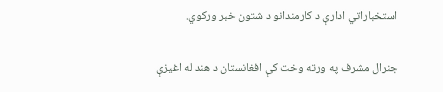استخباراتي ادارې د کارمندانو د شتون خبر ورکوي.

جنرال مشرف په ورته وخت کې افغانستان د هند له اغیزې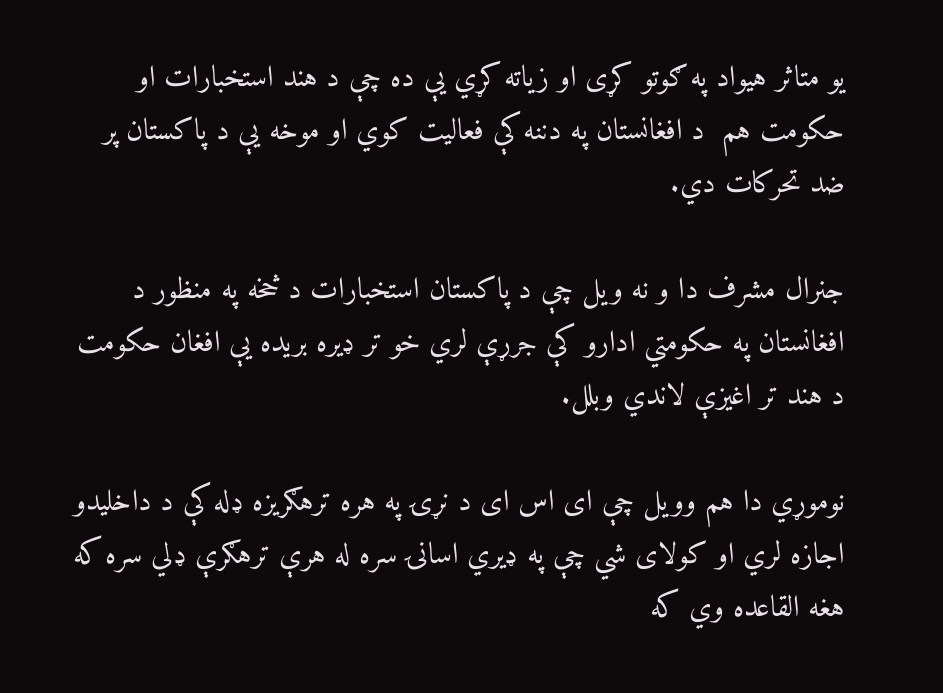یو متاثر هیواد په ګوتو کړی او زیاته کړي یې ده چې د هند استخبارات او حکومت هم  د افغانستان په دننه کې فعالیت کوي او موخه یې د پاکستان پر ضد تحرکات دي.

جنرال مشرف دا و نه ویل چې د پاکستان استخبارات د څخه په منظور د افغانستان په حکومتي ادارو کې جرړې لري خو تر ډیره بریده یې افغان حکومت د هند تر اغیزې لاندي وبلل.

نوموړي دا هم وویل چې ای اس ای د نړۍ په هره ترهګریزه ډله کې د داخلیدو اجازه لري او کولای شي چې په ډیري اسانۍ سره له هرې ترهګرې ډلي سره که  هغه القاعده وي که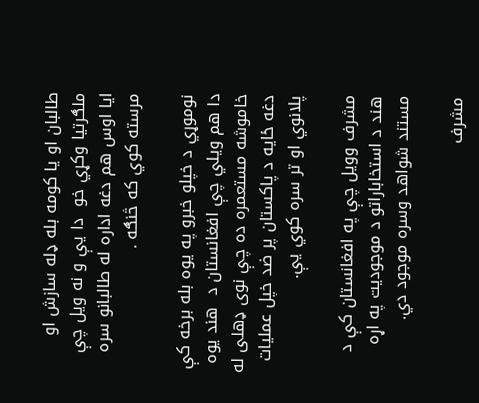طالبان او یا کومه بله ډله سازش او ملګرتیا وکړي خو  دا یې و نه ویل چې ایا اوس هم دغه اداره له طالبانو سره مرسته کوي که څنګه .

نوموړي د خپلو خبرو په یوه بله برخه کې دا هم ویلي چې افغانستان د  هند یوه خاموشه مستعمره ده چې نوی ډهلی له دغه ځایه د پاکستان پر ضد خپل عملیات پلانوي او تر سره کوي یې.

مشرف وویل چې په افغانستان کې د هند د استخاباراتو د موجودیت په اړه مستند شواهد وسره موجود دي.

مشرف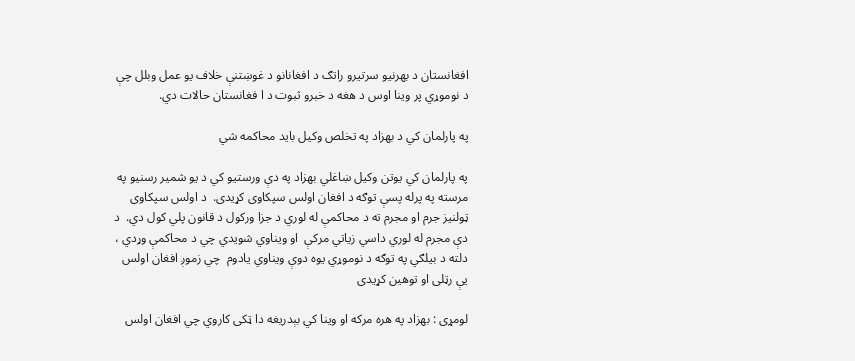افغانستان د بهرنیو سرتیرو راتګ د افغانانو د غوښتنې خلاف یو عمل وبلل چې د نوموړي پر وینا اوس د هغه د خبرو ثبوت د ا فغانستان حالات دي.

په پارلمان کي د بهزاد په تخلص وکيل بايد محاکمه شي

په پارلمان کي يوتن وکيل ښاغلي بهزاد په دې ورستيو کي د يو شمير رسنيو په مرسته په پرله پسې توګه د افغان اولس سپکاوی کړیدی.  د اولس سپکاوی ټولنيز جرم او مجرم ته د محاکمې له لوري د جزا ورکول د قانون پلي کول دي.  د دې مجرم له لوري داسي زياتي مرکې  او ويناوي شويدي چي د محاکمې وړدي ، دلته د بيلګي په توګه د نوموړي يوه دوې ويناوي يادوم  چي زموږ افغان اولس يې رټلی او توهين کړيدی

لومړی : بهزاد په هره مرکه او وينا کي بېدريغه دا ټکی کاروي چي افغان اولس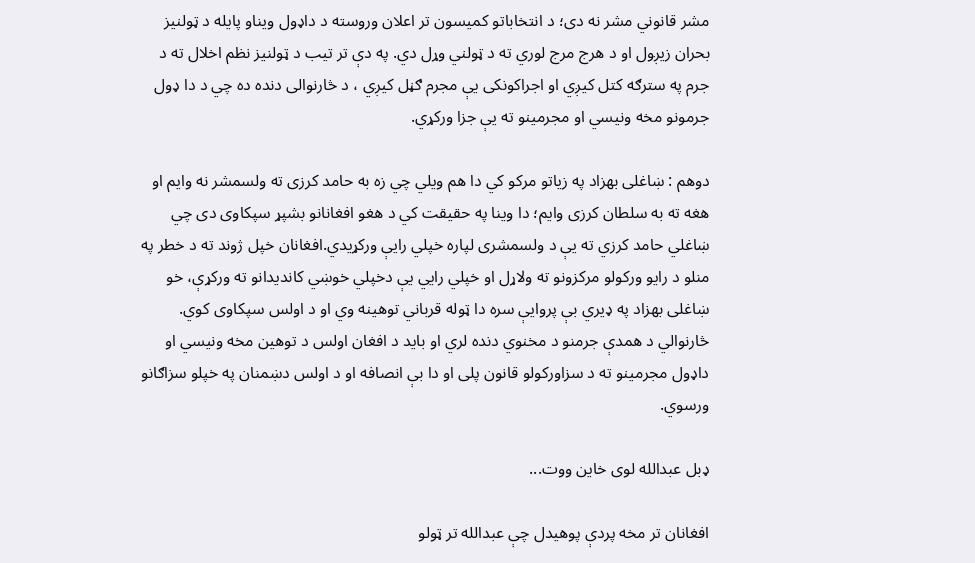مشر قانوني مشر نه دی؛ د انتخاباتو کميسون تر اعلان وروسته د داډول ويناو پايله د ټولنيز بحران زيږول او د هرج مرج لوري ته د ټولني وړل دي. په دې تر تيب د ټولنيز نظم اخلال ته د جرم په سترګه کتل کيږي او اجراکونکی يې مجرم ګڼل کيږي ، د څارنوالی دنده ده چي د دا ډول جرمونو مخه ونيسي او مجرمينو ته يې جزا ورکړي.

دوهم : ښاغلی بهزاد په زياتو مرکو کي دا هم ويلي چي زه به حامد کرزی ته ولسمشر نه وايم او هغه ته به سلطان کرزی وايم؛ دا وينا په حقيقت کي د هغو افغانانو بشپړ سپکاوی دی چي ښاغلي حامد کرزي ته يې د ولسمشری لپاره خپلي رايې ورکړيدي.افغانان خپل ژوند ته د خطر په منلو د رايو ورکولو مرکزونو ته ولاړل او خپلي رايي يې دخپلي خوښي کانديدانو ته ورکړې، خو ښاغلی بهزاد په ډيري بې پروايې سره دا ټوله قرباني توهينه وي او د اولس سپکاوی کوي. څارنوالي د همدې جرمنو د مخنوي دنده لري او بايد د افغان اولس د توهين مخه ونيسي او داډول مجرمينو ته د سزاورکولو قانون پلی او دا بې انصافه او د اولس دښمنان په خپلو سزاګانو ورسوي.

ډبل عبدالله لوی خاین ووت...

افغانان تر مخه پردې پوهیدل چې عبدالله تر ټولو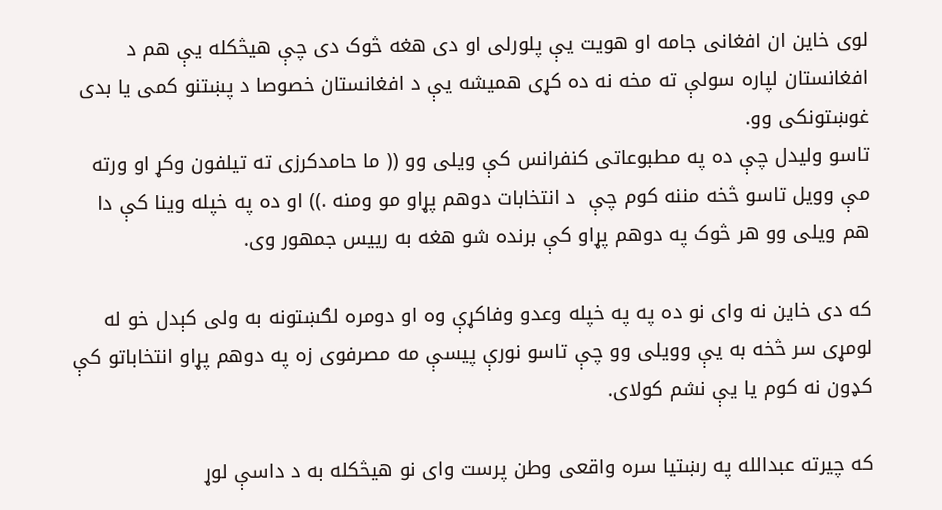لوی خاین ان افغانی جامه او هویت یې پلورلی او دی هغه څوک دی چې هیڅکله یې هم د افغانستان لپاره سولې ته مخه نه ده کړی همیشه یې د افغانستان خصوصا د پښتنو کمی یا بدی غوښتونکی وو.
تاسو ولیدل چې ده په مطبوعاتی کنفرانس کې ویلی وو (( ما حامدکرزی ته تیلفون وکړ او ورته مې وویل تاسو څخه مننه کوم چې  د انتخابات دوهم پړاو مو ومنه .)) او ده په خپله وینا کې دا هم ویلی وو هر څوک په دوهم پړاو کې برنده شو هغه به رییس جمهور وی.

که دی خاین نه وای نو ده په په خپله وعدو وفاکړې وه او دومره لګښتونه به ولی کېدل خو له لومړی سر څخه به یې وویلی وو چې تاسو نورې پیسې مه مصرفوی زه په دوهم پړاو انتخاباتو کې  کډون نه کوم یا یې نشم کولای.

که چیرته عبدالله په رښتیا سره واقعی وطن پرست وای نو هیڅکله به د داسې لوړ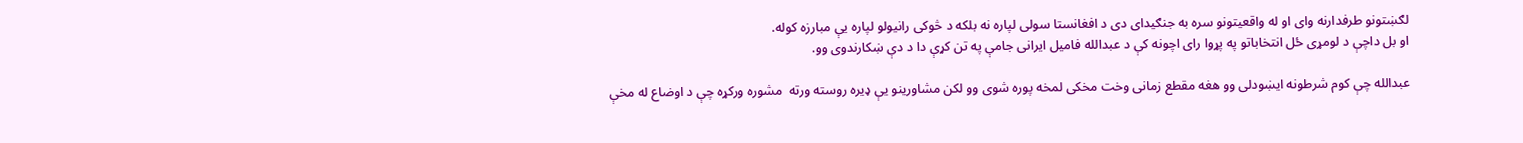لګښتونو طرفدارنه وای او له واقعیتونو سره به جنګیدای دی د افغانستا سولی لپاره نه بلکه د څوکی رانیولو لپاره یې مبارزه کوله.
او بل داچې د لومړی ځل انتخاباتو په پړوا رای اچونه کې د عبدالله فامیل ایرانی جامې په تن کړې دا د دې ښکارندوی وو.

عبدالله چې کوم شرطونه ایښودلی وو هغه مقطع زمانی وخت مخکی لمخه پوره شوی وو لکن مشاورینو یې ډیره روسته ورته  مشوره ورکړه چې د اوضاع له مخې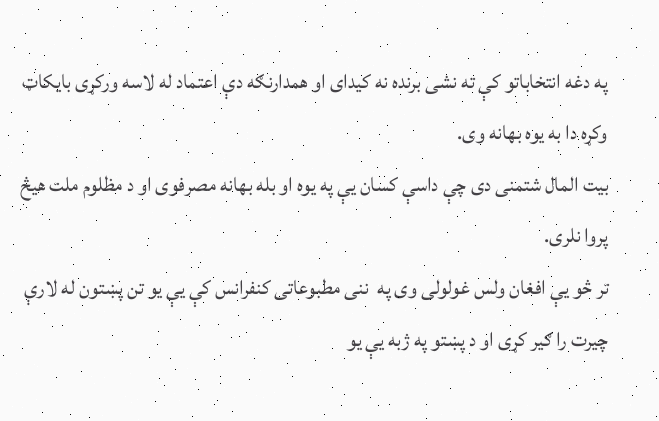په دغه انتخاباتو کې ته نشی برنده نه کیدای او همدارنګه دې اعتماد له لاسه ورکړی بایکاټ وکړه دا به یوه بهانه وی.
بیت المال شتمنی دی چې داسې کسان یې په یوه او بله بهانه مصرفوی او د مظلوم ملت هیڅ پروا نلری.
تر څو یې افغان ولس غولولی وی په  ننی مطبوعاتی کنفرانس کې یې یو تن پښتون له لارې چیرت را ګیر کړی او د پښتو په ژبه یې یو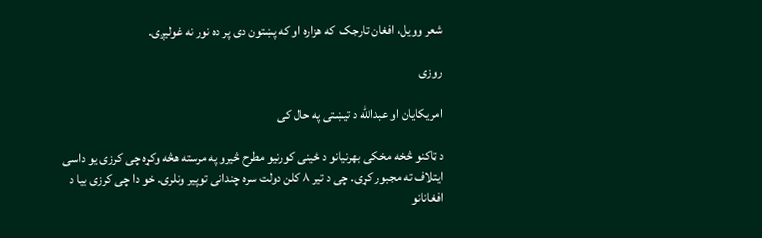شعر وویل، افغان تارجک  که هزاره او که پښتون دی پر ده نور نه غولیږی.

روزی

امریکایان او عبدالله د تیښتی په حال کی

د ټاکنو څخه مخکی بهرنیانو د ځینی کورنیو مطرح څیرو په مرسته هڅه وکړه چی کرزی یو داسی ایتلاف ته مجبور کړی. چی د تیر ۸ کلن دولت سره چندانی توپیر ونلری. خو دا چی کرزی بیا د افغانانو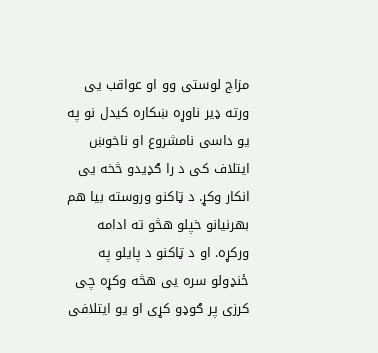مزاج لوستی وو او عواقب یی ورته ډیر ناوړه ښکاره کیدل نو په یو داسی نامشروع او ناخوښ ایتلاف کی د را ګډیدو څخه یی انکار وکړ. د ټاکنو وروسته بیا هم بهرنیانو خپلو هڅو ته ادامه ورکړه. او د ټاکنو د پایلو په ځنډولو سره یی هڅه وکړه چی کرزی پر ګوډو کړی او یو ایتلافی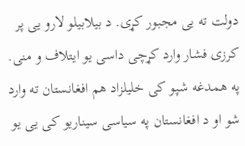دولت ته یی مجبور کړی. د بیلابیلو لارو یی پر کرزی فشار وارد کړچی داسی یو ایتلاف و منی. په همدغه شپو کی خلیلزاد هم افغانستان ته وارد شو او د افغانستان په سیاسی سیناریو کی یی یو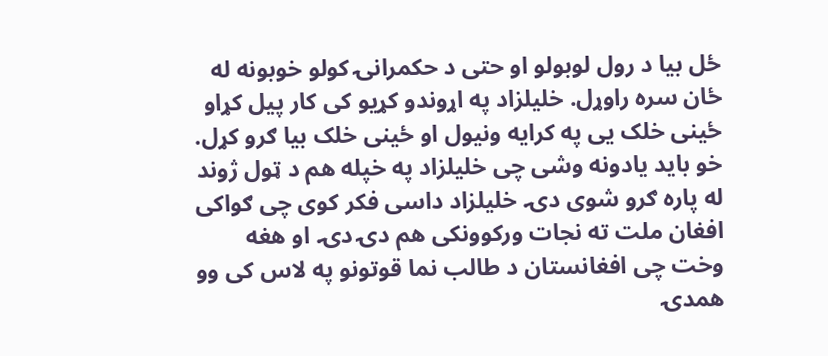ځل بیا د رول لوبولو او حتی د حکمرانۍ کولو خوبونه له ځان سره راوړل. خلیلزاد په اړوندو کړیو کی کار پیل کړاو ځینی خلک یی په کرایه ونیول او ځینی خلک بیا ګرو کړل. خو باید یادونه وشی چی خلیلزاد په خپله هم د ټول ژوند له پاره ګرو شوی دۍ. خلیلزاد داسی فکر کوی چی ګواکی افغان ملت ته نجات ورکوونکی هم دۍ دۍ. او هغه وخت چی افغانستان د طالب نما قوتونو په لاس کی وو همدۍ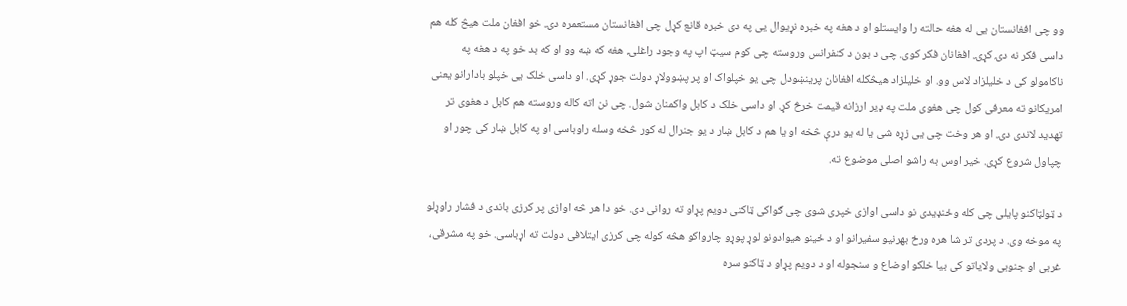وو چی افغانستان یی له هغه حالته را وایستلو او د هغه په خبره نړیوال یی په دی خبره قانع کړل چی افغانستان مستعمره دۍ. خو افغان ملت هیڅ کله هم داسی فکر نه دۍ کړۍ. افغانان فکر کوی. چی د بون د کنفرانس وروسته چی کوم سیټ اپ په وجود راغلۍ. هغه که ښه وو او که بد خو په د هغه په ناکامولو کی د خلیلزاد لاس وو. او خلیلزاد هیڅکله افغانان پرینښودل چی یو خپلواک او پر پښوولاړ دولت جوړ کړی. او داسی خلک یی خپلو بادارانو یعنی امریکانو ته معرفی کول چی هغوی ملت په ډیر ارزانه قیمت خرڅ کړ. او داسی خلک د کابل واکمنان شول. چی نن اته کاله وروسته هم کابل د هغوی تر تهدید لاندی دۍ. او هر وخت چی یی زړه شی یا له یو درې څخه او یا هم د کابل ښار د یو جنرال له کور څخه وسله راوباسی او په کابل ښار کی چور او چپاول شروع کړی. خیر اوس به راشو اصلی موضوع ته.

د ټولټاکنو پایلی چی کله وځنډیدی نو داسی اوازی خپری شوی چی ګواکی ټاکنی دویم پړاو ته روانی دی. خو دا هر څه اوازی پر کرزی باندی د فشار راوړلو په موخه وی. د پردی تر شا هره ورځ بهرنیو سفیرانو او د ځینو هیوادونو لوړ پوړو چارواکو هڅه کوله چی کرزی ایتلافی دولت ته اړباسی. خو په مشرقی، غربی او جنوبی ولایاتو کی بیا خلکو اوضاع و سنجوله او د دویم پړاو د ټاکنو سره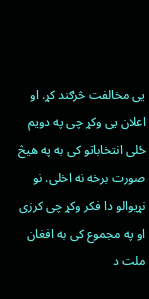یی مخالفت څرګند کړ. او اعلان یی وکړ چی په دویم ځلی انتخاباتو کی به په هیڅ صورت برخه نه اخلی. نو نړیوالو دا فکر وکړ چی کرزی او په مجموع کی به افغان ملت د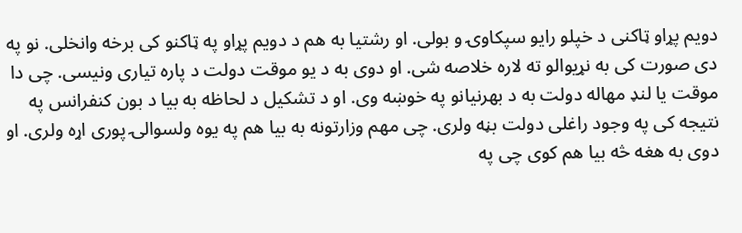دویم پړاو ټاکنی د خپلو رایو سپکاوۍ و بولی. او رشتیا به هم د دویم پړاو په ټاکنو کی برخه وانخلی. نو په دی صورت کی به نړیوالو ته لاره خلاصه شی. او دوی به د یو موقت دولت د پاره تیاری ونیسی. چی دا موقت یا لنډ مهاله دولت به د بهرنیانو په خوښه وی. او د تشکیل د لحاظه به بیا د بون کنفرانس په نتیجه کی په وجود راغلی دولت بڼه ولری. چی مهم وزارتونه به بیا هم په یوه ولسوالۍ پوری اړه ولری. او دوی به هغه څه بیا هم کوی چی په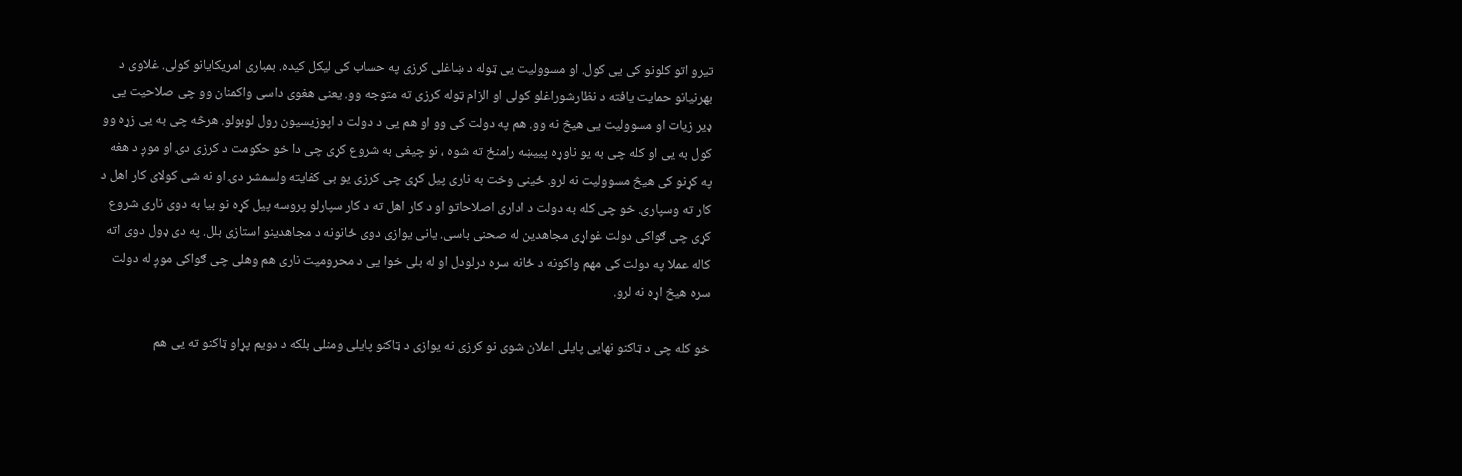تیرو اتو کلونو کی یی کول. او مسوولیت یی ټوله د ښاغلی کرزی په حساب کی لیکل کیده. بمباری امریکایانو کولی. غلاوی د بهرنیانو حمایت یافته د نظارشوراغلو کولی او الزام ټوله کرزی ته متوجه وو. یعنی هغوی داسی واکمنان وو چی صلاحیت یی ډیر زیات او مسوولیت یی هیڅ نه وو. هم په دولت کی وو او هم یی د دولت د اپوزیسیون رول لوبولو. هرڅه چی به یی زړه وو کول به یی او کله چی به یو ناوړه پییښه رامنځ ته شوه ، نو چیغی به شروع کړی چی دا خو حکومت د کرزی دۍ او موږ د هغه په کړنو کی هیڅ مسوولیت نه لرو. ځینی وخت به ناری پیل کړی چی کرزی یو بی کفایته ولسمشر دۍ او نه شی کولای کار اهل د کار ته وسپاری. خو چی کله به دولت د اداری اصلاحاتو او د کار اهل ته د کار سپارلو پروسه پیل کړه نو بیا به دوی ناری شروع کړی چی ګواکی دولت غواړی مجاهدین له صحنی باسی. یانی یوازی دوی ځانونه د مجاهدینو استازی بلل. په دی ډول دوی اته کاله عملا په دولت کی مهم واکونه د ځانه سره درلودل او له بلی خوا یی د محرومیت ناری هم وهلی چی ګواکی موږ له دولت سره هیڅ اړه نه لرو.

خو کله چی د ټاکنو نهایی پایلی اعلان شوی نو کرزی نه یوازی د ټاکنو پایلی ومنلی بلکه د دویم پړاو ټاکنو ته یی هم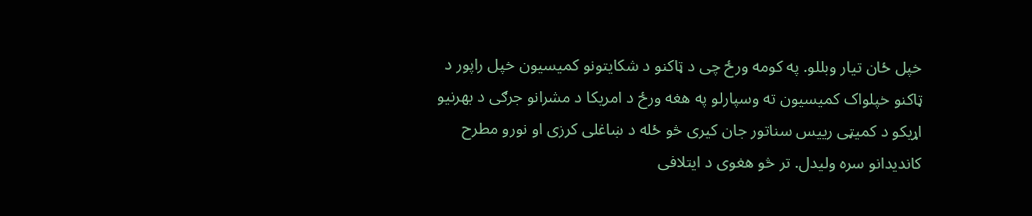خپل ځان تیار وبللو. په کومه ورځ چی د ټاکنو د شکایتونو کمیسیون خپل راپور د ټاکنو خپلواک کمیسیون ته وسپارلو په هغه ورځ د امریکا د مشرانو جرګی د بهرنیو اړیکو د کمیټی رییس سناتور جان کیری څو ځله د ښاغلی کرزی او نورو مطرح کاندیدانو سره ولیدل. تر څو هغوی د ایتلافی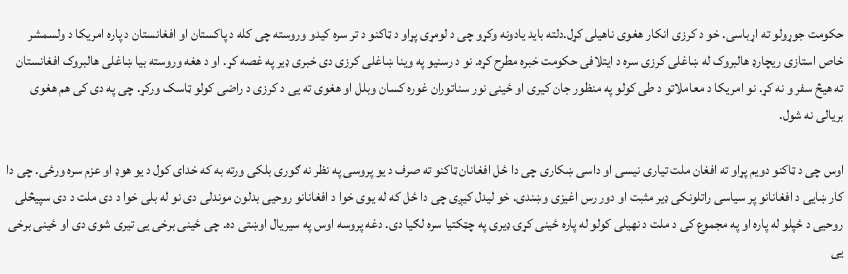حکومت جوړولو ته اړباسی. خو د کرزی انکار هغوی ناهیلی کړل.دلته باید یادونه وکړو چی د لومړی پړاو د ټاکنو د تر سره کیدو وروسته چی کله د پاکستان او افغانستان د پاره امریکا د ولسمشر خاص استازی ریچارډ هالبروک له ښاغلی کرزی سره د ایتلافی حکومت خبره مطرح کړه. نو د رسنیو په وینا ښاغلی کرزی دی خبری ډیر په غصه کړ. او د هغه وروسته بیا ښاغلی هالبروک افغانستان ته هیڅ سفر و نه کړ. نو امریکا د معاملاتو د طی کولو په منظور جان کیری او ځینی نور سناتوران غوره کسان وبلل او هغوی ته یی د کرزی د راضی کولو ټاسک ورکړ. چی په دی کی هم هغوی بریالی نه شول.

اوس چی د ټاکنو دویم پړاو ته افغان ملت تیاری نیسی او داسی ښکاری چی دا ځل افغانان ټاکنو ته صرف د یو پروسی په نظر نه ګوری بلکی ورته به که خدای کول د یو هوډ او عزم سره ورځی. چی دا کار ښایی د افغانانو پر سیاسی راتلونکی ډیر مثبت او دور رس اغیزی وښندی. خو لیدل کیږی چی دا ځل که له یوی خوا د افغانانو روحیی بدلون موندلی دی نو له بلی خوا د دی ملت د دی سپیڅلی روحیی د ځپلو له پاره او په مجموع کی د ملت د نهیلی کولو له پاره ځینی کړۍ ډیری په چټکتیا سره لګیا دی. دغه پروسه اوس په سیریال اوښتی ده. چی ځینی برخی یی تیری شوی دی او ځینی برخی یی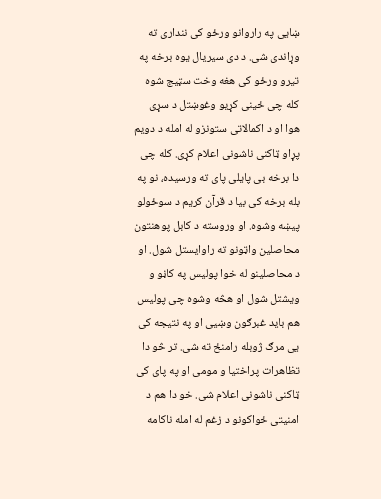ښایی په راروانو ورځو کی ننداری ته وړاندی شی. د دی سیریال یوه برخه په تیرو ورځو کی هغه وخت سټیج شوه کله چی ځینی کړیو وغوښتل د سړی هوا او د اکمالاتی ستونزو له امله د دویم پړاو ټاکنی ناشونی اعلام کړی. کله چی دا برخه بی پایلی پای ته ورسیده، نو په بله برخه کی بیا د قرآن کریم د سوځولو پیښه وشوه. او وروسته د کابل پوهنتون محاصلین واټونو ته راوایستل شول. او د محاصلینو له خوا پولیس په کاڼو و ویشتل شول او هڅه وشوه چی پولیس هم باید غبرګون وښیی او په نتیجه کی یی مرګ ژوبله رامنځ ته شی. تر څو دا تظاهرات پراختیا و مومی او په پای کی ټاکنی ناشونی اعلام شی. خو دا هم د امنیتی ځواکونو د زغم له امله ناکامه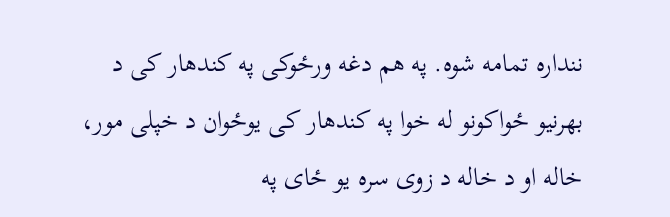ننداره تمامه شوه. په هم دغه ورځوکی په کندهار کی د بهرنیو ځواکونو له خوا په کندهار کی یوځوان د خپلی مور، خاله او د خاله د زوی سره یو ځای په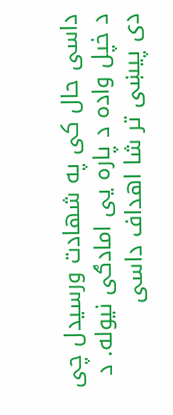داسی حال کی په شهادت ورسیدل چی د خپل واده د پاره یی امادګی نیوله. د دی پیښی تر شا اهداف داسی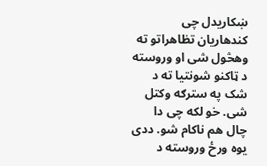ښکاریدل چی کندهاریان تظاهراتو ته وهڅول شی او وروسته د ټاکنو شونتیا ته د شک په سترګه وکتل شی. خو لکه چی دا چال هم ناکام شو. ددی یوه ورځ وروسته د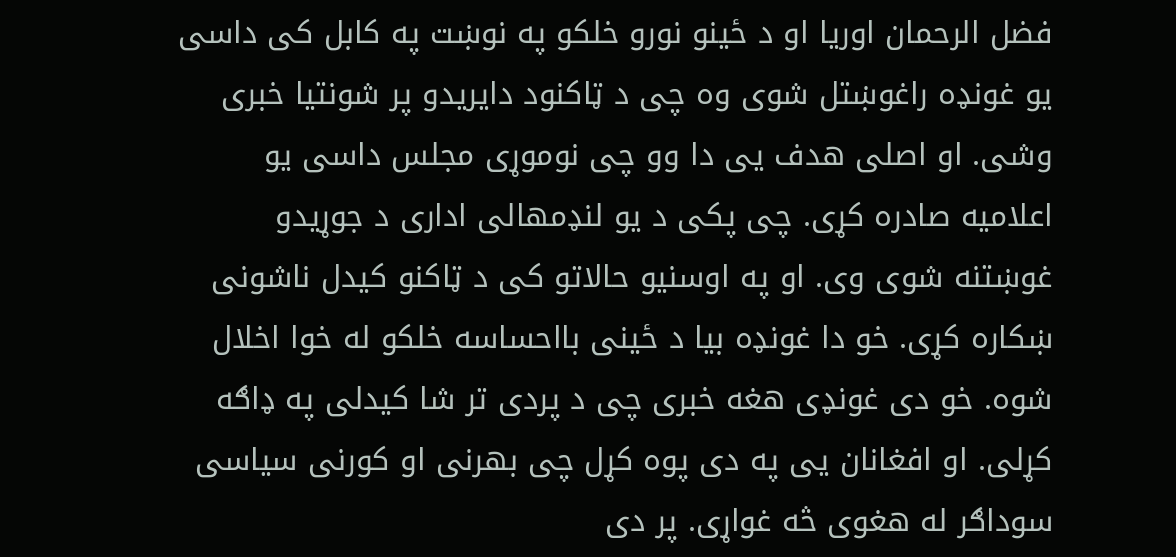فضل الرحمان اوریا او د ځینو نورو خلکو په نوښت په کابل کی داسی یو غونډه راغوښتل شوی وه چی د ټاکنود دایریدو پر شونتیا خبری وشی. او اصلی هدف یی دا وو چی نوموړی مجلس داسی یو اعلامیه صادره کړی. چی پکی د یو لنډمهالی اداری د جوړیدو غوښتنه شوی وی. او په اوسنیو حالاتو کی د ټاکنو کیدل ناشونی ښکاره کړی. خو دا غونډه بیا د ځینی بااحساسه خلکو له خوا اخلال شوه. خو دی غونډی هغه خبری چی د پردی تر شا کیدلی په ډاګه کړلی. او افغانان یی په دی پوه کړل چی بهرنی او کورنی سیاسی سوداګر له هغوی څه غواړی. پر دی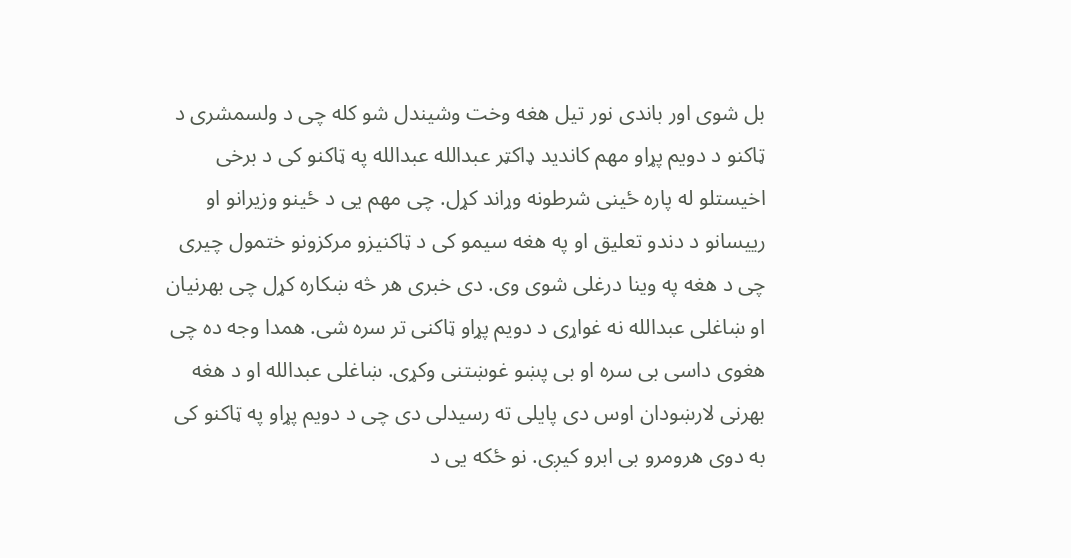بل شوی اور باندی نور تیل هغه وخت وشیندل شو کله چی د ولسمشری د ټاکنو د دویم پړاو مهم کاندید ډاکټر عبدالله عبدالله په ټاکنو کی د برخی اخیستلو له پاره ځینی شرطونه وړاند کړل. چی مهم یی د ځینو وزیرانو او رییسانو د دندو تعلیق او په هغه سیمو کی د ټاکنیزو مرکزونو ختمول چیری چی د هغه په وینا درغلی شوی وی. دی خبری هر څه ښکاره کړل چی بهرنیان او ښاغلی عبدالله نه غواړی د دویم پړاو ټاکنی تر سره شی. همدا وجه ده چی هغوی داسی بی سره او بی پښو غوښتنی وکړی. ښاغلی عبدالله او د هغه بهرنی لارښودان اوس دی پایلی ته رسیدلی دی چی د دویم پړاو په ټاکنو کی به دوی هرومرو بی ابرو کیږی. نو ځکه یی د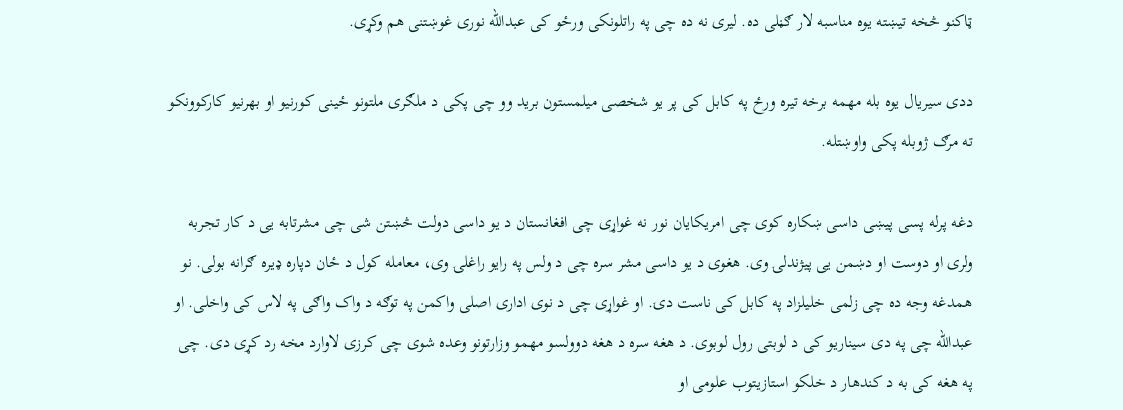ټاکنو څخه تیښته یوه مناسبه لار ګڼلی ده. لیری نه ده چی په راتلونکی ورځو کی عبدالله نوری غوښتنی هم وکړی.

ددی سیریال یوه بله مهمه برخه تیره ورځ په کابل کی پر یو شخصی میلمستون برید وو چی پکی د ملګری ملتونو ځینی کورنیو او بهرنیو کارکوونکو ته مرګ ژوبله پکی واوښتله.

دغه پرله پسی پیښی داسی ښکاره کوی چی امریکایان نور نه غواړی چی افغانستان د یو داسی دولت څښتن شی چی مشرتابه یی د کار تجربه ولری او دوست او دښمن یی پیژندلۍ وی. هغوی د یو داسی مشر سره چی د ولس په رایو راغلۍ وی، معامله کول د ځان دپاره ډیره ګرانه بولی. نو همدغه وجه ده چی زلمی خلیلزاد په کابل کی ناست دۍ. او غواړی چی د نوی اداری اصلی واکمن په توګه د واک واګی په لاس کی واخلی. او عبدالله چی په دی سیناریو کی د لوبتی رول لوبوی. د هغه سره د هغه دوولسو مهمو وزارتونو وعده شوی چی کرزی لاوارد مخه رد کړی دی. چی په هغه کی به د کندهار د خلکو استازیتوب علومی او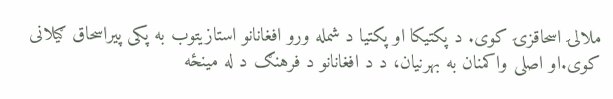ملالۍ اسحاقزۍ کوی. د پکتیکا او پکتیا د شمله ورو افغانانو استازیتوب به پکی پیراسحاق ګیلانی کوی.او اصلی واکمنان به بهرنیان، د د افغانانو د فرهنګ د له مینځه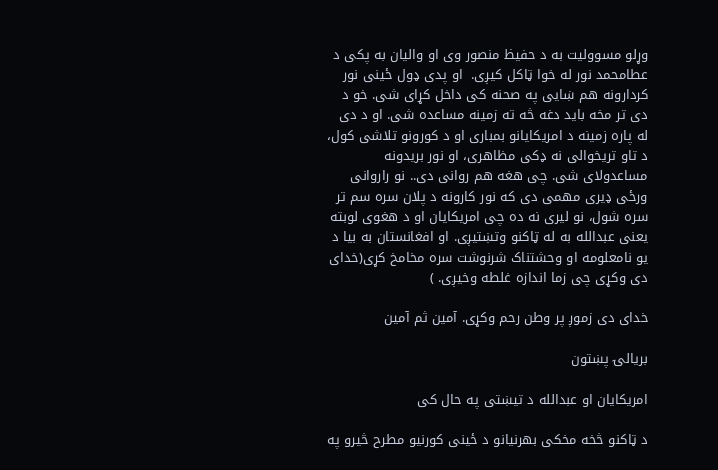وړلو مسوولیت به د حفیظ منصور وی او والیان به پکی د عطامحمد نور له خوا ټاکل کیږی.  او پدی ډول ځینی نور کردارونه هم ښایی په صحنه کی داخل کړای شی. خو د دی تر مخه باید دغه څه ته زمینه مساعده شی. او د دی له پاره زمینه د امریکایانو بمباری او د کورونو تلاشی کول، د تاو تریخوالی نه ډکی مظاهری، او نور بریدونه مساعدولای شی. چی هغه هم روانی دی.. نو راروانی ورځی ډیری مهمی دی که نور کارونه د پلان سره سم تر سره شول، نو لیری نه ده چی امریکایان او د هغوی لوبته یعنی عبدالله به له ټاکنو وتښتیږی. او افغانستان به بیا د یو نامعلومه او وحشتناک شرنوشت سره مخامخ کړی(خدای دی وکړی چی زما اندازه غلطه وخیږی. )

خدای دی زموږ پر وطن رحم وکړی. آمین ثم آمین

بریالۍ پښتون

امریکایان او عبدالله د تیښتی په حال کی

د ټاکنو څخه مخکی بهرنیانو د ځینی کورنیو مطرح څیرو په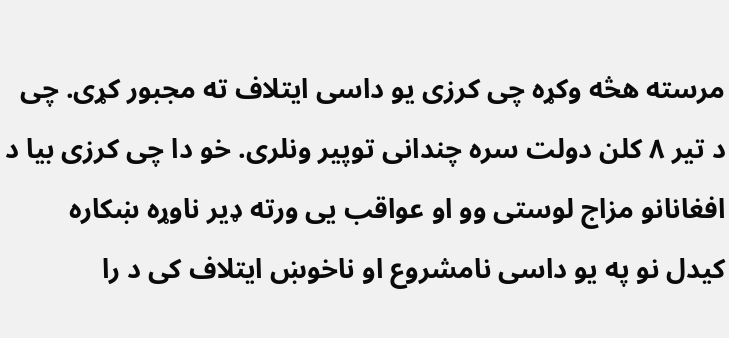مرسته هڅه وکړه چی کرزی یو داسی ایتلاف ته مجبور کړی. چی د تیر ۸ کلن دولت سره چندانی توپیر ونلری. خو دا چی کرزی بیا د افغانانو مزاج لوستی وو او عواقب یی ورته ډیر ناوړه ښکاره کیدل نو په یو داسی نامشروع او ناخوښ ایتلاف کی د را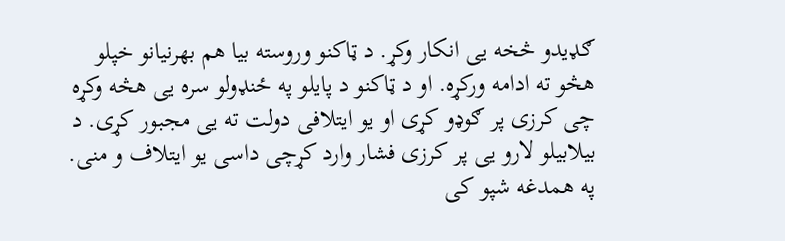ګډیدو څخه یی انکار وکړ. د ټاکنو وروسته بیا هم بهرنیانو خپلو هڅو ته ادامه ورکړه. او د ټاکنو د پایلو په ځنډولو سره یی هڅه وکړه چی کرزی پر ګوډو کړی او یو ایتلافی دولت ته یی مجبور کړی. د بیلابیلو لارو یی پر کرزی فشار وارد کړچی داسی یو ایتلاف و منی. په همدغه شپو کی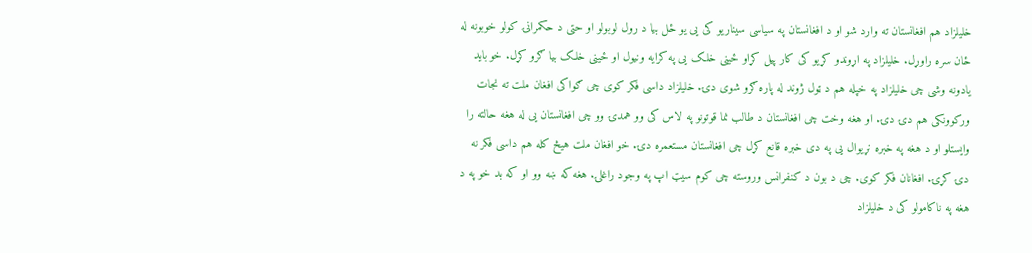خلیلزاد هم افغانستان ته وارد شو او د افغانستان په سیاسی سیناریو کی یی یو ځل بیا د رول لوبولو او حتی د حکمرانۍ کولو خوبونه له ځان سره راوړل. خلیلزاد په اړوندو کړیو کی کار پیل کړاو ځینی خلک یی په کرایه ونیول او ځینی خلک بیا ګرو کړل. خو باید یادونه وشی چی خلیلزاد په خپله هم د ټول ژوند له پاره ګرو شوی دۍ. خلیلزاد داسی فکر کوی چی ګواکی افغان ملت ته نجات ورکوونکی هم دۍ دۍ. او هغه وخت چی افغانستان د طالب نما قوتونو په لاس کی وو همدۍ وو چی افغانستان یی له هغه حالته را وایستلو او د هغه په خبره نړیوال یی په دی خبره قانع کړل چی افغانستان مستعمره دۍ. خو افغان ملت هیڅ کله هم داسی فکر نه دۍ کړۍ. افغانان فکر کوی. چی د بون د کنفرانس وروسته چی کوم سیټ اپ په وجود راغلۍ. هغه که ښه وو او که بد خو په د هغه په ناکامولو کی د خلیلزاد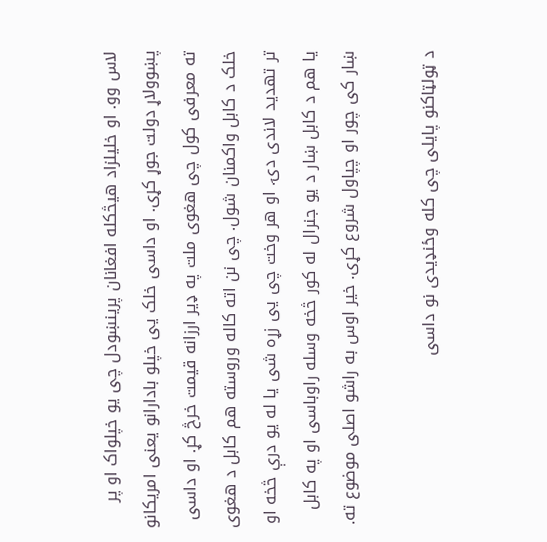لاس وو. او خلیلزاد هیڅکله افغانان پرینښودل چی یو خپلواک او پر پښوولاړ دولت جوړ کړی. او داسی خلک یی خپلو بادارانو یعنی امریکانو ته معرفی کول چی هغوی ملت په ډیر ارزانه قیمت خرڅ کړ. او داسی خلک د کابل واکمنان شول. چی نن اته کاله وروسته هم کابل د هغوی تر تهدید لاندی دۍ. او هر وخت چی یی زړه شی یا له یو درې څخه او یا هم د کابل ښار د یو جنرال له کور څخه وسله راوباسی او په کابل ښار کی چور او چپاول شروع کړی. خیر اوس به راشو اصلی موضوع ته.

د ټولټاکنو پایلی چی کله وځنډیدی نو داسی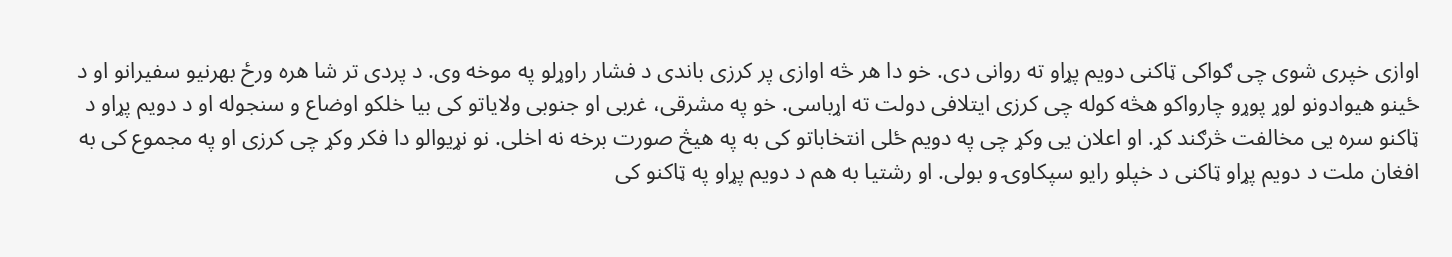اوازی خپری شوی چی ګواکی ټاکنی دویم پړاو ته روانی دی. خو دا هر څه اوازی پر کرزی باندی د فشار راوړلو په موخه وی. د پردی تر شا هره ورځ بهرنیو سفیرانو او د ځینو هیوادونو لوړ پوړو چارواکو هڅه کوله چی کرزی ایتلافی دولت ته اړباسی. خو په مشرقی، غربی او جنوبی ولایاتو کی بیا خلکو اوضاع و سنجوله او د دویم پړاو د ټاکنو سره یی مخالفت څرګند کړ. او اعلان یی وکړ چی په دویم ځلی انتخاباتو کی به په هیڅ صورت برخه نه اخلی. نو نړیوالو دا فکر وکړ چی کرزی او په مجموع کی به افغان ملت د دویم پړاو ټاکنی د خپلو رایو سپکاوۍ و بولی. او رشتیا به هم د دویم پړاو په ټاکنو کی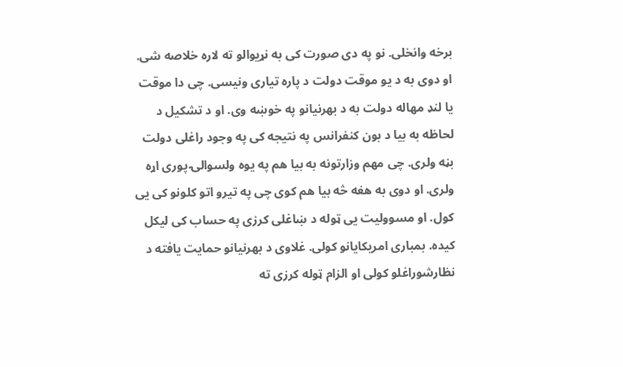برخه وانخلی. نو په دی صورت کی به نړیوالو ته لاره خلاصه شی. او دوی به د یو موقت دولت د پاره تیاری ونیسی. چی دا موقت یا لنډ مهاله دولت به د بهرنیانو په خوښه وی. او د تشکیل د لحاظه به بیا د بون کنفرانس په نتیجه کی په وجود راغلی دولت بڼه ولری. چی مهم وزارتونه به بیا هم په یوه ولسوالۍ پوری اړه ولری. او دوی به هغه څه بیا هم کوی چی په تیرو اتو کلونو کی یی کول. او مسوولیت یی ټوله د ښاغلی کرزی په حساب کی لیکل کیده. بمباری امریکایانو کولی. غلاوی د بهرنیانو حمایت یافته د نظارشوراغلو کولی او الزام ټوله کرزی ته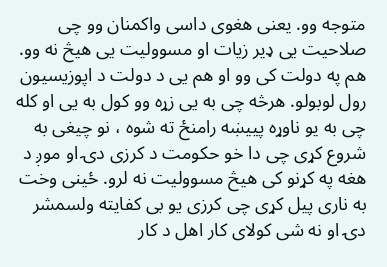متوجه وو. یعنی هغوی داسی واکمنان وو چی صلاحیت یی ډیر زیات او مسوولیت یی هیڅ نه وو. هم په دولت کی وو او هم یی د دولت د اپوزیسیون رول لوبولو. هرڅه چی به یی زړه وو کول به یی او کله چی به یو ناوړه پییښه رامنځ ته شوه ، نو چیغی به شروع کړی چی دا خو حکومت د کرزی دۍ او موږ د هغه په کړنو کی هیڅ مسوولیت نه لرو. ځینی وخت به ناری پیل کړی چی کرزی یو بی کفایته ولسمشر دۍ او نه شی کولای کار اهل د کار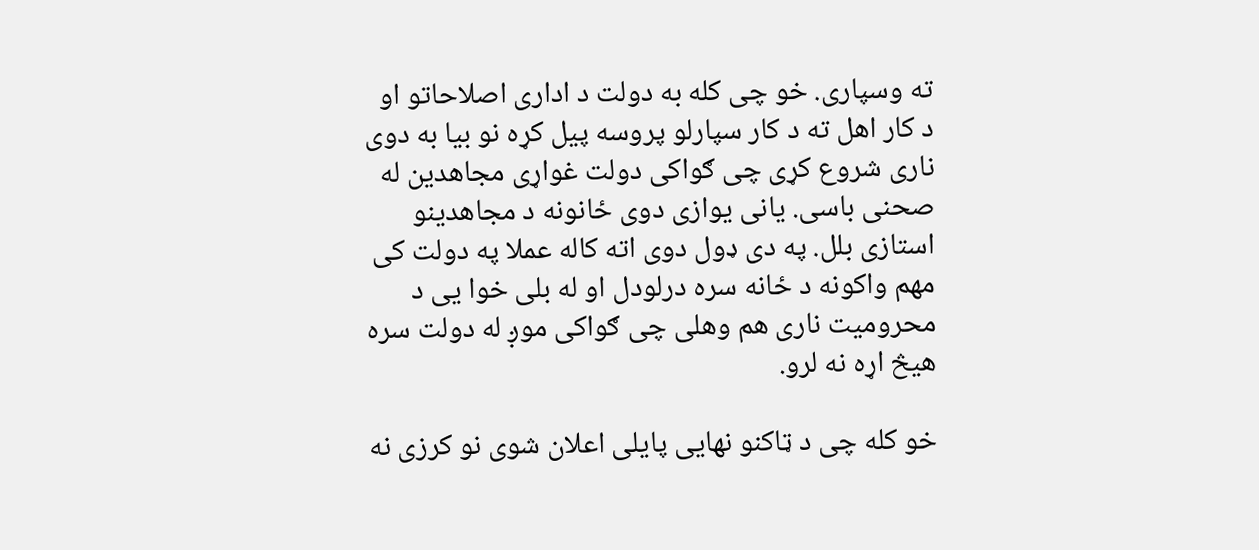ته وسپاری. خو چی کله به دولت د اداری اصلاحاتو او د کار اهل ته د کار سپارلو پروسه پیل کړه نو بیا به دوی ناری شروع کړی چی ګواکی دولت غواړی مجاهدین له صحنی باسی. یانی یوازی دوی ځانونه د مجاهدینو استازی بلل. په دی ډول دوی اته کاله عملا په دولت کی مهم واکونه د ځانه سره درلودل او له بلی خوا یی د محرومیت ناری هم وهلی چی ګواکی موږ له دولت سره هیڅ اړه نه لرو.

خو کله چی د ټاکنو نهایی پایلی اعلان شوی نو کرزی نه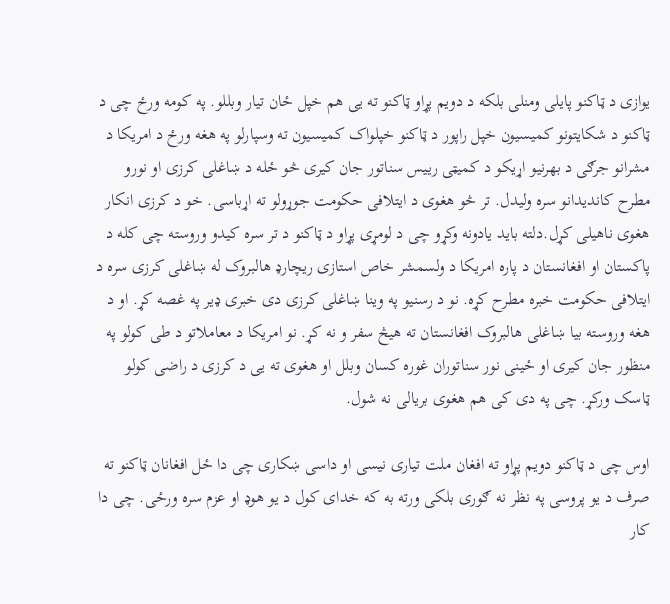یوازی د ټاکنو پایلی ومنلی بلکه د دویم پړاو ټاکنو ته یی هم خپل ځان تیار وبللو. په کومه ورځ چی د ټاکنو د شکایتونو کمیسیون خپل راپور د ټاکنو خپلواک کمیسیون ته وسپارلو په هغه ورځ د امریکا د مشرانو جرګی د بهرنیو اړیکو د کمیټی رییس سناتور جان کیری څو ځله د ښاغلی کرزی او نورو مطرح کاندیدانو سره ولیدل. تر څو هغوی د ایتلافی حکومت جوړولو ته اړباسی. خو د کرزی انکار هغوی ناهیلی کړل.دلته باید یادونه وکړو چی د لومړی پړاو د ټاکنو د تر سره کیدو وروسته چی کله د پاکستان او افغانستان د پاره امریکا د ولسمشر خاص استازی ریچارډ هالبروک له ښاغلی کرزی سره د ایتلافی حکومت خبره مطرح کړه. نو د رسنیو په وینا ښاغلی کرزی دی خبری ډیر په غصه کړ. او د هغه وروسته بیا ښاغلی هالبروک افغانستان ته هیڅ سفر و نه کړ. نو امریکا د معاملاتو د طی کولو په منظور جان کیری او ځینی نور سناتوران غوره کسان وبلل او هغوی ته یی د کرزی د راضی کولو ټاسک ورکړ. چی په دی کی هم هغوی بریالی نه شول.

اوس چی د ټاکنو دویم پړاو ته افغان ملت تیاری نیسی او داسی ښکاری چی دا ځل افغانان ټاکنو ته صرف د یو پروسی په نظر نه ګوری بلکی ورته به که خدای کول د یو هوډ او عزم سره ورځی. چی دا کار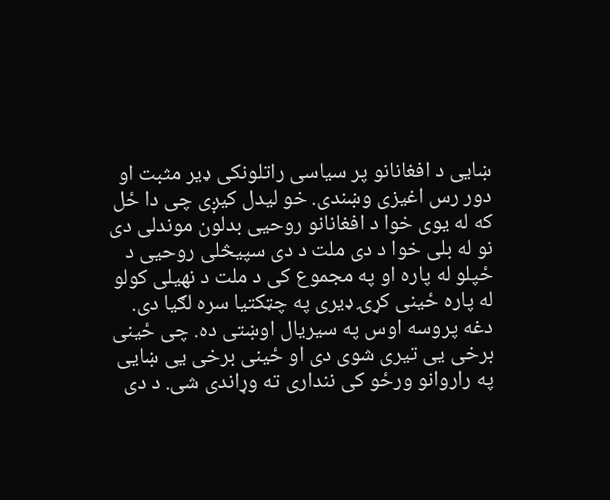ښایی د افغانانو پر سیاسی راتلونکی ډیر مثبت او دور رس اغیزی وښندی. خو لیدل کیږی چی دا ځل که له یوی خوا د افغانانو روحیی بدلون موندلی دی نو له بلی خوا د دی ملت د دی سپیڅلی روحیی د ځپلو له پاره او په مجموع کی د ملت د نهیلی کولو له پاره ځینی کړۍ ډیری په چټکتیا سره لګیا دی. دغه پروسه اوس په سیریال اوښتی ده. چی ځینی برخی یی تیری شوی دی او ځینی برخی یی ښایی په راروانو ورځو کی ننداری ته وړاندی شی. د دی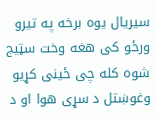سیریال یوه برخه په تیرو ورځو کی هغه وخت سټیج شوه کله چی ځینی کړیو وغوښتل د سړی هوا او د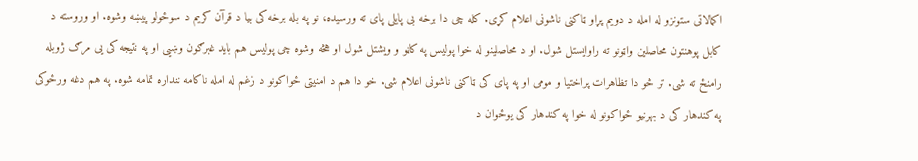اکمالاتی ستونزو له امله د دویم پړاو ټاکنی ناشونی اعلام کړی. کله چی دا برخه بی پایلی پای ته ورسیده، نو په بله برخه کی بیا د قرآن کریم د سوځولو پیښه وشوه. او وروسته د کابل پوهنتون محاصلین واټونو ته راوایستل شول. او د محاصلینو له خوا پولیس په کاڼو و ویشتل شول او هڅه وشوه چی پولیس هم باید غبرګون وښیی او په نتیجه کی یی مرګ ژوبله رامنځ ته شی. تر څو دا تظاهرات پراختیا و مومی او په پای کی ټاکنی ناشونی اعلام شی. خو دا هم د امنیتی ځواکونو د زغم له امله ناکامه ننداره تمامه شوه. په هم دغه ورځوکی په کندهار کی د بهرنیو ځواکونو له خوا په کندهار کی یوځوان د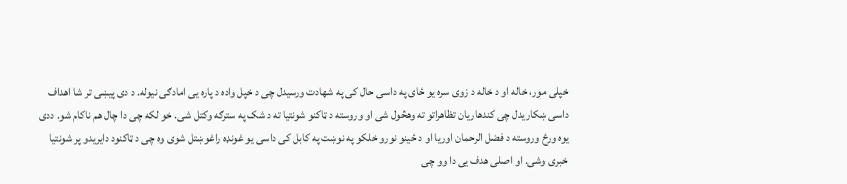خپلی مور، خاله او د خاله د زوی سره یو ځای په داسی حال کی په شهادت ورسیدل چی د خپل واده د پاره یی امادګی نیوله. د دی پیښی تر شا اهداف داسی ښکاریدل چی کندهاریان تظاهراتو ته وهڅول شی او وروسته د ټاکنو شونتیا ته د شک په سترګه وکتل شی. خو لکه چی دا چال هم ناکام شو. ددی یوه ورځ وروسته د فضل الرحمان اوریا او د ځینو نورو خلکو په نوښت په کابل کی داسی یو غونډه راغوښتل شوی وه چی د ټاکنود دایریدو پر شونتیا خبری وشی. او اصلی هدف یی دا وو چی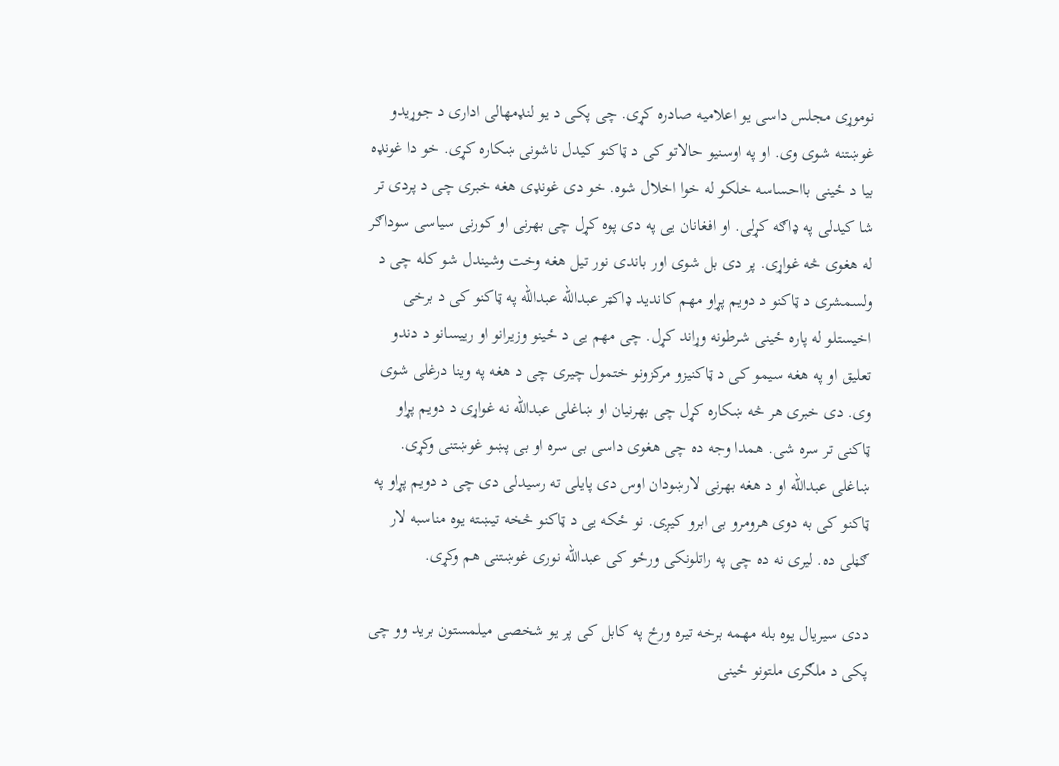نوموړی مجلس داسی یو اعلامیه صادره کړی. چی پکی د یو لنډمهالی اداری د جوړیدو غوښتنه شوی وی. او په اوسنیو حالاتو کی د ټاکنو کیدل ناشونی ښکاره کړی. خو دا غونډه بیا د ځینی بااحساسه خلکو له خوا اخلال شوه. خو دی غونډی هغه خبری چی د پردی تر شا کیدلی په ډاګه کړلی. او افغانان یی په دی پوه کړل چی بهرنی او کورنی سیاسی سوداګر له هغوی څه غواړی. پر دی بل شوی اور باندی نور تیل هغه وخت وشیندل شو کله چی د ولسمشری د ټاکنو د دویم پړاو مهم کاندید ډاکټر عبدالله عبدالله په ټاکنو کی د برخی اخیستلو له پاره ځینی شرطونه وړاند کړل. چی مهم یی د ځینو وزیرانو او رییسانو د دندو تعلیق او په هغه سیمو کی د ټاکنیزو مرکزونو ختمول چیری چی د هغه په وینا درغلی شوی وی. دی خبری هر څه ښکاره کړل چی بهرنیان او ښاغلی عبدالله نه غواړی د دویم پړاو ټاکنی تر سره شی. همدا وجه ده چی هغوی داسی بی سره او بی پښو غوښتنی وکړی. ښاغلی عبدالله او د هغه بهرنی لارښودان اوس دی پایلی ته رسیدلی دی چی د دویم پړاو په ټاکنو کی به دوی هرومرو بی ابرو کیږی. نو ځکه یی د ټاکنو څخه تیښته یوه مناسبه لار ګڼلی ده. لیری نه ده چی په راتلونکی ورځو کی عبدالله نوری غوښتنی هم وکړی.

ددی سیریال یوه بله مهمه برخه تیره ورځ په کابل کی پر یو شخصی میلمستون برید وو چی پکی د ملګری ملتونو ځینی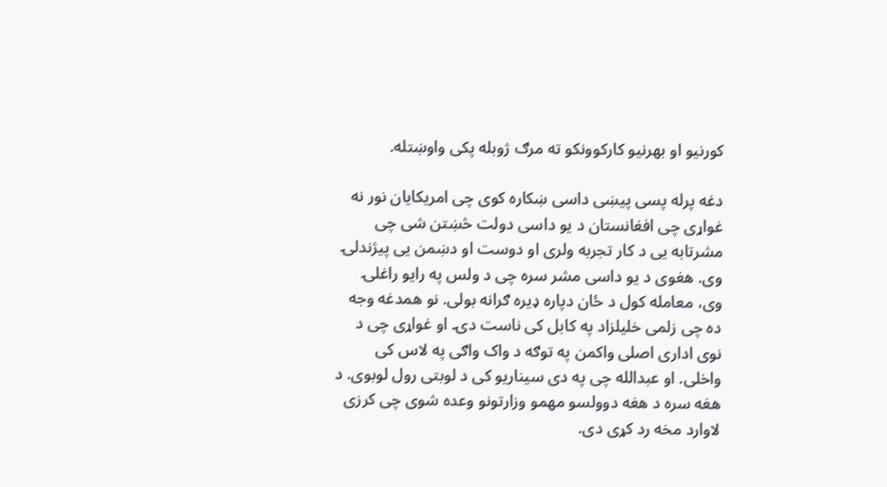کورنیو او بهرنیو کارکوونکو ته مرګ ژوبله پکی واوښتله.

دغه پرله پسی پیښی داسی ښکاره کوی چی امریکایان نور نه غواړی چی افغانستان د یو داسی دولت څښتن شی چی مشرتابه یی د کار تجربه ولری او دوست او دښمن یی پیژندلۍ وی. هغوی د یو داسی مشر سره چی د ولس په رایو راغلۍ وی، معامله کول د ځان دپاره ډیره ګرانه بولی. نو همدغه وجه ده چی زلمی خلیلزاد په کابل کی ناست دۍ. او غواړی چی د نوی اداری اصلی واکمن په توګه د واک واګی په لاس کی واخلی. او عبدالله چی په دی سیناریو کی د لوبتی رول لوبوی. د هغه سره د هغه دوولسو مهمو وزارتونو وعده شوی چی کرزی لاوارد مخه رد کړی دی.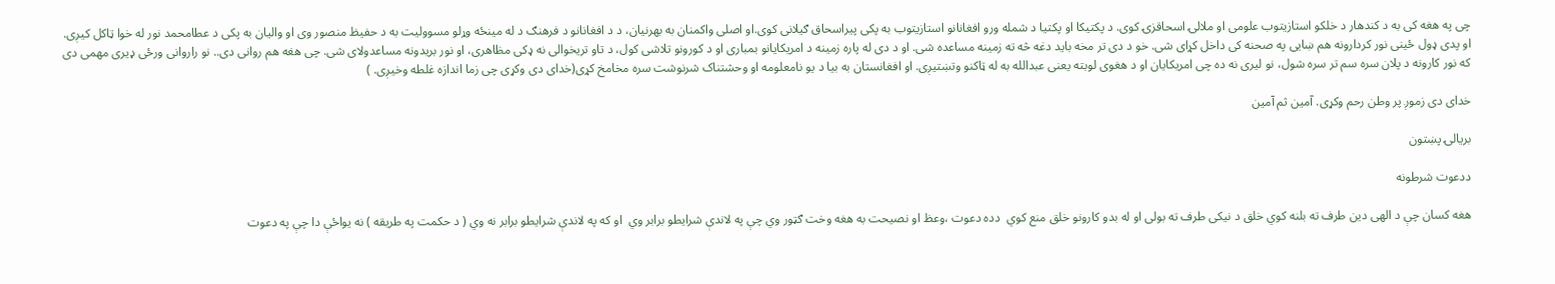چی په هغه کی به د کندهار د خلکو استازیتوب علومی او ملالۍ اسحاقزۍ کوی. د پکتیکا او پکتیا د شمله ورو افغانانو استازیتوب به پکی پیراسحاق ګیلانی کوی.او اصلی واکمنان به بهرنیان، د د افغانانو د فرهنګ د له مینځه وړلو مسوولیت به د حفیظ منصور وی او والیان به پکی د عطامحمد نور له خوا ټاکل کیږی.  او پدی ډول ځینی نور کردارونه هم ښایی په صحنه کی داخل کړای شی. خو د دی تر مخه باید دغه څه ته زمینه مساعده شی. او د دی له پاره زمینه د امریکایانو بمباری او د کورونو تلاشی کول، د تاو تریخوالی نه ډکی مظاهری، او نور بریدونه مساعدولای شی. چی هغه هم روانی دی.. نو راروانی ورځی ډیری مهمی دی که نور کارونه د پلان سره سم تر سره شول، نو لیری نه ده چی امریکایان او د هغوی لوبته یعنی عبدالله به له ټاکنو وتښتیږی. او افغانستان به بیا د یو نامعلومه او وحشتناک شرنوشت سره مخامخ کړی(خدای دی وکړی چی زما اندازه غلطه وخیږی. )

خدای دی زموږ پر وطن رحم وکړی. آمین ثم آمین

بریالۍ پښتون

ددعوت شرطونه

هغه کسان چې د الهی دين طرف ته بلنه کوي خلق د نيکی طرف ته بولی او له بدو کارونو خلق منع کوي  دده دعوت ،وعظ او نصيحت به هغه وخت ګټور وي چې په لاندې شرايطو برابر وي  او که په لاندې شرايطو برابر نه وي ( د حکمت په طريقه ) نه يواځې دا چې په دعوت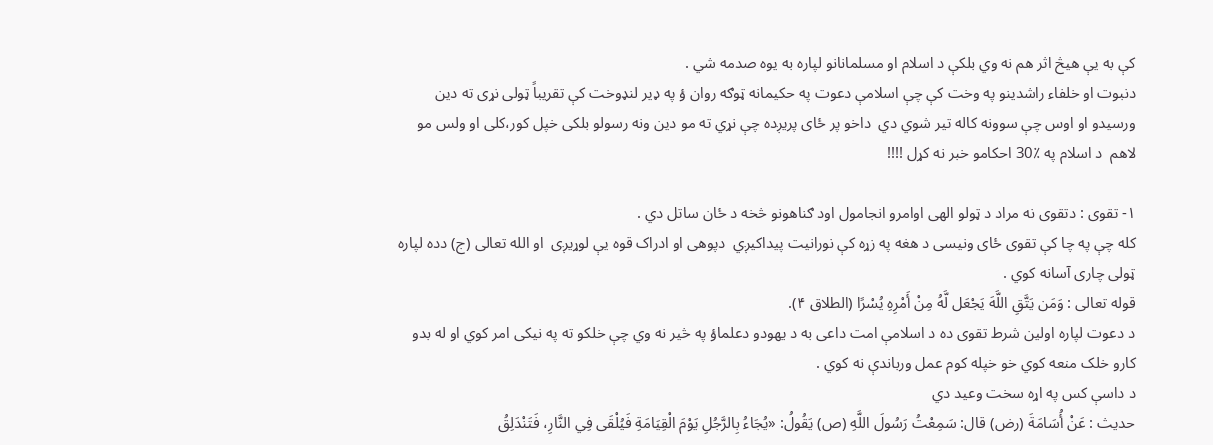کې به يې هيڅ اثر هم نه وي بلکې د اسلام او مسلمانانو لپاره به يوه صدمه شي .
دنبوت او خلفاء راشدينو په وخت کې چې اسلامې دعوت په حکيمانه ټوګه روان ؤ په ډير لنډوخت کې تقريباً ټولی نړی ته دين ورسيدو او اوس چې سوونه کاله تير شوي دي  داخو پر ځای پريږده چې نړي ته مو دين ونه رسولو بلکی خپل کور،کلی او ولس مو لاهم  د اسلام په ٪30 احکامو خبر نه کړل !!!!

۱- تقوی : دتقوی نه مراد د ټولو الهی اوامرو انجامول اود ګناهونو څخه د ځان ساتل دي .
کله چې په چا کې تقوی ځای ونيسی د هغه په زړه کې نورانيت پيداکيږي  دپوهی او ادراک قوه يې لوړيږی  او الله تعالی (ج) دده لپاره ټولی چاری آسانه کوي .
قوله تعالی : وَمَن يَتَّقِ اللَّهَ يَجْعَل لَّهُ مِنْ أَمْرِهِ يُسْرًا (الطلاق ۴).
د دعوت لپاره اولين شرط تقوی ده د اسلامې امت داعی به د يهودو دعلماؤ په څير نه وي چې خلکو ته په نيکی امر کوي او له بدو کارو خلک منعه کوي خو خپله کوم عمل ورباندې نه کوي .
د داسې کس په اړه سخت وعيد دي
حديث : عَنْ أُسَامَةَ (رض) قال: سَمِعْتُ رَسُولَ اللَّهِ (ص) يَقُولُ: «يُجَاءُ بِالرَّجُلِ يَوْمَ الْقِيَامَةِ فَيُلْقَى فِي النَّارِ، فَتَنْدَلِقُ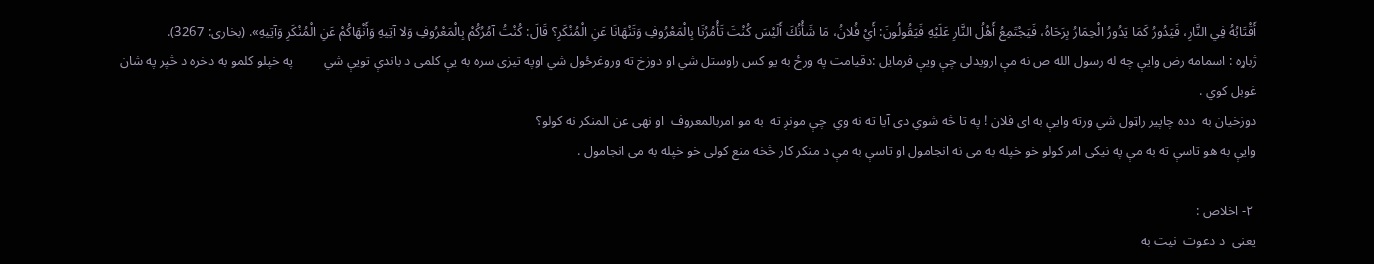أَقْتَابُهُ فِي النَّارِ، فَيَدُورُ كَمَا يَدُورُ الْحِمَارُ بِرَحَاهُ، فَيَجْتَمِعُ أَهْلُ النَّارِ عَلَيْهِ فَيَقُولُونَ: أَيْ فُلانُ، مَا شَأْنُكَ أَلَيْسَ كُنْتَ تَأْمُرُنَا بِالْمَعْرُوفِ وَتَنْهَانَا عَنِ الْمُنْكَرِ؟ قَالَ: كُنْتُ آمُرُكُمْ بِالْمَعْرُوفِ وَلا آتِيهِ وَأَنْهَاكُمْ عَنِ الْمُنْكَرِ وَآتِيهِ». (بخارى: 3267).
ژباړه : اسمامه رض وايې چه له رسول الله ص نه مې ارويدلی چې ويې فرمايل :دقيامت په ورځ به يو کس راوستل شي او دوزخ ته وروغرځول شي اوپه تيزی سره به يې کلمی د باندې تويې شي         په خپلو کلمو به دخره د څپر په شان غوبل کوي .
دوزخيان به  دده چاپير راټول شي ورته وايې به ای فلان ! په تا څه شوي دی آيا ته نه وي  چې مونږ ته  به مو امربالمعروف  او نهی عن المنکر نه کولو؟
وايې به هو تاسې ته به مې په نيکی امر کولو خو خپله به می نه انجامول او تاسې به مې د منکر کار څخه منع کولی خو خپله به می انجامول .

 ۲- اخلاص :
يعنی  د دعوت  نيت به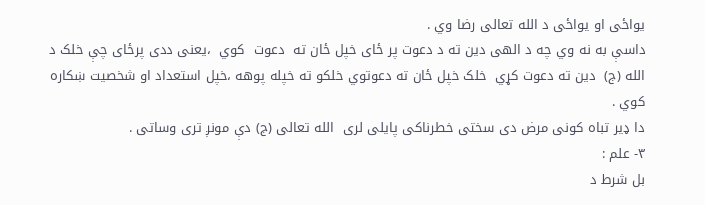يواځی او يواځی د الله تعالی رضا وي .
داسې به نه وي چه د الهی دين ته د دعوت پر ځای خپل ځان ته  دعوت  کوي  ،يعنی ددی پرځای چې خلک د الله (ج)  دين ته دعوت کړي  خلک خپل ځان ته دعوتوي خلکو ته خپله پوهه ،خپل استعداد او شخصيت ښکاره کوي .
دا ډير تباه کونی مرض دی سختی خطرناکی پايلی لری  الله تعالی (ج) دې مونږ تری وساتی .
۳- علم :
بل شرط د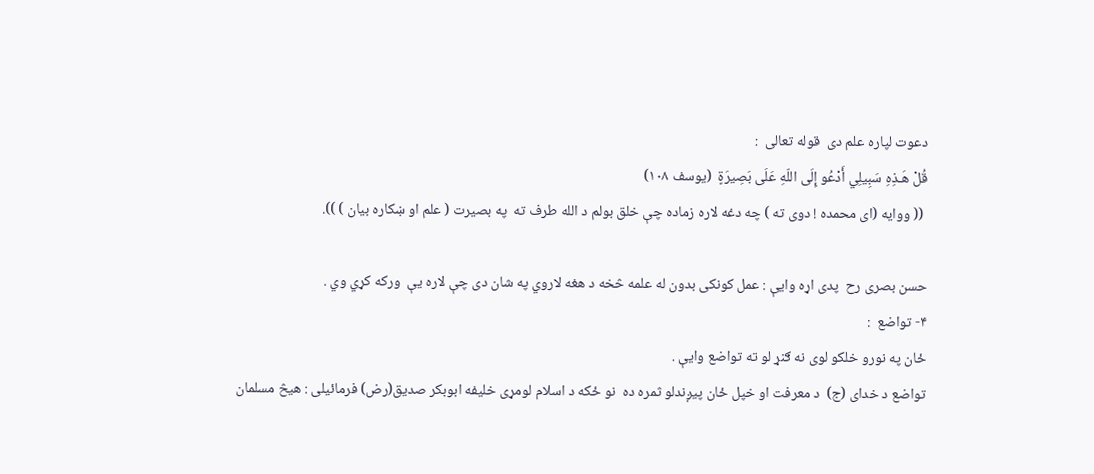دعوت لپاره علم دی  قوله تعالی  :
قُلْ هَـذِهِ سَبِيلِي أَدْعُو إِلَى اللّهِ عَلَى بَصِيرَةٍ  (يوسف ۱۰۸)
 (( ووايه (ای محمده ! دوی ته ) چه دغه لاره زماده چې خلق بولم د الله طرف ته  په بصيرت ( علم او ښکاره بيان ) )).

حسن بصری رح  پدی اړه وايې : عمل کونکی بدون له علمه څخه د هغه لاروي په شان دی چې لاره يې  ورکه کړي وي .
۴- تواضع  :
ځان په نورو خلکو لوی نه ګنړ لو ته تواضع وايې .
تواضع د خدای (ج)  د معرفت او خپل ځان پيږندلو ثمره ده  نو ځکه د اسلام لومړی خليفه ابوبکر صديق(رض) فرمائيلی : هيڅ مسلمان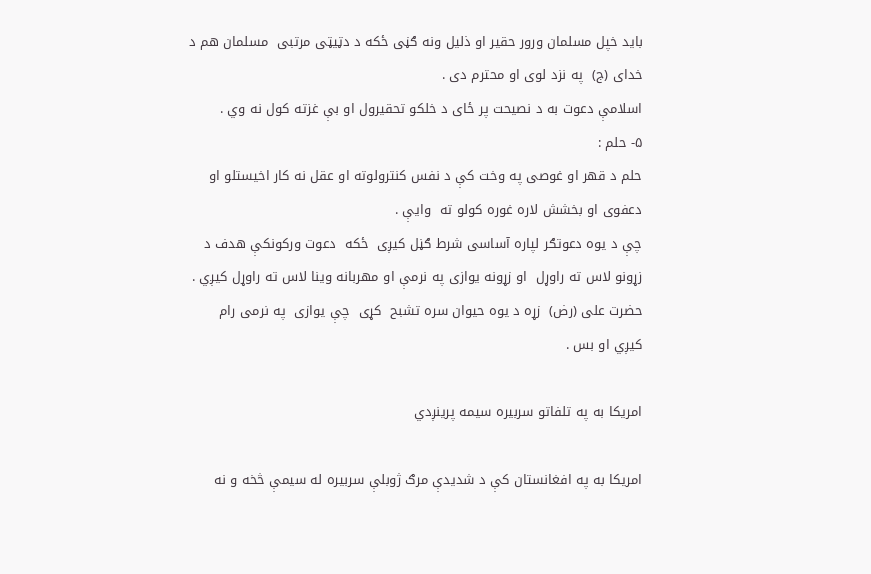بايد خپل مسلمان ورور حقير او ذليل ونه ګڼی ځکه د دټيټی مرتبی  مسلمان هم د خدای (ج)  په نزد لوی او محترم دی .
اسلامې دعوت به د نصيحت پر ځای د خلکو تحقيرول او بې غزته کول نه وي .
۵- حلم :
حلم د قهر او غوصی په وخت کې د نفس کنترولوته او عقل نه کار اخيستلو او دعفوی او بخشش لاره غوره کولو ته  وايې .
چې د يوه دعوتګر لپاره آساسی شرط ګڼل کيږی  ځکه  دعوت ورکونکې هدف د زړونو لاس ته راوړل  او زړونه يوازی په نرمې او مهربانه وينا لاس ته راوړل کيږي .
حضرت علی (رض)  زړه د يوه حيوان سره تشبح  کړی  چې يوازی  په نرمی رام کيږي او بس .

امریکا به په تلفاتو سربیره سیمه پرینږدي

امریکا به په افغانستان کې د شدیدې مرګ ژوبلې سربیره له سیمې څخه و نه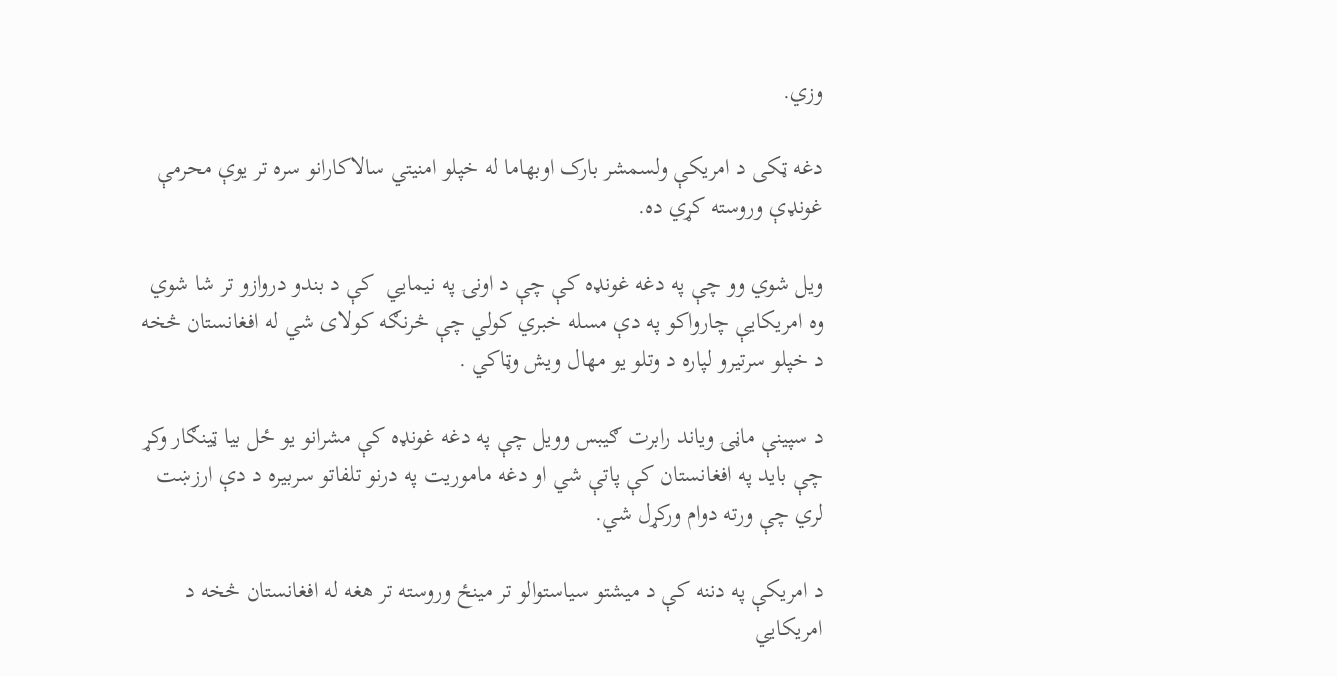وزي.

دغه ټکی د امریکې ولسمشر بارک اوبهاما له خپلو امنیتي سالاکارانو سره تر یوې محرمې غونډې وروسته کړي ده.

ویل شوي وو چې په دغه غونډه کې چې د اونۍ په نیمایي  کې د بندو دروازو تر شا شوي وه امریکایې چارواکو په دې مسله خبري کولي چې څرنګه کولای شي له افغانستان څخه د خپلو سرتیرو لپاره د وتلو یو مهال ویش وټاکي .

د سپینې ماڼۍ ویاند رابرت ګیبس وویل چې په دغه غونډه کې مشرانو یو ځل بیا ټینګار وکړ چې باید په افغانستان کې پاتې شي او دغه ماموریت په درنو تلفاتو سربیره د دې ارزښت لري چې ورته دوام ورکړل شي.

د امریکې په دننه کې د میشتو سیاستوالو تر مینځ وروسته تر هغه له افغانستان څخه د امریکایي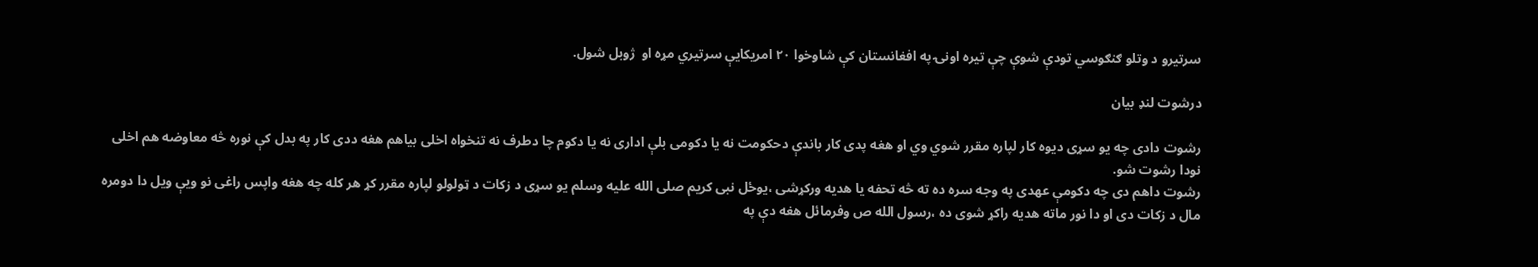سرتیرو د وتلو ګنګوسي تودې شوې چې تیره اونۍ په افغانستان کې شاوخوا ۲۰ امریکایې سرتیري مړه او  ژوبل شول.

درشوت لنډ بيان

رشوت دادی چه يو سړی ديوه کار لپاره مقرر شوي وي او هغه پدی کار باندې دحکومت نه يا دکومی بلې اداری نه يا دکوم چا دطرف نه تنخواه اخلی بیاهم هغه ددی کار په بدل کې نوره څه معاوضه هم اخلی نودا رشوت شو.
رشوت داهم دی چه دکومې عهدی په وجه سره ده ته څه تحفه يا هديه ورکړشی ،يوځل نبی کريم صلی الله علیه وسلم يو سړی د زکات د ټولولو لپاره مقرر کړ هر کله چه هغه واپس راغی نو ويې ويل دا دومره مال د زکات دی او دا نور ماته هديه راکړ شوی ده ،رسول الله ص وفرمائل هغه دې په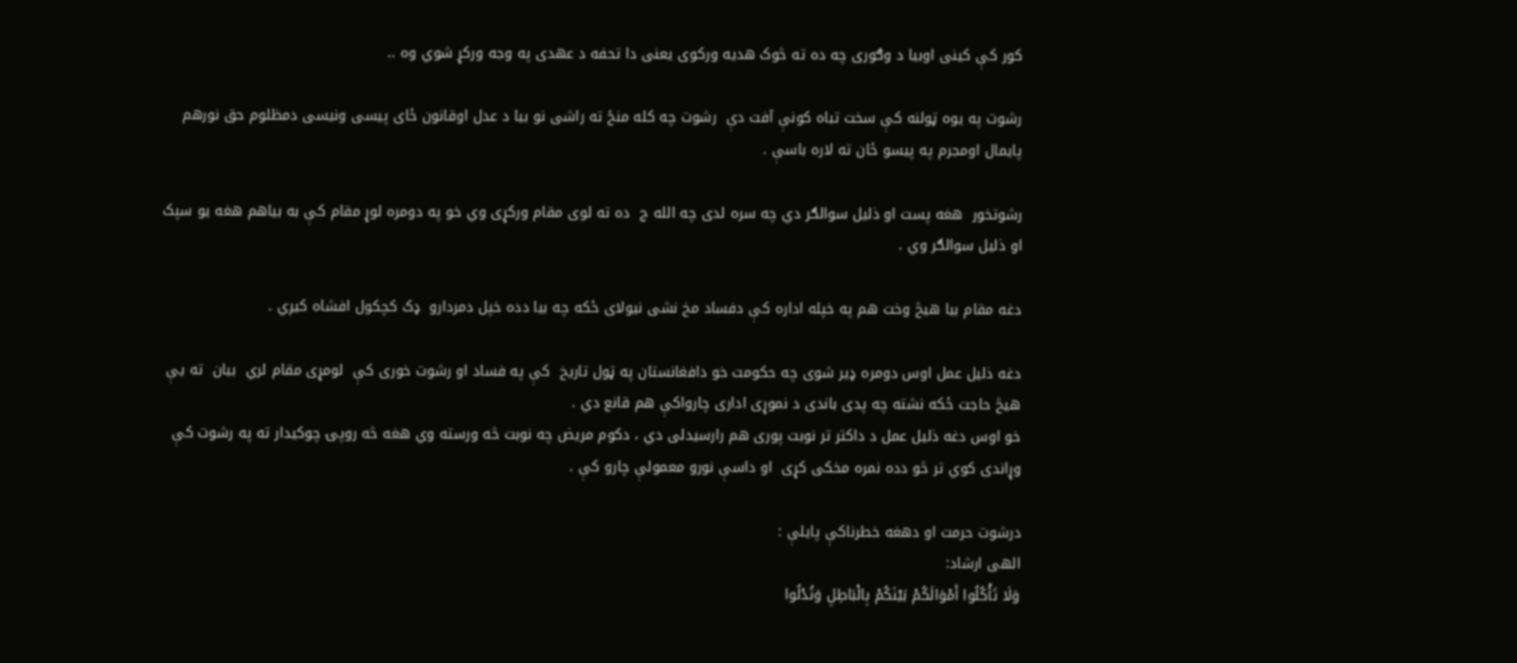کور کې کينی اوبيا د وګوری چه ده ته څوک هديه ورکوی يعنی دا تحفه د عهدی په وجه ورکړ شوي وه ..

رشوت په يوه ټولنه کې سخت تباه کونې آفت دې  رشوت چه کله منځ ته راشی نو بيا د عدل اوقانون ځای پيسی ونيسی دمظلوم حق نورهم پايمال اومجرم په پيسو ځان ته لاره باسې .

رشوتخور  هغه پست او ذليل سوالګر دي چه سره لدی چه الله ج  ده ته لوی مقام ورکړی وي خو په دومره لوړ مقام کې به بياهم هغه يو سپک او ذليل سوالګر وي .

دغه مقام بيا هيڅ وخت هم په خپله اداره کې دفساد مخ نشی نيولای ځکه چه بيا دده خپل دمردارو  ډک کچکول افشاه کيږي .

دغه ذليل عمل اوس دومره ډير شوی چه حکومت خو دافغانستان په ټول تاريخ  کې په فساد او رشوت خوری کې  لومړی مقام لري  بيان  ته يې هيڅ حاجت ځکه نشته چه پدی باندی د نموړی اداری چارواکې هم قانع دي .
خو اوس دغه ذليل عمل د داکتر تر نوبت پوری هم رارسيدلی دي ، دکوم مريض چه نوبت څه ورسته وي هغه څه روپۍ چوکيدار ته په رشوت کې وړاندی کوي تر څو دده نمره مخکی کړی  او داسې نورو معمولې چارو کې .

درشوت حرمت او دهغه خطرناکې پايلې :
الهی ارشاد:
وَلَا تَأْكُلُوا أَمْوَالَكُمْ بَيْنَكُمْ بِالْبَاطِلِ وَتُدْلُوا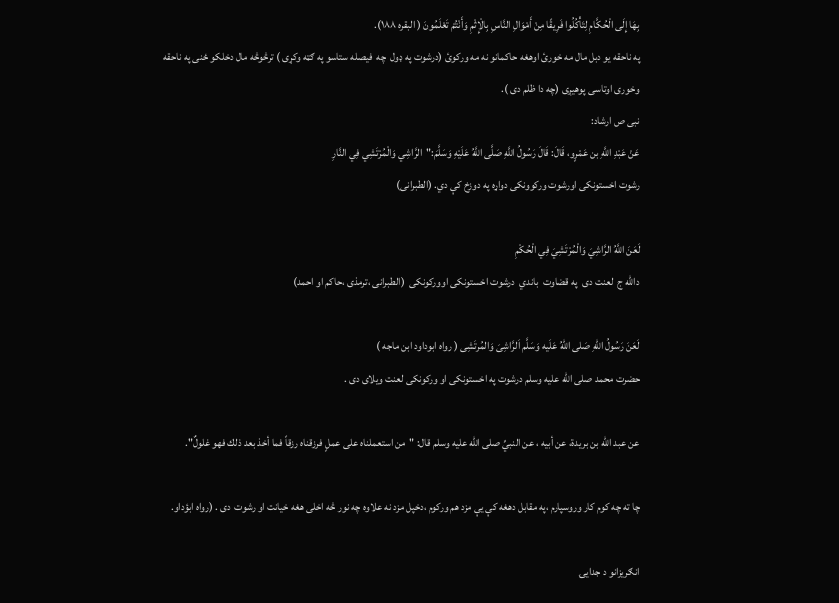بِهَا إِلَى الْحُكَّامِ لِتَأْكُلُوا فَرِيقًا مِنْ أَمْوَالِ النَّاسِ بِالْإِثْمِ وَأَنْتُمْ تَعْلَمُونَ ( البقره ۱۸۸).
په ناحقه يو دبل مال مه خورئ اوهغه حاکمانو نه مه ورکوئ (درشوت په ډول  چه  فيصله ستاسو په ګټه وکړی ) ترڅوڅه مال دخلکو ځنی په ناحقه وخوری اوتاسی پوهيږی (چه دا ظلم دی ).
نبی ص ارشاد:
عَنْ عَبْدِ اللَّهِ بن عَمْرٍو، قَالَ: قَالَ رَسُولُ اللَّهِ صَلَّى اللَّهُ عَلَيْهِ وَسَلَّمَ:"الرَّاشِي وَالْمُرْتَشِي فِي النَّارِ
رشوت اخستونکی اورشوت ورکوونکی دواړه په دوزخ کې دي. (الطبرانی)

لَعَنَ اللَّهُ الرَّاشِيَ وَالْمُرْتَشِيَ فِي الْحُكْمِ
دالله ج  لعنت دی  په قضاوت  باندي  درشوت اخستونکی اوورکونکی  (الطبرانی ،ترمذی ،حاکم او احمد)

لَعَنَ رَسُولُ اللهِ صَلی اللهُ عَلَيه وَسَلَّم اَلرَّاشِیَ وَالمُرتَشِی ( رواه ابوداود ابن ماجه )
حضرت محمد صلی الله عليه وسلم درشوت په اخستونکی او ورکونکی لعنت ويلای دی .

عن عبد اللّه بن بريدة، عن أبيه ، عن النبيِّ صلى اللّه عليه وسلم قال: "من استعملناه على عملٍ فرزقناه رزقاً فما أخذ بعد ذلك فهو غلولٌ".

چا ته چه کوم کار وروسپارم ،په مقابل دهغه کې يې مزد هم ورکوم ،دخپل مزد نه علاوه چه نور څه اخلی هغه خيانت او رشوت  دی . (رواه ابؤداو.

انګریزانو د جدايۍ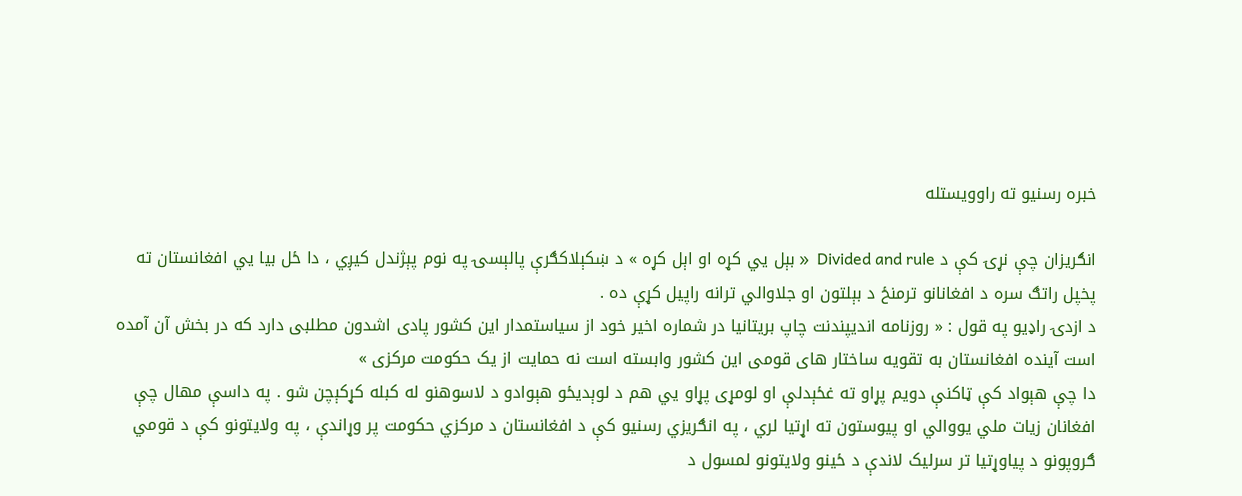خبره رسنیو ته راوویستله

انګریزان چې نړۍ کې د Divided and rule  « بېل يي کړه او اېل کړه » د ښکېلاکګرې پالېسۍ په نوم پېژندل کیږي ، دا ځل بیا يي افغانستان ته پخپل راتګ سره د افغانانو ترمنځ د بېلتون او جلاوالي ترانه راپيل کړې ده .
د ازدۍ راډیو په قول : « روزنامه اندیپندنت چاپ بریتانیا در شماره اخیر خود از سیاستمدار این کشور پادی اشدون مطلبی دارد که در بخش آن آمده است آینده افغانستان به تقویه ساختار های قومی این کشور وابسته است نه حمایت از یک حکومت مرکزی »
دا چې هېواد کې ټاکنې دویم پړاو ته غځېدلې او لومړی پړاو يي هم د لوېدیځو هېوادو د لاسوهنو له کبله کړکېچن شو . په داسې مهال چې افغانان زیات ملي یووالي او پيوستون ته اړتیا لري ، په انګریزي رسنیو کې د افغانستان د مرکزي حکومت پر وړاندې ، په ولایتونو کې د قومي ګروپونو د پیاوړتیا تر سرلیک لاندې د ځینو ولایتونو لمسول د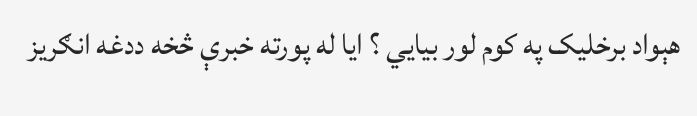هېواد برخلیک په کوم لور بیايي ؟ ایا له پورته خبرې څخه ددغه انګریز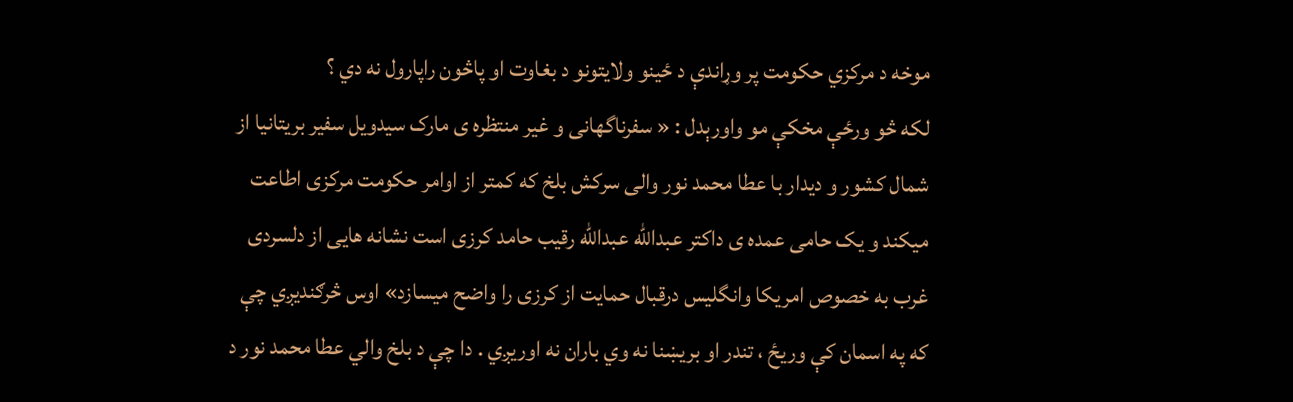موخه د مرکزي حکومت پر وړاندې د ځینو ولایتونو د بغاوت او پاڅون راپارول نه دي ؟
لکه څو ورځې مخکې مو واورېدل : « سفرناگهانی و غیر منتظره ی مارک سیدویل سفیر بریتانیا از شمال کشور و دیدار با عطا محمد نور والی سرکش بلخ که کمتر از اوامر حکومت مرکزی اطاعت میکند و یک حامی عمده ی داکتر عبدالله عبدالله رقیب حامد کرزی است نشانه هایی از دلسردی غرب به خصوص امریکا وانگلیس درقبال حمایت از کرزی را واضح میسازد» اوس څرګندیږي چې که په اسمان کې وريځ ، تندر او بریښنا نه وي باران نه اوریږي . دا چې د بلخ والي عطا محمد نور د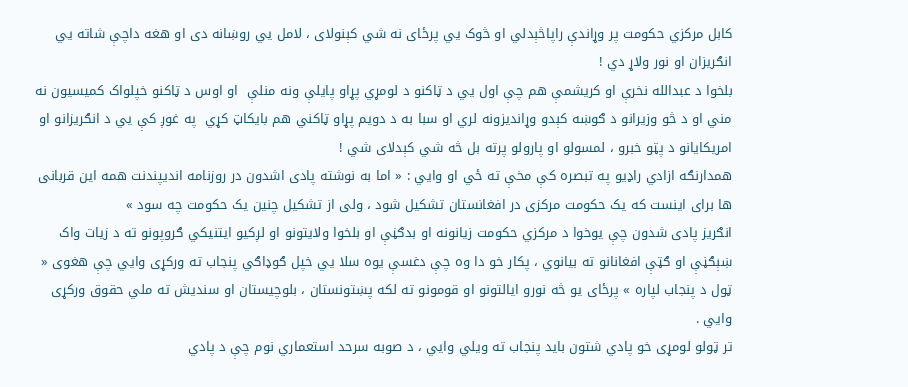کابل مرکزي حکومت پر وړاندې راپاڅېدلي او څوک يي پرځای نه شي کېنولای ، لامل يي روښانه دی او هغه داچې شاته يي انګریزان او نور ولاړ دي !
بلخوا د عبدالله نخرې او کریشمې هم چې اول يي د ټاکنو د لومړي پړاو پایلې ونه منلې  او اوس د ټاکنو خپلواک کمیسیون نه مني او د څو وزیرانو د ګوښه کېدو وړاندیزونه لري او سبا به د دویم پړاو ټاکني هم بایکاټ کړي  په غوږ کې يي د انګریزانو او امریکایانو د پټو خبرو ، لمسولو او پارولو پرته بل څه شي کېدلای شي !
همدارنګه ازادي راډیو په تبصره کې مخې ته ځي او وايي : « اما به نوشته پادی اشدون در روزنامه اندیپندنت همه این قربانی ها برای اینست که یک حکومت مرکزی در افغانستان تشکیل شود ، ولی از تشکیل چنین یک حکومت چه سود »
انګریز پادی شدون چې یوخوا د مرکزي حکومت زیانونه او بدګڼې او بلخوا ولایتونو او لږکیو ایتنیکي ګروپونو ته د زیات واک  ښېګڼې او ګټې افغانانو ته بیانوي ، پکار خو دا وه چې دغسې یوه سلا يي خپل ګوډاګي پنجاب ته ورکړی وایي چې هغوی « ټول د پنجاب لپاره » پرځای یو څه نورو ایالتونو او قومونو ته لکه پښتونستان ، بلوچیستان او سندیش ته ملي حقوق ورکړی وایي .
تر ټولو لومړی خو پادي شتون باید پنجاب ته ویلي وايي ، د صوبه سرحد استعماري نوم چې د پادي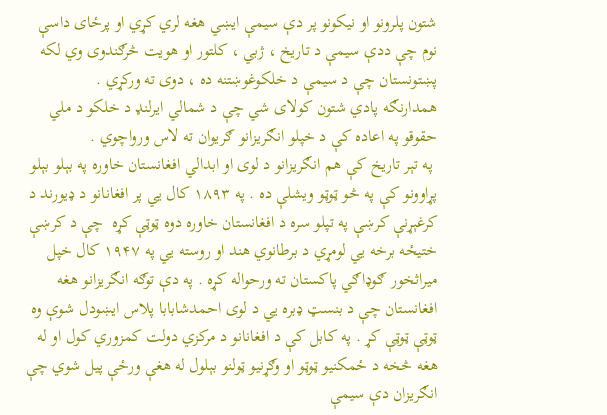شتون پلرونو او نیکونو پر دې سیمې ایښي هغه لري کړي او پرځای داسې نوم چې ددې سیمې د تاریخ ، ژبي ، کلتور او هویت څرګندوی وي لکه پښتونستان چې د سیمې د خلکوغوښتنه ده ، دوی ته ورکړي .
همدارنګه پادي شتون کولای شي چې د شمالي ایرلنډ د خلکو د ملي حقوقو په اعاده کې د خپلو انګریزانو ګریوان ته لاس ورواچوي .
 په تېر تاریخ کې هم انګریزانو د لوی او ابدالي افغانستان خاوره په بېلو بېلو پړاوونو کې په څو ټوټو ویشلې ده . په ۱۸۹۳ کال يي پر افغانانو د ډیورند د کرغېړنې کرښې په تپلو سره د افغانستان خاوره دوه ټوټې کړه  چې د کرښې ختیځه برخه يي لومړي د برطانوي هند او روسته يي په ۱۹۴۷ کال خپل میراثخور ګوډاګي پاکستان ته ورحواله کړه . په دې توګه انګریزانو هغه افغانستان چې د بنسټ ډبره يي د لوی احمدشابابا پلاس ایښودل شوې وه ټوټې ټوټې کړ . په کابل کې د افغانانو د مرکزي دولت کمزوري کول او له هغه څخه د ځمکنیو ټوټو او وګړنیو ټولنو بېلول له هغې ورځې پيل شوي چې انګریزان دې سیمې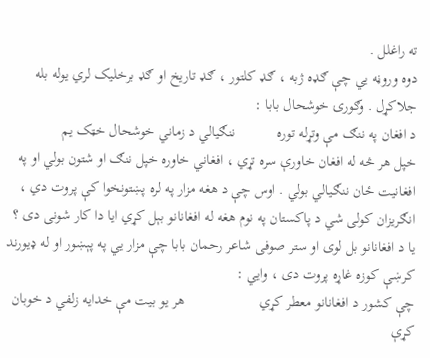ته راغلل .
دوه وروڼه يي چې ګډه ژبه ، ګډ کلتور ، ګډ تاریخ او ګډ برخلیک لري یوله بله جلاکړل . وګورۍ خوشحال بابا :
د افغان په ننګ مې وتړله توره           ننګیالي د زماني خوشحال خټک یم
خپل هر څه له افغان خاورې سره تړي ، افغاني خاوره خپل ننګ او شتون بولي او په افغانیت ځان ننګیالي بولي . اوس چې د هغه مزار په لره پښتونخوا کې پروت دي ، انګریزان کولی شي د پاکستان په نوم هغه له افغانانو بېل کړي ایا دا کار شونی دی ؟
یا د افغانانو بل لوی او ستر صوفی شاعر رحمان بابا چې مزار يي په پېښور او له ډیورند کرښې کوزه غاړه پروت دی ، وايي :
چې کشور د افغانانو معطر کړي                    هر یو بیت مې خدایه زلفي د خوبان کړې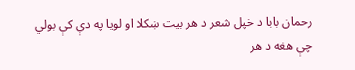رحمان بابا د خپل شعر د هر بیت ښکلا او لویا په دې کې بولي چې هغه د هر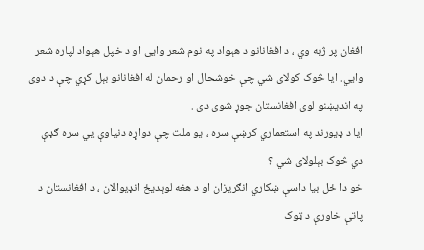افغان پر ژبه وي ، د افغانانو د هېواد په نوم شعر وايی او د خپل هېواد لپاره شعر وايي. ایا څوک کولای شي چې خوشحال او رحمان له افغانانو بېل کړي چې د دوی په اندیښنو لوی افغانستان جوړ شوی دی .
ایا د ډیورند په استعماري کرښې سره ، یو ملت چې دواړه دنیاوې يي سره ګډې دي څوک بېلولای شي ؟
خو دا ځل بیا داسې ښکاري انګریزان او د هغه لوېدیځ انډيوالان ، د افغانستان د پاتې خاورې د ټوک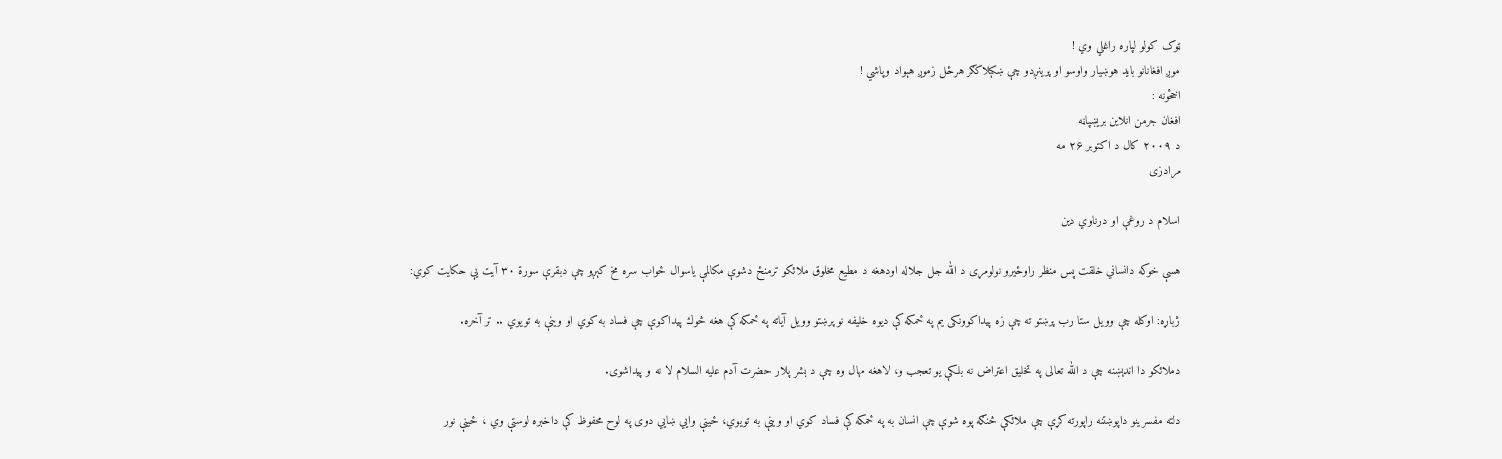ټوک کولو لپاره راغلي وي !
موږ افغانانو باید هوښیار واوسو او پرینږدو چې ښکېلاکګر هرځل زموږ هېواد وپاشي !
اخځونه :
افغان جرمن انلاین بریښپاڼه
د ۲۰۰۹ کال د اکتوبر ۲۶ مه
مرادزی

اسلام د روغې او درناوي دين

هسې خوكه دانساني خلقت پس منظر راوځيرو نولومړى د الله جل جلاله اودهغه د مطيع مخلوق ملائكو ترمنځ دشوې مكالمې ياسوال ځواب سره مخ كېږو چې دبقرې سورة ۳۰ آيت يې حكايت كوي:

ژباړه: اوكله چې وويل ستا رب پرښتو ته چې زه پيداكوونكى يم په ځمكه كې ديوه خليفه نو پرښتو وويل آياته په ځمكه كې هغه څوك پيداكوې چې فساد به كوي او وينې به تويوي .. تر آخره.

دملائكو دا اندېښنه چې د الله تعالى په تخليق اعتراض نه بلكې يو تعجب و، لاهغه مهال وه چې د بشر پلار حضرت آدم عليه السلام لا نه و پيداشوى.

دلته مفسرينو داپوښتنه راپورته كړې چې ملائكې څنګه پوه شوې چې انسان به په ځمكه كې فساد كوي او وينې به تويوي، ځينې وايي ښايي دوى په لوح محفوظ كې داخبره لوستې وي ، ځينې نور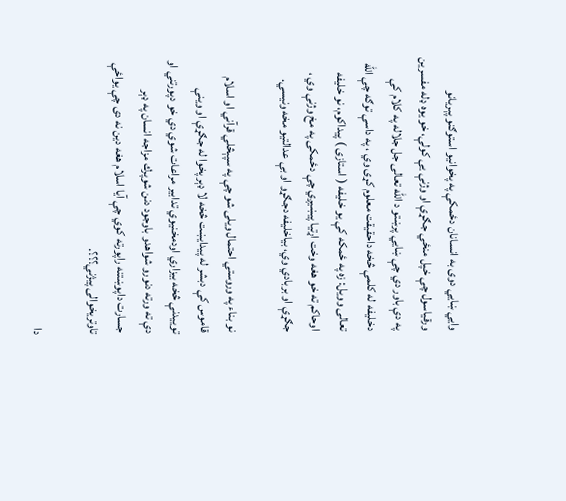وايي ښايي دوى به انسانان دځمكې په پخوانيو استوګنو پېريانو ورقياسول چې خپل منځي جګړې او وژنې يې كولې، خو يوه ډله مفسرين په دې باور دي چې ښايي پرښتو د الله تعالى جل جلاله په كلام كې دخليفه له كلمې څخه داحقيقت معلوم كړى وي ، په داسې توګه چې الله تعالى وويل: زه په ځمكه كې يو خليفه ( استازى ) پيداكوم، نو خليفه اوحاكم ته خو هغه وخت اړتيا پيښيږي چې دځمكى په مخ وژنې وي ، جګړې او بربادي وي، بياخليفه دجګړو او بې عدالتيو مخه ونيسي.

نو بناء په وروستي احتمال ويلى شو چې په سپېڅلي قرآني او اسلام قاموس كې دبشر له پيدايښت څخه لا ډېر پخوا له جګړې او وينې توييدنې څخه بيزاري اودمخنيوي تدابير مراعات شوي دي خو دپورتني او دې ته ورته دنورو شواهدو باوجود دنن شوپرك مزاجه انسان په ډېر جسارت داپوښتنه راپورته كوي چې آيا اسلام هغه دين نه دى چې يواځې تاوتريخوالى پيژني؟؟؟.

دا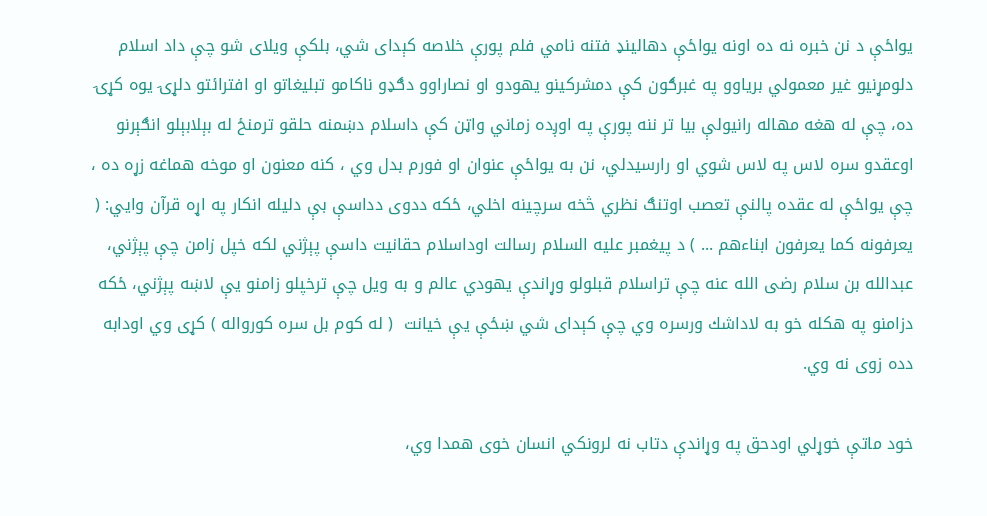يواځې د نن خبره نه ده اونه يواځې دهالينډ فتنه نامي فلم پورې خلاصه كېداى شي، بلكې ويلاى شو چې داد اسلام دلومړنيو غير معمولي برياوو په غبرګون كې دمشركينو يهودو او نصاراوو دګډو ناكامو تبليغاتو او افترائتو دلړۍ يوه كړۍ ده، چې له هغه مهاله رانيولې بيا تر ننه پورې په اوږده زماني واټن كې داسلام دښمنه حلقو ترمنځ له بېلابېلو انګېرنو اوعقدو سره لاس په لاس شوي او رارسيدلي، نن به يواځې عنوان او فورم بدل وي ، كنه معنون او موخه هماغه زړه ده ، چې يواځې له عقده پالنې تعصب اوتنګ نظري څخه سرچينه اخلي، ځكه ددوى دداسې بې دليله انكار په اړه قرآن وايي: ( يعرفونه كما يعرفون ابناءهم ... ) د پيغمبر عليه السلام رسالت اوداسلام حقانيت داسې پېژني لكه خپل زامن چې پېژني، عبدالله بن سلام رضى الله عنه چې تراسلام قبلولو وړاندې يهودي عالم و به ويل چې ترخپلو زامنو يې لاښه پېژني، ځكه دزامنو په هكله خو به لاداشك ورسره وي چې كېداى شي ښځې يې خيانت  ( له كوم بل سره كورواله ) كړى وي اودابه دده زوى نه وي.

خود ماتې خوړلي اودحق په وړاندې دتاب نه لرونكي انسان خوى همدا وي،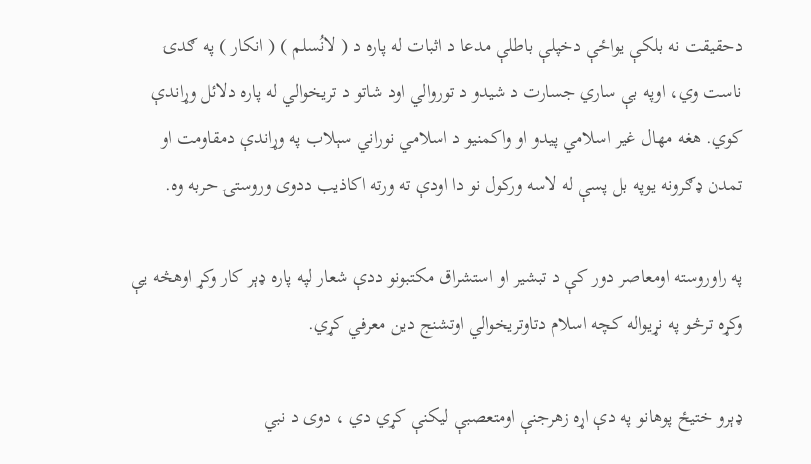دحقيقت نه بلكې يواځې دخپلې باطلې مدعا د اثبات له پاره د ( لانُسلم ) ( انكار ) په ګدۍ ناست وي، اوپه بې ساري جسارت د شيدو د توروالي اود شاتو د تريخوالي له پاره دلائل وړاندې كوي. هغه مهال غير اسلامي پيدو او واكمنيو د اسلامي نوراني سېلاب په وړاندې دمقاومت او تمدن ډګرونه يوپه بل پسې له لاسه وركول نو دا اودې ته ورته اكاذيب ددوى وروستۍ حربه وه.

په راوروسته اومعاصر دور كې د تبشير او استشراق مكتبونو ددې شعار لپه پاره ډېر كار وكړ اوهڅه يې وكړه ترڅو په نړيواله كچه اسلام دتاوتريخوالي اوتشنج دين معرفي كړي.

ډېرو ختيځ پوهانو په دې اړه زهرجنې اومتعصبې ليكنې كړي دي ، دوى د نبي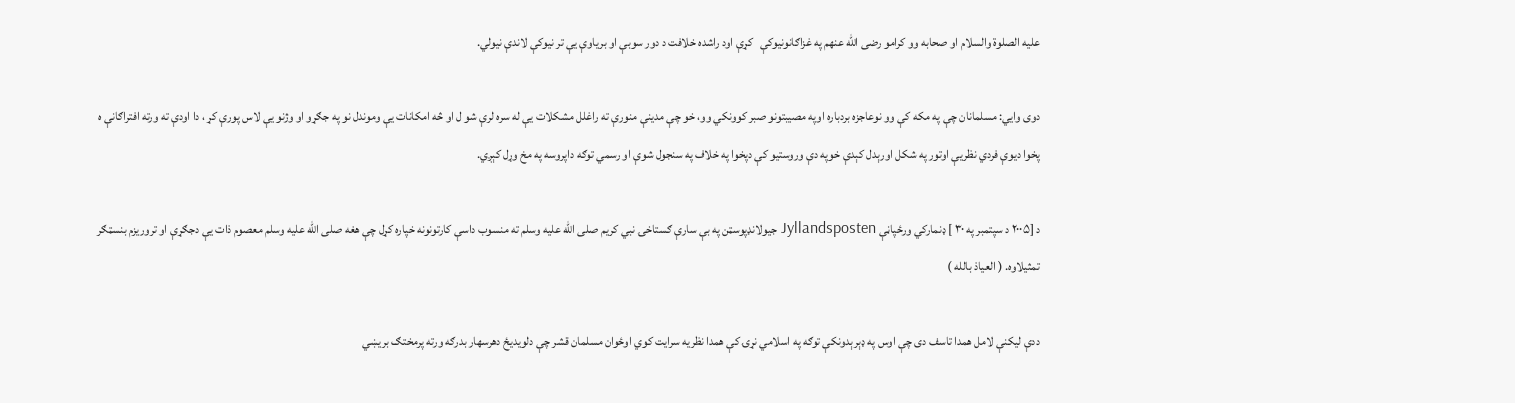عليه الصلوة والسلام او صحابه وو كرامو رضى الله عنهم په غزاګانونيوكې   كړې اود راشده خلافت د دور سوبې او برياوې يې تر نيوكې لاندې نيولي.

دوى وايي: مسلمانان چې په مكه كې وو نوعاجزه بردباره اوپه مصيبتونو صبر كوونكي وو، خو چې مدينې منورې ته راغلل مشكلات يې له سره لرې شو ل او څه امكانات يې وموندل نو په جګړو او وژنو يې لاس پورې كړ ، دا اودې ته ورته افتراګانې ه پخوا ديوې فردي نظريې اوتور په شكل اورېدل كېدې خوپه دې وروستيو كې دپخوا په خلاف په سنجول شوې او رسمي توګه داپروسه په مخ وړل كېږي.

د [۲۰۰۵ د سپتمبر په ۳۰ ] ډنماركي ورځپاڼې Jyllandsposten جيولانډپوسټن په بې سارې ګستاخۍ نبي كريم صلى الله عليه وسلم ته منسوب داسې كارتونونه خپاره كړل چې هغه صلى الله عليه وسلم معصوم ذات يې دجګړې او تروريزم بنسټګر تمثيلاوه. ( العياذ بالله )

ددې ليكنې لامل همدا تاسف دى چې اوس په ډېرېدونكې توګه په اسلامي نړۍ كې همدا نظريه سرايت كوي اوځوان مسلمان قشر چې دلويديځ دهرسهار بدرګه ورته پرمختګ بريښي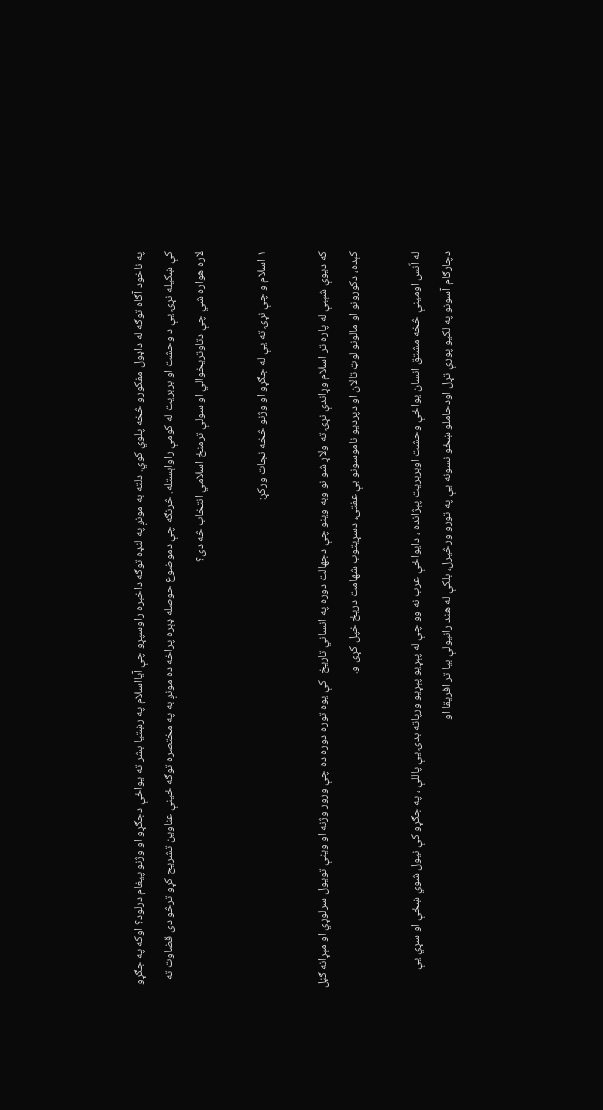په ناخود آګاه توګه له داډول مفكورو څخه پلوي كوي. دلته به مونږ په لنډه توګه داخبره راوسپړو چې آيااسلام په رښتيا بشر ته يواځې دجګړو او وژنو پيغام درلود؟ اوكه په جګړو كې ښكيله نړۍ يې د وحشت او بربريت له كومې راواېستله. څرنګه چې دموضوع حوصله ډېره پراخه ده مونږ به په مختصره توګه ځينې عناوين تشريح كړو ترڅو دى قضاوت ته لاره هواره شي چې دتاوتريخوالي او سولې ترمنځ اسلامي انتخاب څه دى؟

۱ اسلام و چې نړۍ ته يې له جګړو او وژنو څخه نجات وركړ:

كه ديوې شېبې له پاره تر اسلام وړاندې نړۍ ته ولاړ شو نو وبه وينو چې دجهالت دوره په انساني تاريخ  كې يوه توره دوره ده چې ورور وژنه او وينې تويول سرلوړي او مېړانه ګڼل كېده، دكورونو او مالونو لوټ تالان او دپرديو ناموسونو بې عفتۍ، دسړيتوب شهامت دريځ خپل كړى و.

له اٌنس اومينې څخه مشتق انسان يواځې وحشت اوبربريت پېژانده ، دايواځې عرب نه وو چې له پېړيو پېړيو ورپاته بدۍ يې پاللې ، په جګړو كې نيول شوي ښځې او سړي يې دچارګام آسونو په لكيو پورې تړل اودحاملو ښځو نسونه يې په تورو ورڅيرل، بلكې له هند رانيولې بيا تر افريقا او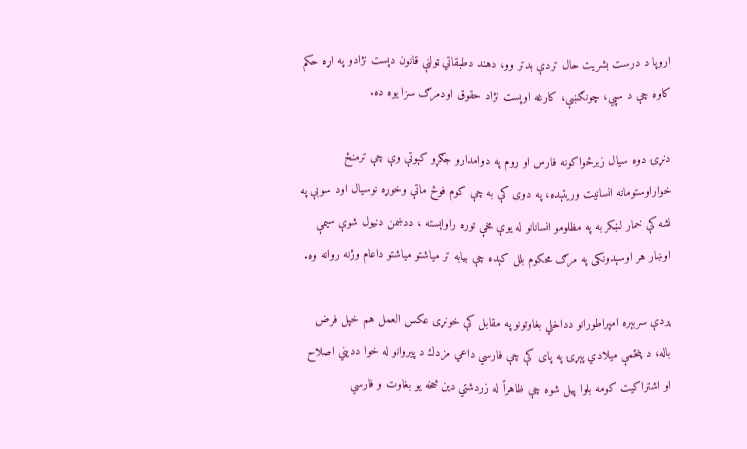اروپا د درست بشريت حال تردې بدتر وو، دهند دطبقاتي ټولنې قانون دپست نژادو په اړه حكم كاوه چې د سپي، چونګښې، كارغه اوپست نژاد حقوق اودمرګ سزا يوه ده.

دنړۍ دوه سيال زبرځواكونه فارس او روم په دوامدارو جګړو كېوتې وې چې ترمنځ خواراوستومانه انسانيت وريتېده، په دوى كې به چې كوم فوځ ماتې وخوړه نوسيال اود سوبې په نشه كې خمار لښكر به په مظلومو انسانانو له يوې مخې توره راواېسته ، ددښمن دنيول شوې سيمې اوښار هر اوسېدونكى په مرګ محكوم بلل كېده چې بيابه تر مياشتو مياشتو داعام وژنه روانه وه.

پردې سربېره امپراطورانو دداخلي بغاوتونو په مقابل كې خونړى عكس العمل هم خپل فرض باله، د پنځمې ميلادي پېړۍ په پاى كې چې فارسي داعي مزدك د پيروانو له خوا دديني اصلاح او اشتراكيت كومه بلوا پيل شوه چې ظاهراً له زردشتي دين څخه يو بغاوت و فارسي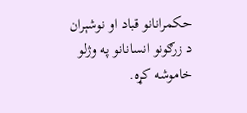حكمرانانو قباد او نوشېران د زرګونو انسانانو په وژلو خاموشه كړه.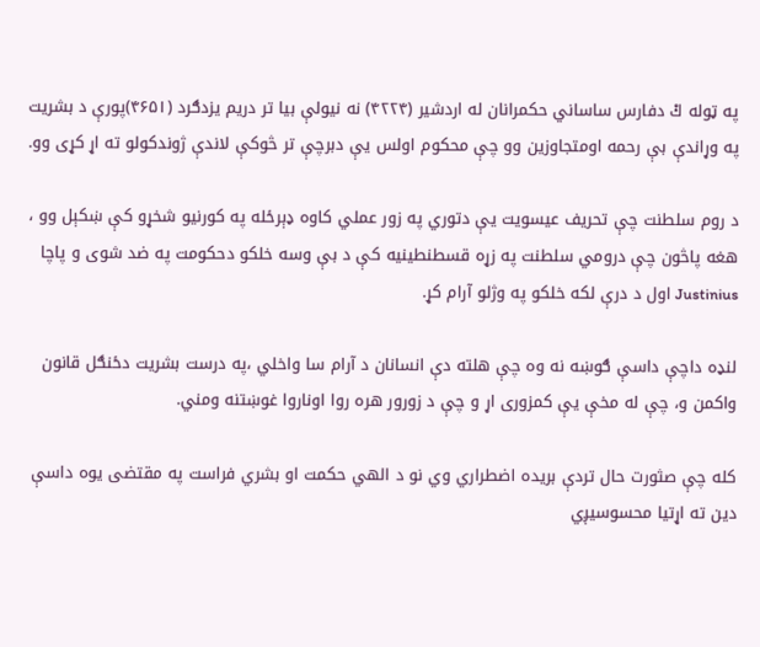په ټوله كْ دفارس ساساني حكمرانان له اردشير (۴۲۲۴) نه نيولې بيا تر دريم يزدګرد (۴۶۵۱)پورې د بشريت په وړاندې بې رحمه اومتجاوزين وو چې محكوم اولس يې دبرچې تر څوكې لاندې ژوندكولو ته اړ كړى وو.

د روم سلطنت چې تحريف عيسويت يې دتوري په زور عملي كاوه ډېرځله په كورنيو شخړو كې ښكېل وو ، هغه پاڅون چې درومي سلطنت په زړه قسطنطينيه كې د بې وسه خلكو دحكومت په ضد شوى و پاچا Justinius اول د درې لكه خلكو په وژلو آرام كړ.

لنډه داچې داسې ګوښه نه وه چې هلته دې انسانان د آرام سا واخلي ،په درست بشريت دځنګل قانون واكمن و، چې له مخې يې كمزورى اړ و چې د زورور هره روا اوناروا غوښتنه ومني.

كله چې صثورت حال تردې بريده اضطراري وي نو د الهي حكمت او بشري فراست په مقتضى يوه داسې دين ته اړتيا محسوسيږي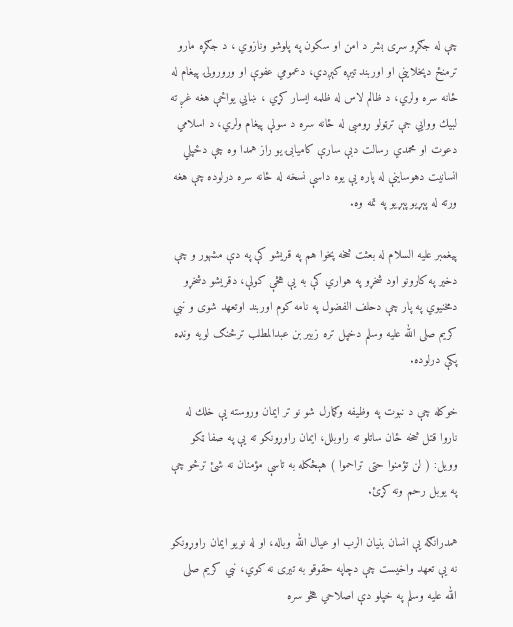چې له جګړو سړى بشر د امن او سكون په پلوشو ونازوي ، د جګړه مارو ترمنځ دپخلاينې او اوربند تيږه كېږدي، دعمومي عفوې او ورورولۍ پيغام له ځانه سره ولري، د ظالم لاس له ظلمه ايسار كړي ، ښايي يواځې هغه غږ ته لبيك ووايي جې ترټولو ړومبى له ځانه سره د سولې پيغام ولري، د اسلامي دعوت او محمدي رسالت دبې سارې كاميابۍ يو راز همدا وه چې دځپلي انسانيت دهوساينې له پاره يې يوه داسې نسخه له ځانه سره درلوده چې هغه ورته له پېړيو پېړيو په تمه وه.

پيغمبر عليه السلام له بعثت څخه پخوا هم په قريشو كې په دې مشهور و چې دخير په كارونو اود شخړو په هواري كې به يې هڅې كولې، دقريشو دشخړو دمخنيوي په پار چې دحلف الفضول په نامه كوم اوربند اوتعهد شوى و نبي كريم صلى الله عليه وسلم دخپل تره زبير بن عبدالمطلب ترڅنګ لويه ونډه پكې درلوده.

خوكله چې د نبوت په وظيفه وګمارل شو نو تر ايمان وروسته يې خلك له ناروا قتل څخه ځان ساتلو ته راوبلل، ايمان راوړونكو ته يې په صفا ټكو وويل: ( لن تؤمنوا حتى تراحموا ) هېڅكله به تاسې مؤمنان نه شئ ترڅو چې په يوبل رحم ونه كړئ.

همدرانګه يې انسان بنيان الرب او عيال الله وباله، او له نويو ايمان راوړونكو نه يې تعهد واخيست چې دچاپه حقوقو به تيرى نه كوي، نبي كريم صلى الله عليه وسلم په خپلو دې اصلاحي هڅو سره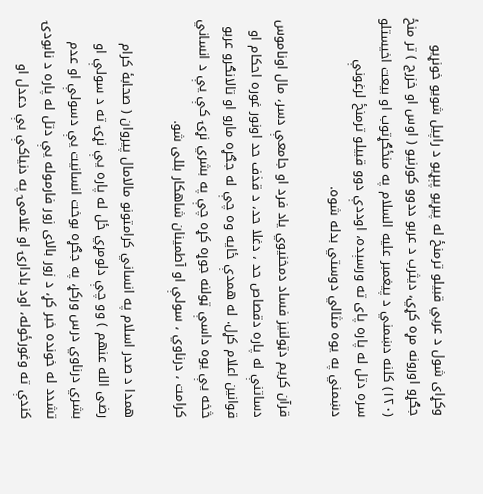وكړاى شول د عربي قبيلو ترمنځ له پيړيو پېړيو د راپيل شويو خونړيو جګړو اورونه مړه كړي، ديثرب د عربو ددوو كورنيو ( اوس او خزرج ) تر منځ (۱۲۰) كلنه دښمني د پيغمبر عليه السلام په منځګړتوب او بيعت اخيستلو سره دتل له پاره پاى ته ورسېده، اوددې دوو قبيلو ترمنځ لرغونې دښمني په يوه مثالي دوستي بدله شوه.

قرآن كريم دټولنيز فساد دمخنيوي ياد فرد او جامعې دسر، مال اوناموس دساتنې له پاره دقصاص حد ، دغلا حد، د قذف حد اونور غوره احكام او قوانين اعلام كړل. له همدې ځايه وه چې له جګړه مارو او تالانګرو عربو څخه يې يوه داسې ټولنه جوړه كړه چې په بشري نړۍ كې يې د انساني كرامت ، درناوي ، سولې او آطمينان شاهكار بللى شو.

همدا د صدر اسلام په انساني كرامتونو مالامال پيروان ( صحابۀ كرام رضى الله عنهم ) وو چې دلومړي ځل له پاره يې نړۍ ته د سولې او بشري درناوي درس وركړ، په جګړه بوخت انسانيت يې دسولې او عدم تشدد له خونده خبر كړ، د زور بالاى زور فارموله يې دتل له پاره د نابودۍ كندې ته وغورځوله، اود بادارۍ او غلامۍ په دنياكې يې دعدل او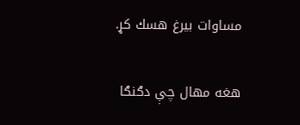مساوات بيرغ هسك كړ.

هغه مهال چې دګنګا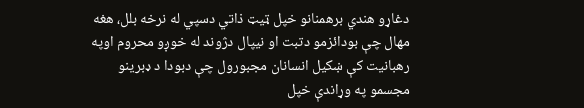دغاړو هندي برهمنانو خپل ټيټ ذاتي دسپي له نرخه بلل، هغه مهال چې بودائزمو دتبت او نيپال دژوند له خوږو محروم اوپه رهبانيت كې ښكيل انسانان مجبورول چې دبودا د ډبرينو مجسمو په وړاندې خپل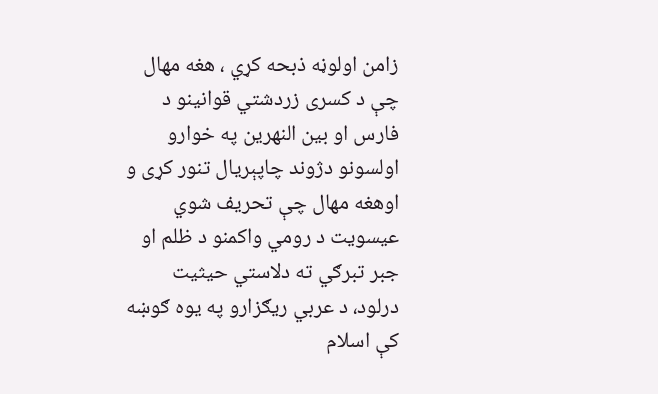زامن اولوڼه ذبحه كړي ، هغه مهال چې د كسرى زردشتي قوانينو د فارس او بين النهرين په خوارو اولسونو دژوند چاپېريال تنور كړى و اوهغه مهال چې تحريف شوي عيسويت د رومي واكمنو د ظلم او جبر تبرګي ته دلاستي حيثيت درلود، د عربي ريګزارو په يوه ګوښه كې اسلام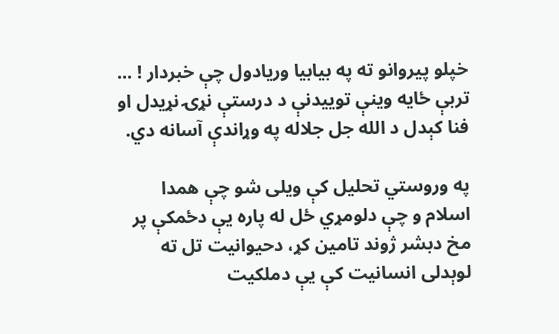خپلو پيروانو ته په بيابيا وريادول چې خبردار ! ... تربې ځايه وينې توييدنې د درستې نړۍ نړيدل او فنا كېدل د الله جل جلاله په وړاندې آسانه دي.

په وروستي تحليل كې ويلى شو چې همدا اسلام و چې دلومړي ځل له پاره يې دځمكې پر مخ دبشر ژوند تامين كړ، دحيوانيت تل ته لوېدلى انسانيت كې يې دملكيت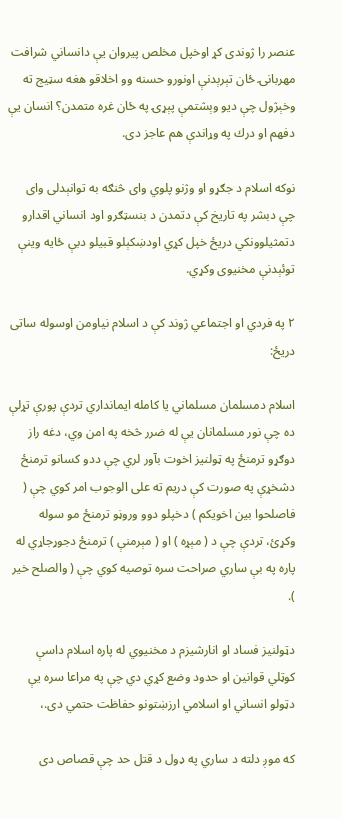عنصر را ژوندى كړ اوخپل مخلص پيروان يې دانساني شرافت مهربانۍ ځان تېرېدنې اونورو حسنه وو اخلاقو هغه سټيج ته وخېژول چې ديو وېشتمې پېړۍ په ځان غره متمدن؟ انسان يې دفهم او درك په وړاندې هم عاجز دى.

نوكه اسلام د جګړو او وژنو پلوي واى څنګه به توانېدلى واى چې دبشر په تاريخ كې دتمدن د بنسټګرو اود انساني اقدارو دتمثيلوونكي دريځ خپل كړي اودښكېلو قبيلو دبې ځايه وينې توئېدنې مخنيوى وكړي.

۲ په فردي او اجتماعي ژوند كې د اسلام نياومن اوسوله ساتى دريځ:

اسلام دمسلمان مسلماني يا كامله ايمانداري تردې پورې تړلې ده چې نور مسلمانان يې له ضرر څخه په امن وي، دغه راز دوګړو ترمنځ په ټولنيز اخوت بآور لري چې ددو كسانو ترمنځ دشخړې په صورت كې دريم ته على الوجوب امر كوي چې ( فاصلحوا بين اخويكم ) دخپلو دوو وروڼو ترمنځ مو سوله وكړئ، تردې چې د ( مېړه ) او ( مېرمنې ) ترمنځ دجوړجاړي له پاره په بې ساري صراحت سره توصيه كوي چې ( والصلح خير ).

دټولنيز فساد او انارشيزم د مخنيوي له پاره اسلام داسې كوټلي قوانين او حدود وضع كړي دي چې په مراعا سره يې دټولو انساني او اسلامي ارزښتونو حفاظت حتمي دى.،

كه موږ دلته د ساري په ډول د قتل حد چې قصاص دى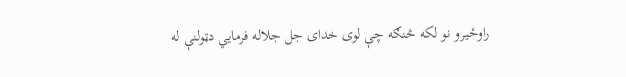راوځيرو نو لكه څنګه چې لوى خداى جل جلاله فرمايي دټولنې له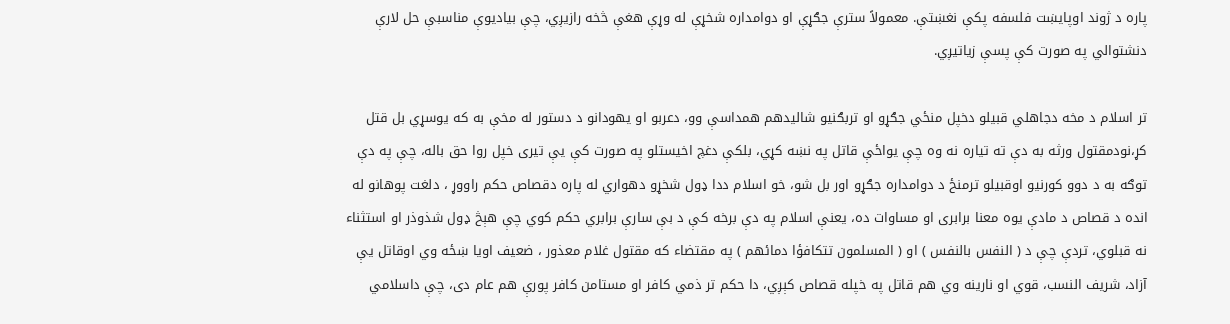پاره د ژوند اوپايښت فلسفه پكې نغښتې. معمولاً سترې جګړې او دوامداره شخړې له وړې هغې څخه رازيږي، چې بياديوې مناسبې حل لارې دنشتوالي په صورت كې پسې زياتيږي.

تر اسلام د مخه دجاهلي قبيلو دخپل منځي جګړو او تربګنيو شاليدهم همداسې وو، دعربو او يهودانو د دستور له مخې به كه يوسړي بل قتل كړ،نودمقتول ورثه به دې ته تياره نه وه چې يواځې قاتل په نښه كړي، بلكې دغچ اخيستلو په صورت كې يې تيرى خپل روا حق باله، چې په دې توګه به د دوو كورنيو اوقبيلو ترمنځ د دوامداره جګړو اور بل شو، خو اسلام ددا ډول شخړو دهواري له پاره دقصاص حكم راووړ ، دلغت پوهانو له انده د قصاص د مادې يوه معنا برابرى او مساوات ده، يعنې اسلام په دې برخه كې د بې سارې برابري حكم كوي چې هېڅ ډول شذوذر او استثناء نه قبلوي، تردې چې د ( النفس بالنفس ) او ( المسلمون تتكافؤا دمائهم ) په مقتضاء كه مقتول غلام معذور ، ضعيف اويا ښځه وي اوقاتل يې آزاد، شريف النسب، قوي او نارينه وي هم قاتل په خپله قصاص كېږي، دا حكم تر ذمي كافر او مستامن كافر پورې هم عام دى، چې داسلامي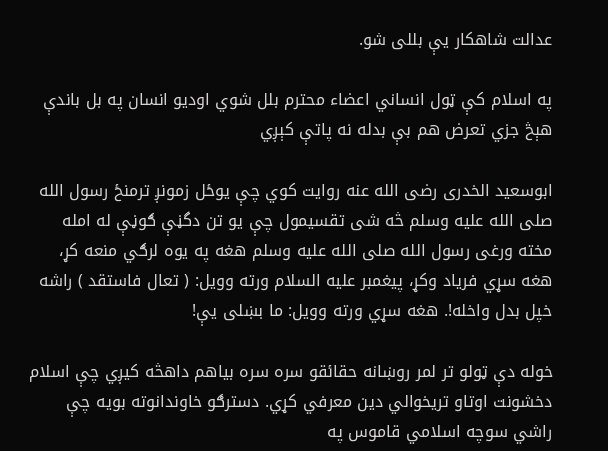عدالت شاهكار يې بللى شو.

په اسلام كې ټول انساني اعضاء محترم بلل شوي اوديو انسان په بل باندې هېڅ جزي تعرض هم بې بدله نه پاتې كېږي

ابوسعيد الخدرى رضى الله عنه روايت كوي چې يوځل زمونږ ترمنځ رسول الله صلى الله عليه وسلم څه شى تقسيمول چې يو تن دگڼې ګوڼې له امله مخته ورغى رسول الله صلى الله عليه وسلم هغه په يوه لرګي منعه كړ، هغه سړي فرياد وكړ، پيغمبر عليه السلام ورته وويل: ( تعال فاستقد ) راشه خپل بدل واخله!. هغه سړي ورته وويل: ما بښلى يې!

خوله دې ټولو تر لمر روښانه حقائقو سره سره بياهم داهڅه كيږي چې اسلام دخشونت اوتاو تريخوالي دين معرفي كړي. دسترګو خاوندانوته بويه چې راشي سوچه اسلامي قاموس په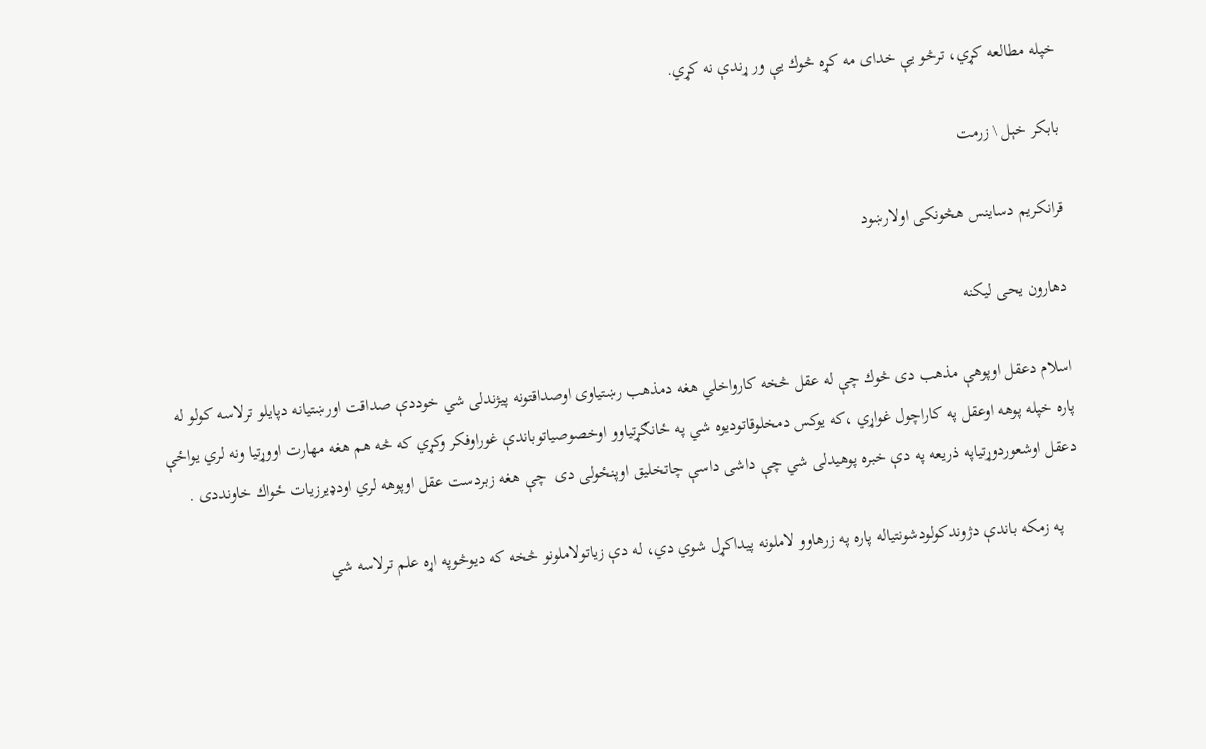خپله مطالعه كړي، ترڅو يې خداى مه كړه څوك يې ور ړندې نه كړي.

بابكر خېل \ زرمت

قرانكريم دساينس هڅونكى اولارښود

دهارون يحى ليكنه

اسلام دعقل اوپوهې مذهب دى څوك چې له عقل څخه كارواخلي هغه دمذهب رښتياوى اوصداقتونه پيژندلى شي خوددې صداقت اورښتيانه دپايلو ترلاسه كولو له پاره خپله پوهه اوعقل په كاراچول غواړي ،كه يوكس دمخلوقاتوديوه شي په ځانګړتياوو اوخصوصياتوباندې غوراوفكر وكړي كه څه هم هغه مهارت اووړتيا ونه لري يواځې دعقل اوشعوردوړتياپه ذريعه په دې خبره پوهيدلى شي چې داشى داسې چاتخليق اوپنځولى دى  چې هغه زبردست عقل اوپوهه لري اودډيرزيات ځواك خاونددى .

    په زمكه باندې دژوندكولودشونتياله پاره په زرهاوو لاملونه پيداكړل شوي دي، له دې زياتولاملونو څخه كه ديوڅوپه اړه علم ترلاسه شي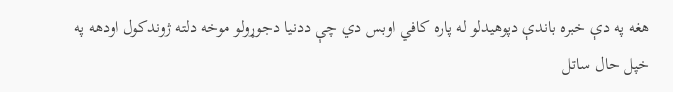هغه په دې خبره باندې دپوهيدلو له پاره كافي اوبس دي چې ددنيا دجوړولو موخه دلته ژوندكول اودهه په خپل حال ساتل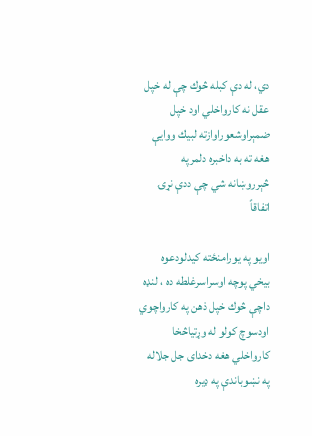دي، له دې كبله څوك چې له خپل عقل نه كارواخلي اود خپل ضمېراوشعوراوازته لبيك ووايې هغه ته به داخبره دلمرپه څېرروښانه شي چې ددې نړۍ اتفاقاً

اويو په يورامنځته كيدلودعوه بيخي پوچه اوسراسرغلطه ده ، لنډه داچې څوك خپل ذهن په كارواچوي اودسوچ كولو له وړتياڅخا كارواخلي هغه دخداى جل جلاله  په نښوباندې په ډيره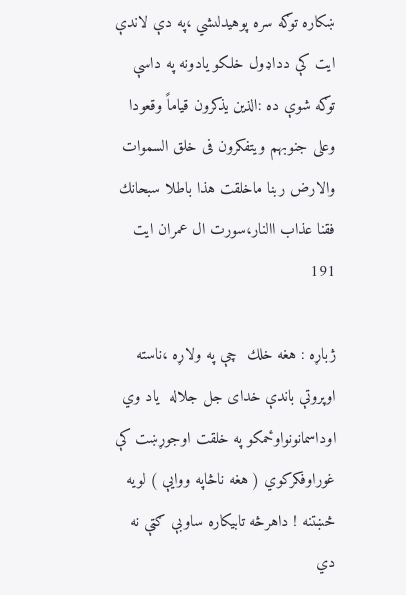ښكاره توګه سره پوهيدلىشي ،په دې لاندې ايت كې دداډول خلكو يادونه په داسې توګه شوې ده :الذين يذكرون قياماً وقعودا وعلى جنوبهم ويتفكرون فى خلق السموات والارض ربنا ماخلقت هذا باطلا سبحانك فقنا عذاب االنار،سورت ال عمران ايت 191

ژباړه : هغه خلك  چې په ولاړه ،ناسته اوپروتې باندې خداى جل جلاله  ياد وي اوداسمانونواوځمكو په خلقت اوجوړښت كې غوراوفكركوي ( هغه ناڅاپه ووايې ) لويه څښتنه ! داهرڅه تابيكاره ساوبې ګټې نه دي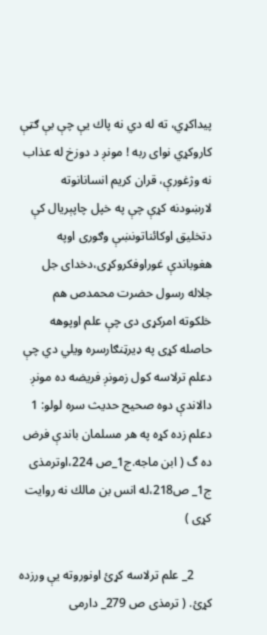پيداكړي، ته له دي نه پاك يې چې بې ګټې كاروكړي نواى ربه ! مونږ د دوزخ له عذاب نه وژغورې، قران كريم انسانانوته لارښودنه كړې چې په خپل چاپېريال كې دتخليق اوكائناتونښې وګورى اوپه هغوباندې غوراوفكروكړى،دخداى جل جلاله رسول حضرت محمدص هم خلكوته امركړى دى چې علم اوپوهه حاصله كړى په ډيرټنګارسره ويلي دي چې دعلم ترلاسه كول زمونږ فريضه ده مونږ دالاندې دوه صحيح حديث سره لولو: 1 دعلم زده كړه په هر مسلمان باندې فرض ده گ ( ابن ماجه.ج1_ص 224،اوترمذى ج1_ ص218،له انس بن مالك نه روايت كړى )

      2_ علم ترلاسه كړئ اونوروته يې ورزده كړئ. ( ترمذى ص 279_ دارمى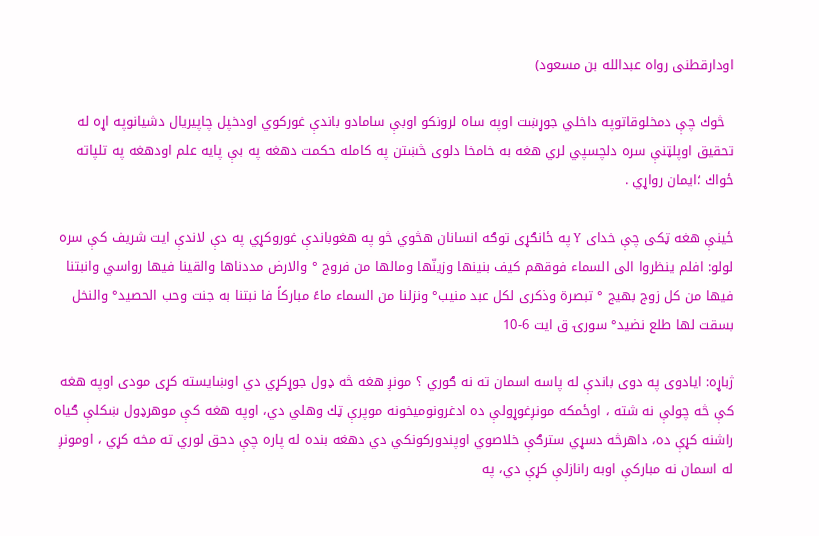اودارقطنى رواه عبدالله بن مسعود)

  څوك چې دمخلوقاتوپه داخلي جوړښت اوپه ساه لرونكو اوبې سامادو باندې غوركوي اودخپل چاپيريال دشيانوپه اړه له تحقيق اوپلټنې سره دلچسپي لري هغه به خامخا دلوى څښتن په كامله حكمت دهغه په بې پايه علم اودهغه په تلپاته ځواك ؛ايمان رواړي .

ځينې هغه ټكى چې خداى Y په ځانګړى توګه انسانان هڅوي څو په هغوباندې غوروكړي په دې لاندې ايت شريف كې سره لولو: افلم ينظروا الى السماء فوقهم كيف بنينها وزينّها ومالها من فروج ° والارض مددناها والقينا فيها رواسي وانبتنا فيها من كل زوج بهيج ° تبصرة وذكرى لكل عبد منيب° ونزلنا من السماء ماءً مباركاً فا نبتنا به جنت وحب الحصيد° والنخل بسقت لها طلع نضيد° سورۍ ق ايت 6-10

ژباړه: ايادوى په دوى باندې له پاسه اسمان ته نه ګوري ؟ مونږ هغه څه ډول جوړكړي دي اوښايسته كړى مودى اوپه هغه كې څه چولې نه شته ، اوځمكه مونږغوړولې ده ادغرونوميخونه موپرې ټك وهلي دي، اوپه هغه كې موهرډول ښكلې ګياه راشنه كړې ده، داهرڅه دسړي سترګې خلاصوي اوپندوركونكي دي دهغه بنده له پاره چې دحق لوري ته مخه كړي ، اومونږ له اسمان نه مباركې اوبه رانازلې كړې دي، په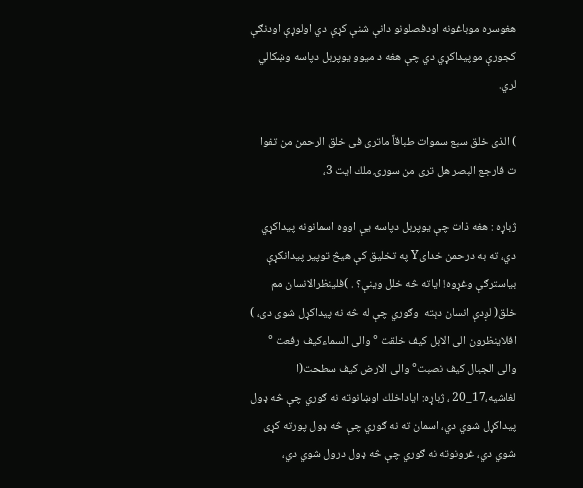هغوسره موباغونه اودفصلونو دانې شنې كړې دي اولوړې اودنګې كجورې موپيداكړي دي چې هغه د ميوو يوپربل دپاسه وښكالي لري.

) الذى خلق سبع سموات طباقاً ماترى فى خلق الرحمن من تفوا ت فارجع البصر هل ترى من سورۍ ملك ايت 3،

ژباړه : هغه ذات چې يوپربل دپاسه يې اووه اسمانونه پيداكړي دي، ته به درحمن خداىY په تخليق كې هيڅ توپير پيدانكړې بياسترګې وغړوه! اياته څه خلل وينې؟ . )فلينظرالانسان مم خلق( لږدې انسان دېته  وګوري چې له څه نه پيداكړل شوى دى، ) افلاينظرون الى الابل كيف خلقت ° والى السماءكيف رفعت ° والى الجبال كيف نصبت° والى الارض كيف سطحت(ا لغاشيه،17_20 ، ژباړه: اياداخلك اوښانوته نه ګوري چې څه ډول پيداكړل شوي دي، اسمان ته نه ګوري چې څه ډول پورته كړى شوي دي، غرونوته نه ګوري چې څه ډول درول شوي دي،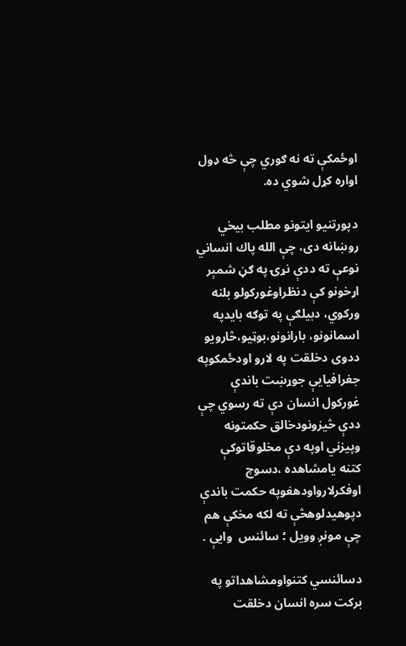اوځمكې ته نه ګوري چې څه ډول اواره كړل شوي ده.

دپورتنيو ايتونو مطلب بيخي روښانه دى، چې الله پاك انساني نوعې ته ددې نړۍ په ګڼ شمېر اړخونو كې دنظراوغوركولو بلنه وركوي، دبيلګې په توګه بايدپه اسمانونو، بارانونو،بوټيو،څارويو ددوى دخلقت په لارو اودځمكوپه جغرافيايې جوړښت باندې غوركول انسان دې ته رسوي چې ددې څيزونودخالق حكمتونه وپيزني اوپه دې مخلوقاتوكې كتنه يامشاهده ،دسوچ اوفكرلارواودهغوپه حكمت باندې دپوهيدلوهڅې ته لكه مخكې هم چې مونږ وويل ؛ سائنس  وايې .

دسائنسي كتنواومشاهداتو په بركت سره انسان دخلقت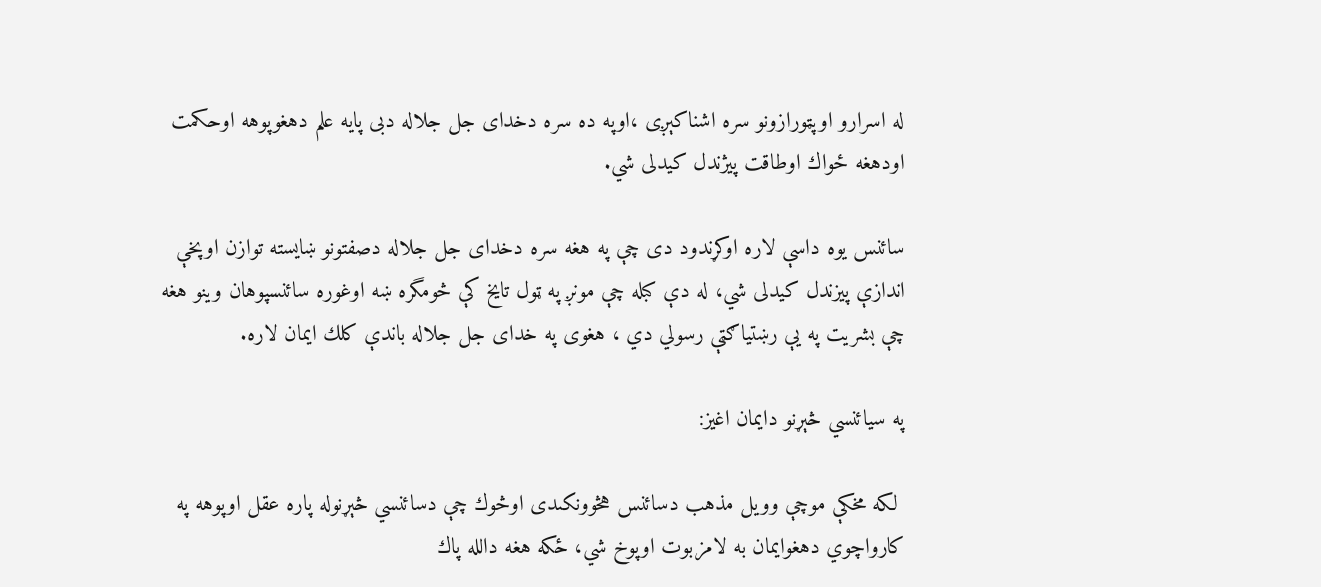له اسرارو اوپټورازونو سره اشناكېږى ،اوپه ده سره دخداى جل جلاله دبى پايه علم دهغوپوهه اوحكمت اودهغه ځواك اوطاقت پيژندل كيدلى شي.

سائنس يوه داسې لاره اوكړندود دى چې په هغه سره دخداى جل جلاله دصفتونو ښايسته توازن اوپخې اندازې پيزندل كيدلى شي، له دې كبله چې مونږ په ټول تايخ كې څومگره ښه اوغوره سائنسپوهان وينو هغه چې بشريت په يې رښتياګټې رسولي دي ، هغوى په خداى جل جلاله باندې كلك ايمان لاره.

په سيائنسي څېړنو دايمان اغيز:

 لكه مخكې موچې وويل مذهب دسائنس هڅوونكىدى اوڅوك چې دسائنسي څېړنوله پاره عقل اوپوهه په كارواچوي دهغوايمان به لامزبوت اوپوخ شي، ځكه هغه دالله پاك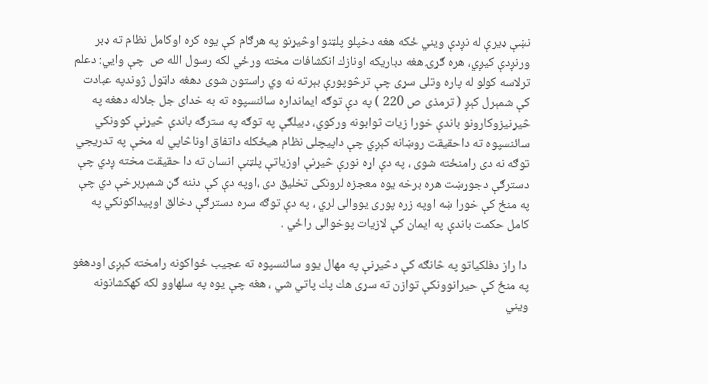نښې ډيرې له نږدې ويني ځكه هغه دخپلو پلټنو اوڅيړنو په هرګام كې يوه كره اوكامل نظام ته ډبر ورنږدې كيږي، هره ګړۍ هغه دباريكه اونازك انكشافات مخته ورځي لكه رسول الله ص  چې وايي: دعلم ترلاسه كولو له پاره وتلى سړى چې ترڅوپورې بېرته نه وي راستون شوى دهغه داټول ژوندپه عبادت كې شمېرل كېږ ( ترمذى ص 220 ) په دې توګه ايمانداره سائنسپوه ته به خداى جل جلاله دهغه په څيړنيزوكارونو باندې خورا زيات ثوابونه وركوي، دبيلګې په توګه په سترګه باندې څيړنې كوونكي سائنسپوه ته داحقيقت روښانه كېږي چې داپيچلى نظام هيځكله داتفاق اوناڅاپي له مخې په تدريجي توګه نه دى رامنځته شوى ، په دې اړه نورې څيړنې اوزياتې پلټنې انسان ته دا حقيقت مخته ږدي چې دسترګې دجوړښت هره برخه يوه معجزه لرونكى تخليق دى ،اوپه دې كې دننه ګڼ شمېربرخې دي چې په منځ كې خورا ښه اوپه زره پورى يووالى لري ، په دې توګه سره دسترګې دخالق اوپيداكونكي په كامل حكمت باندې په ايمان كې لازيات پوخوالى راځي .

 دا راز دفلكياتو په څانګه كې دڅيړنې په مهال يوو سائنسپوه ته عجيب ځواكونه رامخته كېږى اودهغو په منځ كې حيرانوونكې توازن ته سړى هك پك پاتي شي ، هغه چې يوه په سلهاوو لكه كهكشانونه ويني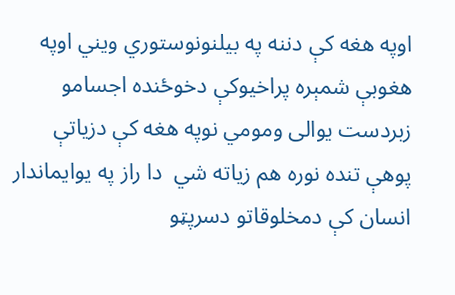اوپه هغه كې دننه په بيلنونوستوري ويني اوپه هغوبې شمېره پراخيوكې دخوځنده اجسامو زبردست يوالى ومومي نوپه هغه كې دزياتې پوهې تنده نوره هم زياته شي  دا راز په يوايماندار انسان كې دمخلوقاتو دسرپټو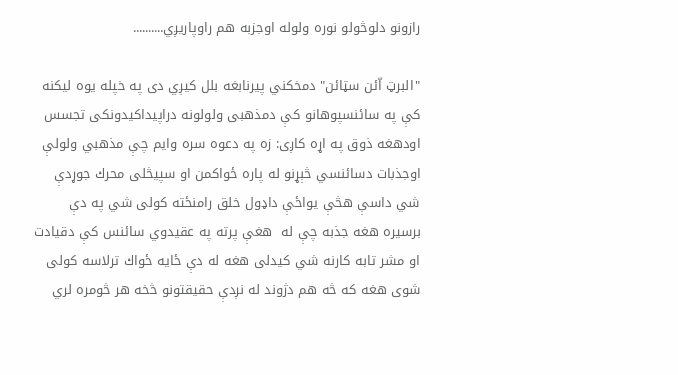رازونو دلوڅولو نوره ولوله اوجزبه هم راوپاريږي..........

"البرټ اّئن سټائن" دمخكني پيرنابغه بلل كيږي دى په خپله يوه ليكنه كې په سائنسپوهانو كې دمذهبى ولولونه دراپيداكيدونكى تجسس اودهغه ذوق په اړه كاږى: زه په دعوه سره وايم چې مذهبي ولولې اوجذبات دسائنسي څېړنو له پاره ځواكمن او سپيڅلى محرك جوړدې شي داسې هڅې يواځې داډول خلق رامنځته كولى شي په دې برسيره هغه جذبه چې له  هغې پرته په عقيدوي سائنس كې دقيادت او مشر تابه كارنه شي كيدلى هغه له دې ځايه ځواك ترلاسه كولى شوى هغه كه څه هم دژوند له نږدې حقيقتونو څخه هر څومره لري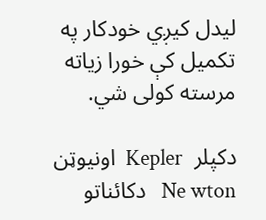ليدل كيږي خودكار په تكميل كې خورا زياته مرسته كولى شي.

دكپلر  Kepler  اونيوټن  Ne wton   دكائناتو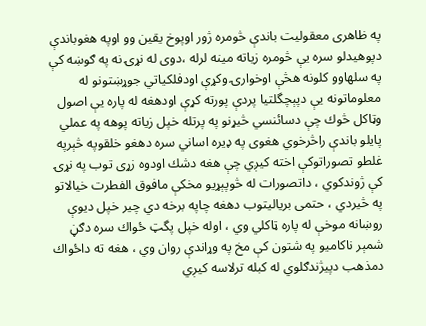په ظاهرى معقوليت باندې څومره ژور اوپوخ يقين وو اوپه هغوباندې دپوهيدلو سره يې څومره زياته مينه لرله ،دوى له نړۍ نه په ګوښه كې په سلهاوو كلونه هڅې اوخوارۍ وكړې اودفلكياتي جوړښتونو له معلوماتونه يې دپېچگلتيا پردې پورته كړې اودهغه له پاره يې اصول وټاكل څوك چې دسائنسي څيړنو په پرتله خپل زياته پوهه په عملي پايلو باندې راڅرخوي هغوى په ډيره اساني سره دهغو خلقوپه څېرپه غلطو تصوراتوكې اخته كيږي چې هغه دشك اودوه زړى توب په نړۍ كې ژوندكوي ، داتصورات له څوپېړيو مخكې مافوق الفطرت خيالاتو په څيردي ، حتمى برياليتوب دهغه چاپه برخه دي چير خپل ديوې روښانه موخې له پاره ټاكلي وي ، اوله خپل پگټ ځواك سره دګڼ شمېر ناكاميو په شتون كې مخ په وړاندې روان وي ، هغه ته داځواك دمذهب دپيژندګلوي له كبله ترلاسه كيږي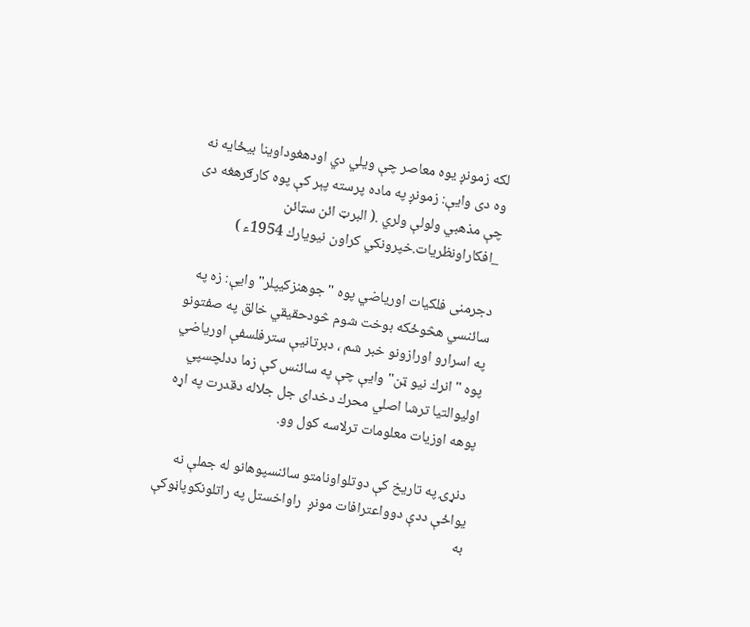لكه زمونږ يوه معاصر چې ويلي دي اودهغوداوينا بيځايه نه وه دى وايې: زمونږ په ماده پرسته پېر كې پوه كارګرهغه دى چې مذهبي ولولې ولري .( البرټ ائن سټائن _افكاراونظريات.خپرونكي كراون نيويارك 1954ء )

دجرمنى فلكيات اورياضي پوه "جوهنزكيپلر" وايې: زه په سائنسي هڅوځكه بوخت شوم څودحقيقي خالق په صفتونو په اسرارو اورازونو خبر شم ، دبرتانيې سترفلسفې اورياضي پوه "انرك نيو ټن" وايې چې په سائنس كې زما ددلچسپي اوليوالتيا ترشا اصلي محرك دخداى جل جلاله دقدرت په اړه پوهه اوزيات معلومات ترلاسه كول وو.

 دنړۍ په تاريخ كې دوتلواونامتو سائنسپوهانو له جملې نه يواځې ددې دوواعترافات مونږ  راواخستل په راتلونكوپاڼوكې به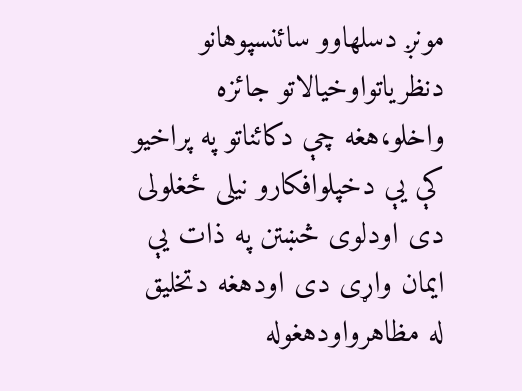مونږ دسلهاوو سائنسپوهانو دنظرياتواوخيالاتو جائزه واخلو،هغه چې دكائناتو په پراخيو كې يې دخپلوافكارو نيلى ځغلولى دى اودلوى څښتن په ذات يې ايمان واړى دى اودهغه دتخليق له مظاهرواودهغوله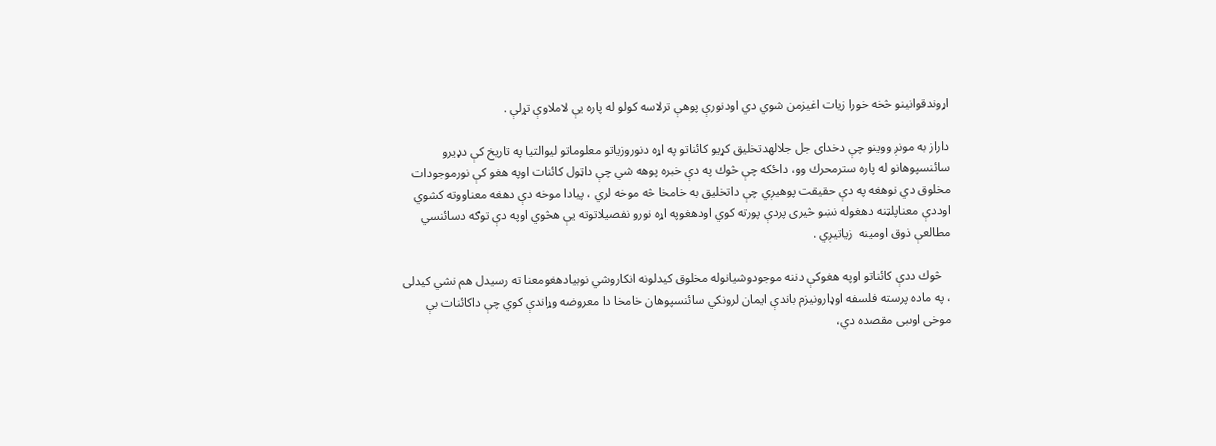اړوندقوانينو څخه خورا زيات اغيزمن شوي دي اودنورې پوهې ترلاسه كولو له پاره يې لاملاوې تړلې .

داراز به مونږ ووينو چې دخداى جل جلالهدتخليق كړيو كائناتو په اړه دنوروزياتو معلوماتو ليوالتيا په تاريخ كې دډيرو سائنسپوهانو له پاره سترمحرك وو، داځكه چې څوك په دې خبره پوهه شي چې داټول كائنات اوپه هغو كې نورموجودات مخلوق دي نوهغه په دې حقيقت پوهيږي چې داتخليق به خامخا څه موخه لري ، پيادا موخه دې دهغه معناووته كشوي اوددې معناپلټنه دهغوله نښو څيرى پردې پورته كوي اودهغوپه اړه نورو نفصيلاتوته يې هڅوي اوپه دې توګه دسائنسي مطالعې ذوق اومينه  زياتيږي .

   څوك ددې كائناتو اوپه هغوكې دننه موجودوشيانوله مخلوق كيدلونه انكاروشي نوبيادهغومعنا ته رسيدل هم نشي كيدلى ، په ماده پرسته فلسفه اوډارونيزم باندې ايمان لرونكي سائنسپوهان خامخا دا معروضه وړاندې كوي چې داكائنات بې موخى اوىبى مقصده دي،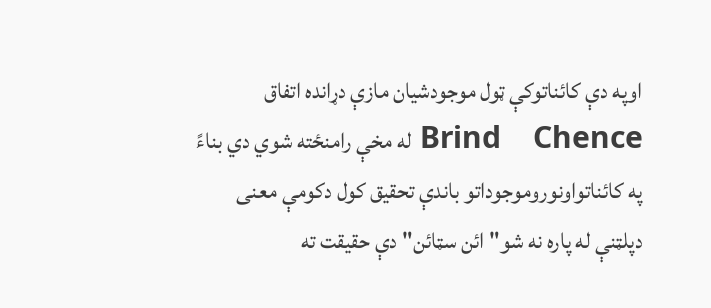اوپه دې كائناتوكې ټول موجودشيان مازې دړانده اتفاق  Brind    Chence له مخې رامنځته شوي دي بناءً په كائناتواونوروموجوداتو باندې تحقيق كول دكومې معنى دپلټنې له پاره نه شو"ائن سټائن" دې حقيقت ته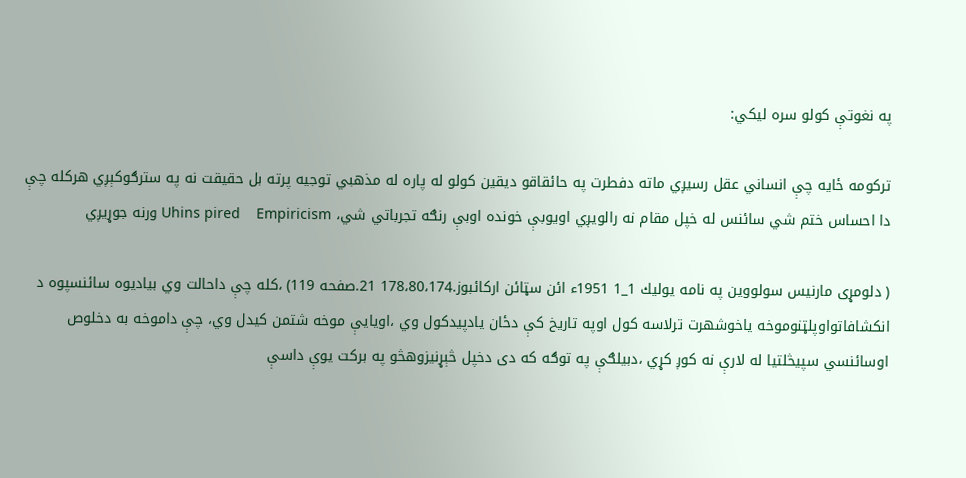په نغوتې كولو سره ليكي:

تركومه ځايه چې انساني عقل رسيږي ماته دفطرت په حائقاقو ديقين كولو له پاره له مذهبي توجيه پرته بل حقيقت نه په سترګوكېږي هركله چې دا احساس ختم شي سائنس له خپل مقام نه رالويږي اويوبې خونده اوبې رنګه تجرباتي شي، Uhins pired    Empiricism ورنه جوړيږي

( دلومړى مارنيس سولووين په نامه يوليك 1_1 1951ء ائن سټائن اركائبوز.178،80،174 21.صفحه 119) ،كله چې داحالت وي بياديوه سائنسپوه د انكشافاتواوپلټنوموخه ياخوشهرت ترلاسه كول اوپه تاريخ كې دځان يادپيدكول وي ،اويايې موخه شتمن كيدل وي، چې داموخه به دخلوص اوسائنسي سپيڅلتيا له لارې نه كوږ كړي ،دبيلګې په توګه كه دى دخپل څېړنيزوهڅو په بركت يوې داسې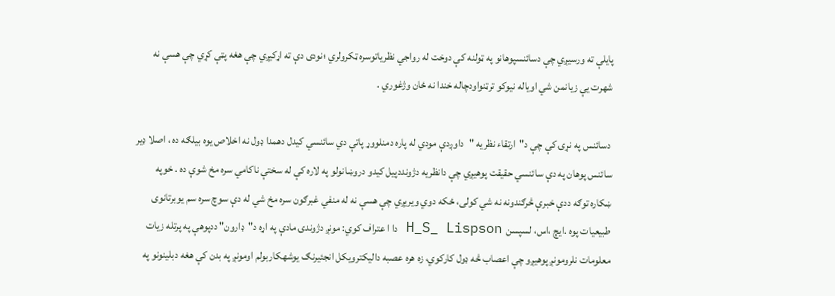پايلې ته ورسيږي چې دسائنسپوهانو په ټولنه كې دوخت له رواجي نظرياتوسره ټكرولري ؛نودى دې ته اړكيږي چې هغه پټې كړي چې هسې نه شهرت يې زيانمن شي اوياله نيوكو ترټنواودچاله خندا نه ځان وژغوري .

 دسائنس په نړۍ كې چې د"ارتقاء نظريه "داوږدې مودي له پاره دمنلووړ پاتې دي سائنسي كيدل دهمدا ډول نه اخلاص يوه بيلګه ده ، اصلا ډير سائنس پوهان په دې سائنسي حقيقت پوهيږي چې دانظريه دژونددپيل كيدو دروښانولو په لاره كې له سختې ناكامي سره مخ شوې ده . خوپه ښكاره توګه ددې خبرې څرګندونه نه شي كولى، ځكه دوي ويريږي چې هسې نه له منفي غبرګون سره مخ شي له دې سوچ سره سم يوبرتانوى طبيعيات پوه .ايچ ،اس، لسپسن  H_S_ Lispson دا ا عتراف كوي: مونږ دژوندۍ مادې په اړه د"ډارون" ددپوهې په پرتله زيات معلومات نلرومونږ پوهيږو چې اعصاب څه ډول كاركوي، زه هره عصبه داليكترويكل انجئيرنګ يوشهكاربولم اومونږ په بدن كې هغه دبلينونو په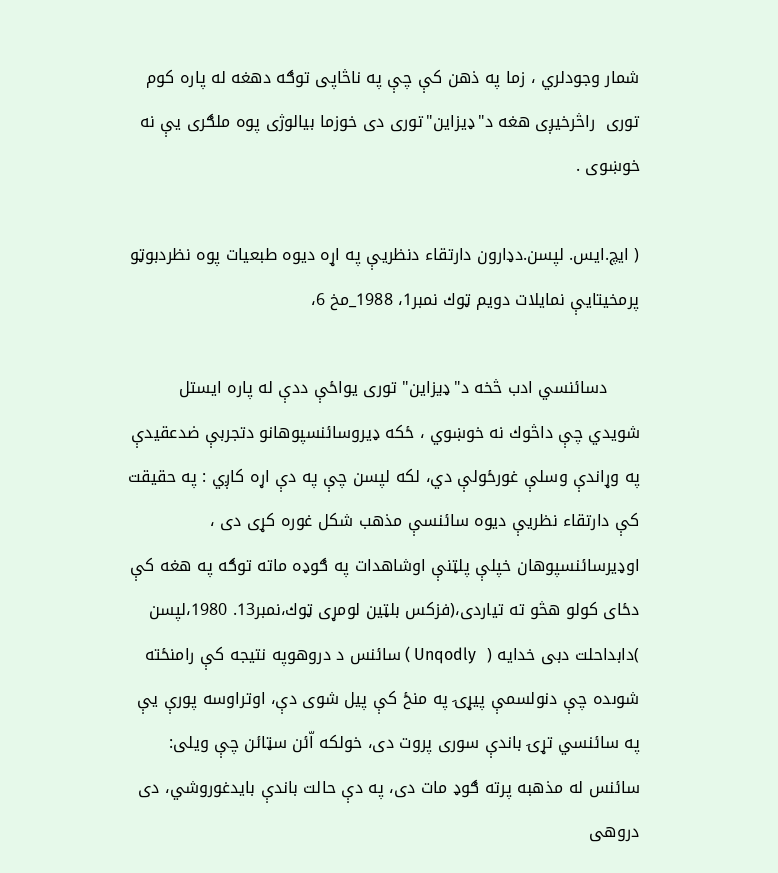شمار وجودلري ، زما په ذهن كې چې په ناڅاپى توګه دهغه له پاره كوم تورى  راڅرخيږى هغه د"ډيزاين"تورى دى خوزما بيالوژى پوه ملګرى يې نه خوښوى .

( ايچ.ايس. لپسن.دډارون دارتقاء دنظريې په اړه ديوه طبعيات پوه نظردبوټو پرمخيتايې نمايلات دويم ټوك نمبر1، 1988_مخ 6،

      دسائنسي ادب څخه د"ډيزاين" تورى يواځې ددې له پاره ايستل شويدي چې داڅوك نه خوښوي ، ځكه ډيروسائنسپوهانو دتجربې ضدعقيدې په وړاندې وسلې غورځولې دي، لكه لپسن چې په دې اړه كاږي : په حقيقت كې دارتقاء نظريې ديوه سائنسې مذهب شكل غوره كړى دى ، اوډيرسائنسپوهان خپلې پلټنې اوشاهدات په ګوډه ماته توګه په هغه كې دځاى كولو هڅو ته تياردى،(فزكس بلټين لومړى ټوك،نمبر13. 1980،لپسن )دابداحلت دبى خدايه (  Unqodly ) سائنس د دروهوپه نتيجه كې رامنځته شوىده چې دنولسمې پيړۍ په منځ كې پيل شوى دې، اوتراوسه پورې يې په سائنسي تړۍ باندې سورى پروت دى، خولكه اّئن سټائن چې ويلى: سائنس له مذهبه پرته ګوډ مات دى، په دې حالت باندې بايدغوروشي، دى دروهى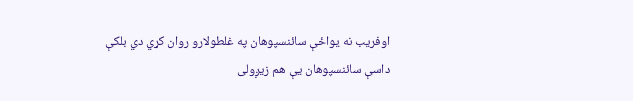اوفريب نه يواځې سائنسپوهان په غلطولارو روان كړي دي بلكې داسې سائنسپوهان يې هم زيږولى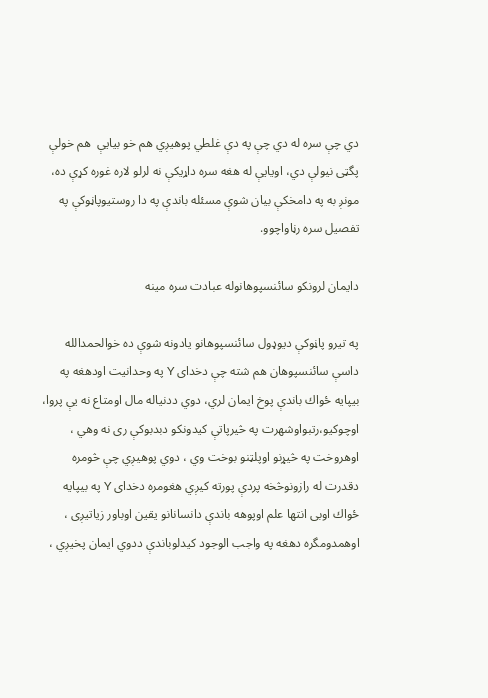دي چې سره له دي چې په دې غلطي پوهيږي هم خو بيايې  هم خولې پگټى نيولې دي، اويايې له هغه سره داړيكې نه لرلو لاره غوره كړې ده، مونږ به په دامخكې بيان شوې مسئله باندې په دا روستيوپاڼوكې په تفصيل سره رڼاواچوو.

دايمان لرونكو سائنسپوهانوله عبادت سره مينه

په تيرو پاڼوكې ديوډول سائنسپوهانو يادونه شوې ده خوالحمدالله داسې سائنسپوهان هم شته چې دخداى Y په وحدانيت اودهغه په بيپايه ځواك باندې پوخ ايمان لري، دوي ددنياله مال اومتاع نه يې پروا، اوچوكيو،رتبواوشهرت په څيرپاتې كيدونكو دبدبوكې رى نه وهي ، اوهروخت په څيړنو اوپلټنو بوخت وي ، دوي پوهيږي چې څومره دقدرت له رازونوڅخه پردې پورته كيږي هغومره دخداى Y په بيپايه ځواك اوبى انتها علم اوپوهه باندې دانسانانو يقين اوباور زياتيږى ، اوهمدومگره دهغه په واجب الوجود كيدلوباندې ددوي ايمان پخيږي ،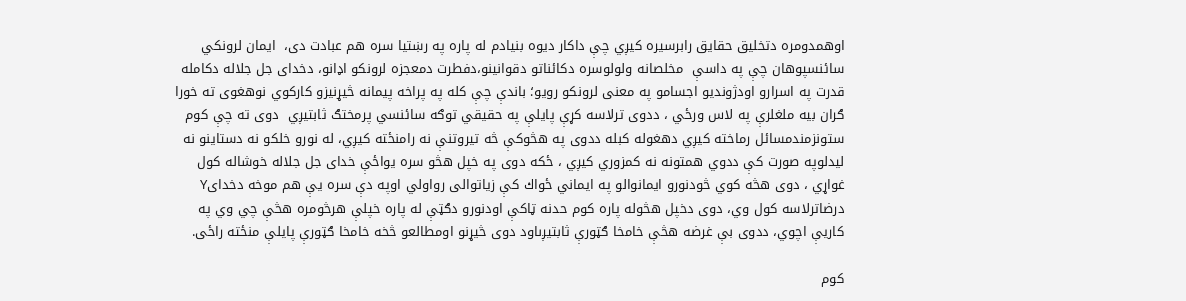اوهمدومره دتخليق حقايق رابرسيره كيږي چې داكار ديوه بنيادم له پاره په رښتيا سره هم عبادت دى،  ايمان لرونكي سائنسپوهان چې په داسې  مخلصانه ولولوسره دكائناتو دقوانينو،دفطرت دمعجزه لرونكو اډانو، دخداى جل جلاله دكامله قدرت په اسرارو اودژونديو اجسامو په معنى لرونكو رويو؛ باندې چې كله په پراخه پيمانه څيړنيزو كاركوي نوهغوى ته خورا ګران بيه ملغلرې په لاس ورځي ، ددوى ترلاسه كړې پايلې په حقيقي توګه سائنسي پرمختګ ثابتيږي  دوى ته چې كوم ستونزمندمسائل رماخته كيږي دهغوله كبله ددوى په هڅوكې څه تيروتنې نه رامنځته كيږي، له نورو خلكو نه دستاينو نه ليدلوپه صورت كې ددوي همتونه نه كمزوري كيږي ، ځكه دوى په خپل هڅو سره يواځې خداى جل جلاله خوشاله كول غواړي ، دوى هڅه كوي څودنورو ايمانوالو په ايماني ځواك كې زياتوالى رواولي اوپه دې سره يې هم موخه دخداىY درضاترلاسه كول وي، دوى دخپل هڅوله پاره كوم حدنه ټاكې اودنورو دګټې له پاره خپلې هرڅومره هڅې چي وي په كاريې اچوي، ددوى بې غرضه هڅې خامخا ګټورې ثابتيږىاود دوى څيړنو اومطالعو څخه خامخا ګټورې پايلې منځته راځى.

كوم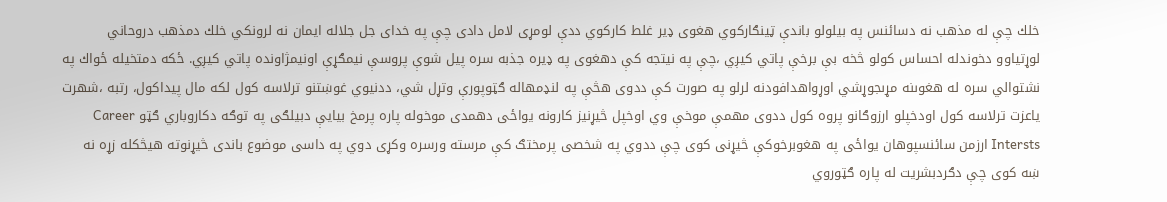خلك چې له مذهب نه دسائنس په بيلولو باندې ټينګاركوي هغوى ډير غلط كاركوي ددې لومړى لامل دادى چې په خداى جل جلاله ايمان نه لرونكي خلك دمذهب دروحاني لوړتياوو دخوندله احساس كولو څخه بې برخې پاتي كيږي ،چې په نيتجه كې دهغوى په ډيره جذبه سره پيل شوې پروسې نيمګړې اونيمژاونده پاتي كيږي. ځكه دمتخيله ځواك په نشتوالي سره له هغوىنه مړىجوړشي اوړواهدافودنه لرلو په صورت كې ددوى هڅې په لنډمهاله ګټوپورې وتړل شي، ددنيوي غوښتنو ترلاسه كول لكه مال پيداكول، رتبه ،شهرت ياعزت ترلاسه كول اودخپلو ارزوګانو پروه كول ددوى مهمې موخې وي اوخپل څيړنيز كارونه يواځى دهمدى موخوله پاره پرمخ بيايې دبيلګى په توګه دكاروباري ګټو Career  Intersts ارزمن سائنسپوهان يواځى په هغوبرخوكې څيړنى كوى چې ددوي په شخصى پرمختګ كې مرسته ورسره وكړى دوي په داسى موضوع باندى څيړنوته هيڅكله زړه نه ښه كوى چې دګردبشريت له پاره ګټوروي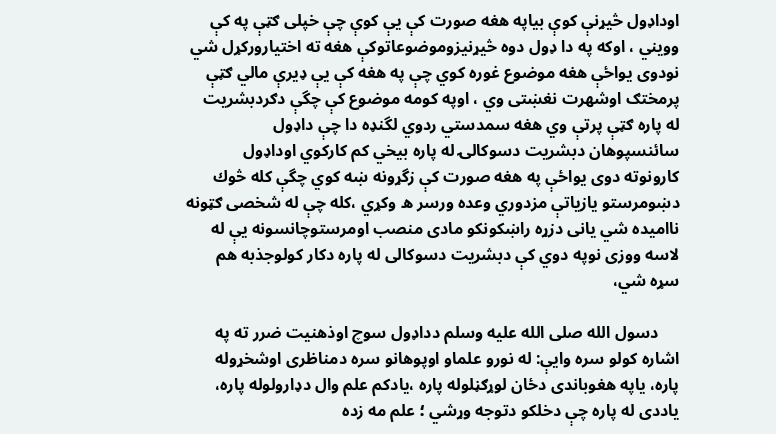اوداډول څيړنې كوې بياپه هغه صورت كې يې كوې چې خپلى ګټې په كې وويني ، اوكه په دا ډول دوه څيړنيزوموضوعاتوكې هغه ته اختياروركړل شي نودوى يواځې هغه موضوع غوره كوي چې په هغه كې يې ډيرې مالي ګټې پرمختګ اوشهرت نغښتى وي ، اوپه كومه موضوع كې چگې دګردبشريت له پاره ګټې پرتې وي هغه سمدستي ردوي لگنډه دا چې داډول سائنسپوهان دبشريت دسوكالۍ له پاره بيخي كم كاركوي اوداډول كارونوته دوى يواځې په هغه صورت كې زگړونه ښه كوي چگې كله څوك  دښومرستو يازياتې مزدوري وعده ورسر ه وكړي ،كله چې له شخصى ګټونه نااميده شي يانى دزړه راښكونكو مادى منصب اومرستوچانسونه يې له لاسه ووزى نوپه دوي كې دبشريت دسوكالى له پاره دكار كولوجذبه هم سړه شي،

     دسول الله صلى الله عليه وسلم دداډول سوچ اوذهنيت ضرر ته په اشاره كولو سره وايې: له نورو علماو اوپوهانو سره دمناظرى اوشخړوله پاره، ياپه هغوباندى دځان لوړګڼلوله پاره ،يادكم علم وال دډارولوله پاره، ياددى له پاره چې دخلكو دتوجه وړشي ؛ علم مه زده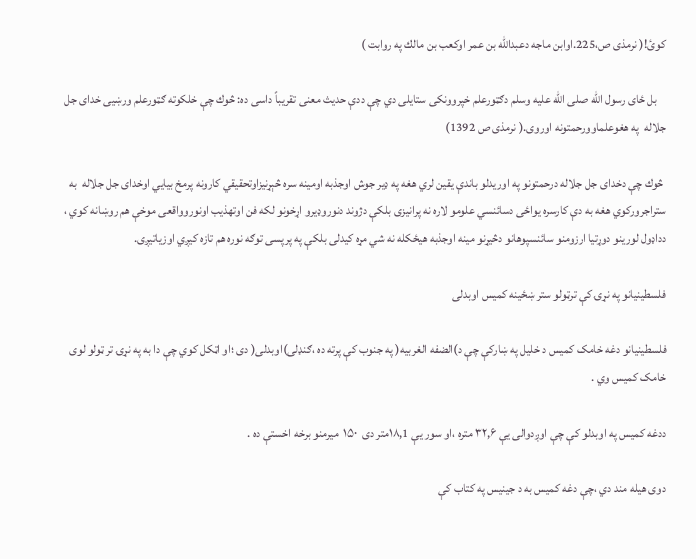كوئ!( نرمذى ص،225.اوابن ماجه دعبدالله بن عمر اوكعب بن مالك په روابت )

    بل ځاى رسول الله صلى الله عليه وسلم دګټورعلم خپروونكى ستايلى دي چې ددې حديث معنى تقريباً داسى ده: څوك چې خلكوته ګټورعلم ورښيى خداى جل جلاله  په هغوعلماوورحمتونه اوروى.( نرمذى ص 1392)

 څوك چې دخداى جل جلاله درحمتونو په اوريدلو باندې يقين لري هغه په ډير جوش اوجذبه اومينه سره څېړنيزاوتحقيقي كارونه پرمخ بيايي اوخداى جل جلاله  به ستراجروركوي هغه به دې كارسره يواځى دسائنسي علومو لاره نه پرانيزى بلكې دژوند دنوروډيرو اړخونو لكه فن اوتهذيب اونوروواقعى موخې هم روښانه كوي ، دداډول لورينو دوړتيا ارزومنو سائنسپوهانو دڅيړنو مينه اوجذبه هيځكله نه شي مړه كيدلى بلكې په پرپسى توګه نوره هم تازه كيږي اوزياتيږى.

فلسطینیانو په نړۍ کې ترټولو ستر ښځینه کمیس اوبدلی

فلسطینیانو دغه خامک کمیس د خلیل په ښارکې چې د)الضفه الغربیه( په جنوب کې پرته ده ،ګنډلی)اوبدلی( دی ؛او اټکل کوي چې دا به په نړۍ تر ټولو لوی خامک کمیس وي .

ددغه کمیس په اوبدلو کې چې اوږدوالی یې ۳۲,۶ متره ،او سور یې ۱۸,1متر دی  ۱۵۰  میرمنو برخه اخستې ده .

دوی هیله مند دي ،چې دغه کمیس به د جینیس په کتاب کې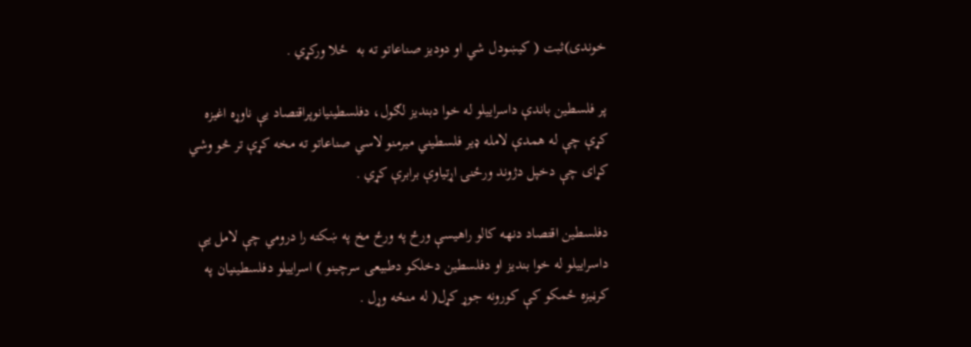خوندی)ثبت ( کیښودل شي او دودیز صناعاتو ته به  ځلا ورکړي .

پر فلسطین باندې داسراییلو له خوا دبندیز لګول، دفلسطینیانوپراقتصاد یې ناوړه اغیزه کړې چې له همدې لامله ډیر فلسطیني میرمنو لاسي صناعاتو ته مخه کړې تر څو وشي کړای چې دخپل دژوند ورځنۍ اړتیاوې برابرې کړي .

دفلسطین اقتصاد دنهه کالو راهیسې ورځ په ورځ مخ په ښکته را درومي چې لامل یې داسراییلو له خوا بندیز او دفلسطین دخلکو دطبیعی سرچینو ) اسراییلو دفلسطینیان په کرڼیزه ځمکو کې کورونه جوړ کړل( له منځه وړل .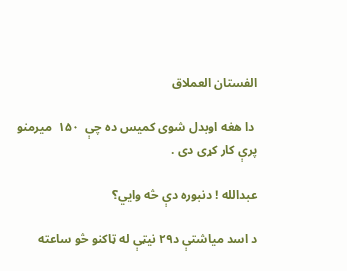الفستان العملاق

 دا هغه اوبدل شوی کمیس ده چې  ۱۵۰  میرمنو پرې کار کړی دی .

عبدالله ! دنبوره دې څه وایي؟

د اسد میاشتې د۲۹ نیټې له ټاکنو څو ساعته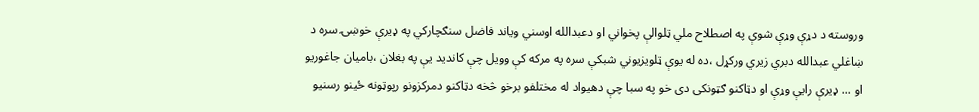وروسته د دړې وړې شوې په اصطلاح ملي ټلوالې پخواني او دعبدالله اوسني ویاند فاضل سنګچارکي په ډیرې خوښۍ سره د ښاغلي عبدالله دبري زیري ورکړل ،ده له یوې ټلویزیوني شبکې سره په مرکه کې وویل چې کاندید یې په بغلان ،بامیان جاغوریو او ... ډیرې رایې وړې او دټاکنو ګټونکی دی خو په سبا چې دهیواد له مختلفو برخو څخه دټاکنو دمرکزونو رپوټونه ځینو رسنیو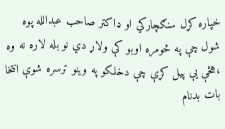خپاره کړل سنګچارکي او ډاکتر صاحب عبدالله پوه شول چې په څومره اوبو کې ولاړ دي نو بله لاره نه وه ،هڅې یې پیل کړې چې دخلکو په وینو ترسره شوې انتخا بات بدنام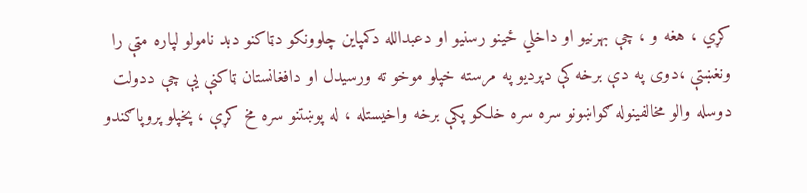کړي ، هغه و ، چې بهرنیو او داخلي ځینو رسنیو او دعبدالله دکمپاین چلوونکو دټاکنو دبد نامولو لپاره مټې را ونغښتې ،دوی په دې برخه کې دپردیو په مرسته خپلو موخو ته ورسیدل او دافغانستان ټاکنې یې چې ددولت دوسله والو مخالفینوله ګواښونو سره سره خلکو پکې برخه واخیستله ، له پوښتنو سره مخ کړې ، پخپلو پروپاګندو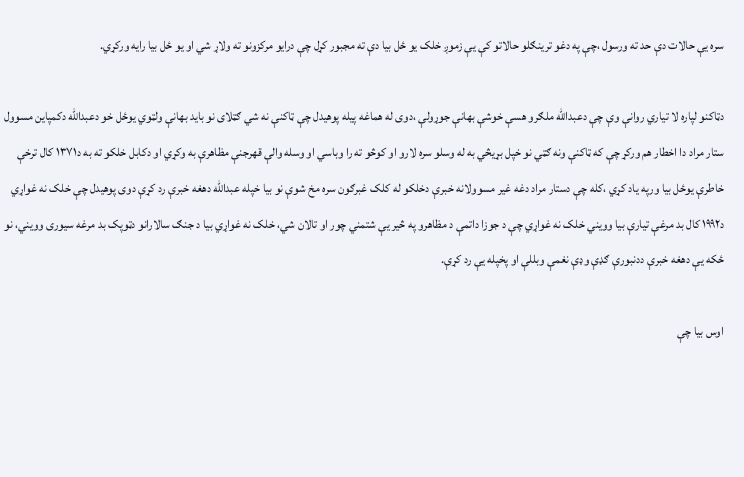سره یې حالات دې حد ته ورسول ،چې په دغو ترینګلو حالاتو کې یې زموږ خلک یو ځل بیا دې ته مجبور کړل چې درایو مرکزونو ته ولاړ شي او یو ځل بیا رایه ورکړي.

دټاکنو لپاره لا تیاري روانې وې چې دعبدالله ملګرو هسې خوشې بهانې جوړولې ،دوی له هماغه پیله پوهیدل چې ټاکنې نه شي ګټلای نو باید بهانې ولټوي یوځل خو دعبدالله دکمپاین مسوول ستار مراد دا اخطار هم ورکړ چې که ټاکنې ونه ګټي نو خپل بړیڅي به له وسلو سره لارو او کوڅو ته را وباسي او وسله والې قهرجنې مظاهرې به وکړي او دکابل خلکو ته به د۱۳۷۱ کال ترخې خاطرې یوځل بیا ورپه یاد کړي ،کله چې دستار مراد دغه غیر مسوولانه خبرې دخلکو له کلک غبرګون سره مخ شوې نو بیا خپله عبدالله دهغه خبرې رد کړې دوی پوهیدل چې خلک نه غواړي د۱۹۹۲ کال بد مرغې تیارې بیا وویني خلک نه غواړي چې د جوزا داتمې د مظاهرو په څیر یې شتمني چور او تالان شي، خلک نه غواړي بیا د جنګ سالارانو دټوپک بد مرغه سیوری وویني، نو ځکه یې دهغه خبرې ددنبورې ګډې وډې نغمې وبللې او پخپله یې رد کړې.

اوس بیا چې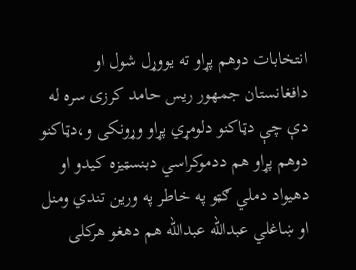انتخابات دوهم پړاو ته یووړل شول او دافغانستان جمهور ریس حامد کرزی سره له دې چې دټاکنو دلومړي پړاو وړونکی و،دټاکنو دوهم پړاو هم ددموکراسي دبنسټیزه کیدو او دهیواد دملي ګټو په خاطر په ورین تندي ومنل او ښاغلي عبدالله عبدالله هم دهغو هرکلی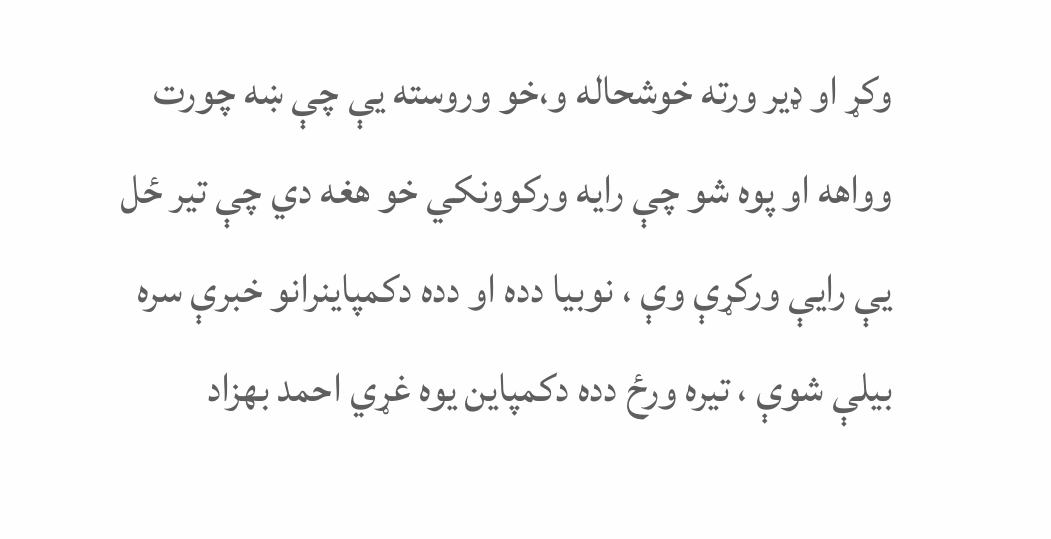وکړ او ډیر ورته خوشحاله و،خو وروسته یې چې ښه چورت وواهه او پوه شو چې رایه ورکوونکي خو هغه دي چې تیر ځل یې رایې ورکړې وې ، نوبیا دده او دده دکمپاینرانو خبرې سره بیلې شوې ، تیره ورځ دده دکمپاین یوه غړي احمد بهزاد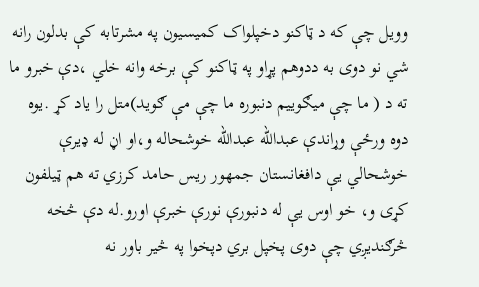وویل چې که د ټاکنو دخپلواک کمیسیون په مشرتابه کې بدلون رانه شي نو دوی به ددوهم پړاو په ټاکنو کې برخه وانه خلي ،دې خبرو ما ته د ( ما چې میګوییم دنبوره ما چې مې ګوید)متل را یاد کړ .یوه دوه ورځې وړاندې عبدالله عبدالله خوشحاله و،او اڼ له ډیرې خوشحالي یې دافغانستان جمهور ریس حامد کرزي ته هم ټیلفون کړی و، خو اوس یې له دنبورې نورې خبرې اورو.له دې څخه څرګندیږي چې دوی پخپل بري دپخوا په څیر باور نه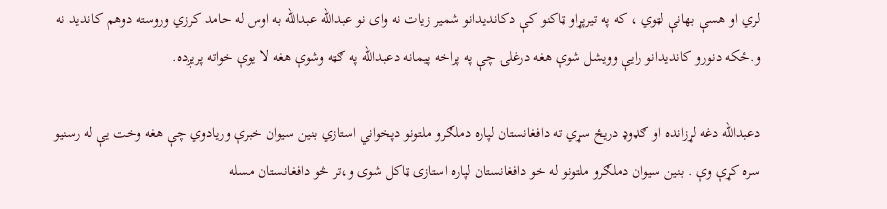لري او هسې بهانې لټوي ، که په تیرپړاو ټاکنو کې دکاندیدانو شمیر زیات نه وای نو عبدالله عبدالله به اوس له حامد کرزي وروسته دوهم کاندید نه و.ځکه دنورو کاندیدانو رایې وویشل شوې هغه درغلۍ چې په پراخه پیمانه دعبدالله په ګټه وشوې هغه لا یوې خواته پریږده.

دعبدالله دغه لړزانده او ګډوډ دریځ سړي ته دافغانستان لپاره دملګرو ملتونو دپخواني استازي بنین سیوان خبرې وریادوي چې هغه وخت یې له رسنیو سره کړې وې . بنین سیوان دملګرو ملتونو له خو دافغانستان لپاره استازی ټاکل شوی و،تر څو دافغانستان مسله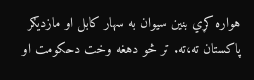هواره کړي بنین سیوان به سهار کابل او مازدیګر پاکستان ته،ته. تر څو دهغه وخت دحکومت او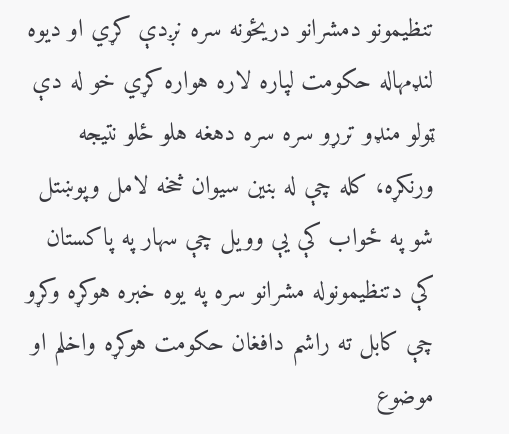تنظیمونو دمشرانو دریځونه سره نږدې کړي او دیوه لنډمهاله حکومت لپاره لاره هواره کړي خو له دې ټولو منډو ترړو سره سره دهغه هلو ځلو نتیجه ورنکړه، کله چې له بنین سیوان څخه لامل وپوښتل شو په ځواب کې یې وویل چې سهار په پاکستان کې دتنظیمونوله مشرانو سره په یوه خبره هوکړه وکړو چې کابل ته راشم دافغان حکومت هوکړه واخلم او موضوع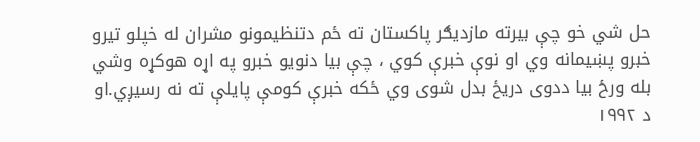حل شي خو چې بیرته مازدیګر پاکستان ته ځم دتنظیمونو مشران له خپلو تیرو خبرو پښیمانه وي او نوې خبرې کوي ، چې بیا دنویو خبرو په اړه هوکړه وشي بله ورځ بیا ددوی دریځ بدل شوی وي ځکه خبرې کومې پایلې ته نه رسیږي.او د ۱۹۹۲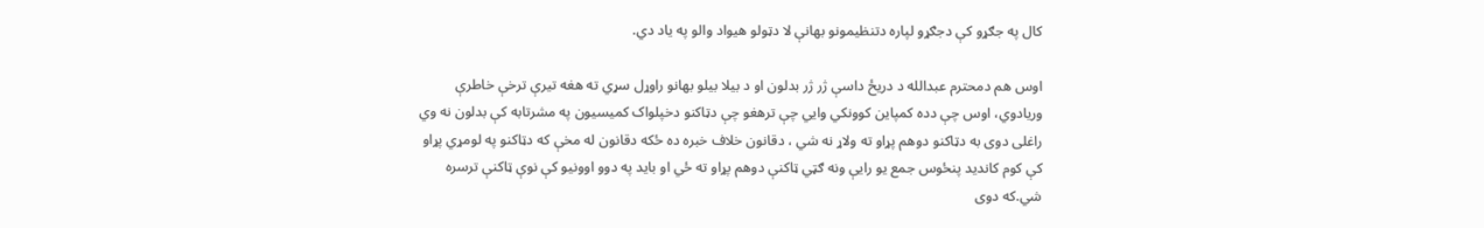کال په جګړو کې دجګړو لپاره دتنظیمونو بهانې لا دټولو هیواد والو په یاد دي.

اوس هم دمحترم عبدالله د دریځ داسې ژر ژر بدلون او د بیلا بیلو بهانو راوړل سړي ته هغه تیرې ترخې خاطرې وریادوي، اوس چې دده کمپاین کوونکي وایي چې ترهغو چې دټاکنو دخپلواک کمیسیون په مشرتابه کې بدلون نه وي راغلی دوی به دټاکنو دوهم پړاو ته ولاړ نه شي ، دقانون خلاف خبره ده ځکه دقانون له مخې که دټاکنو په لومړي پړاو کې کوم کاندید پنځوس جمع یو رایې ونه ګټي ټاکنې دوهم پړاو ته ځي او باید په دوو اوونیو کې نوې ټاکنې ترسره شي.که دوی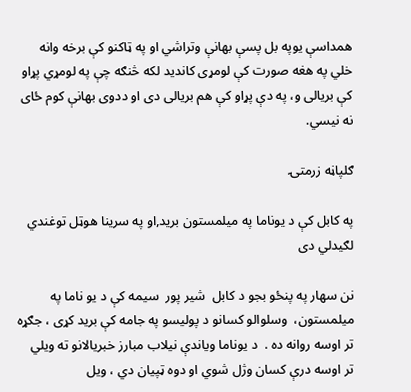همداسې یوپه بل پسې بهانې وتراشي او په ټاکنو کې برخه وانه خلي په هغه صورت کې لومړی کاندید لکه څنګه چې په لومړي پړاو کې بریالی و، په دې پړاو کې هم بریالی دی او ددوی بهانې کوم ځای نه نیسي.

ګلپاڼه زرمتۍ

په کابل کې د يوناما په ميلمستون بريد,او په سرينا هوټل توغندي لګيدلي دی

نن سهار په پنځو بجو د کابل  شير پور  سيمه کې د يو ناما په ميلمستون،  وسلوالو کسانو د پوليسو په جامه کې بريد کړی ، جګړه تر اوسه روانه ده .  د يوناما وياندې نيلاب مبارز خبريالانو ته ويلي  تر اوسه درې کسان وژل شوي او دوه ټپيان دي ، ويل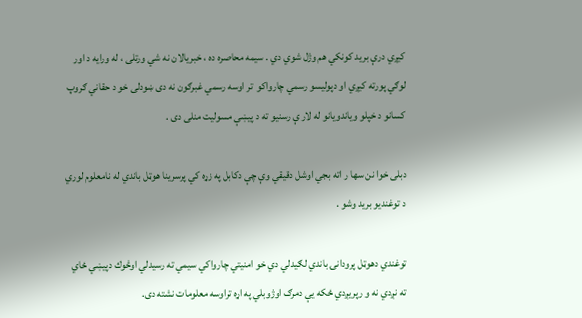کيږي درې بريد کونکي هم وژل شوي دي . سيمه محاصره ده ، خبريالان نه شي ورتلی ، له ورايه د اور لوګي پورته کيږي او دپوليسو رسمي چارواکو  تر اوسه رسمي غبرګون نه دی ښودلی خو د حقاني ګروپ کسانو د خپلو وياندويانو له لار ې رسنيو ته د پيښې مسوليت منلی دی .

دبلی خوا نن سها ر اته بجي اوشل دقيقي وې چې دكابل په زړه كي پرسرينا هوټل باندي له نامعلوم لوري د توغنديو بريد وشو .

توغندي دهوټل پرودانۍ باندي لګيدلي دي خو امنيتي چارواكي سيمي ته رسيدلي اوڅوك دپيښي ځاي ته نږدي نه و رپريږدي ځكه يې دمرګ اوژوبلي په اړه تراوسه معلومات نشته دی.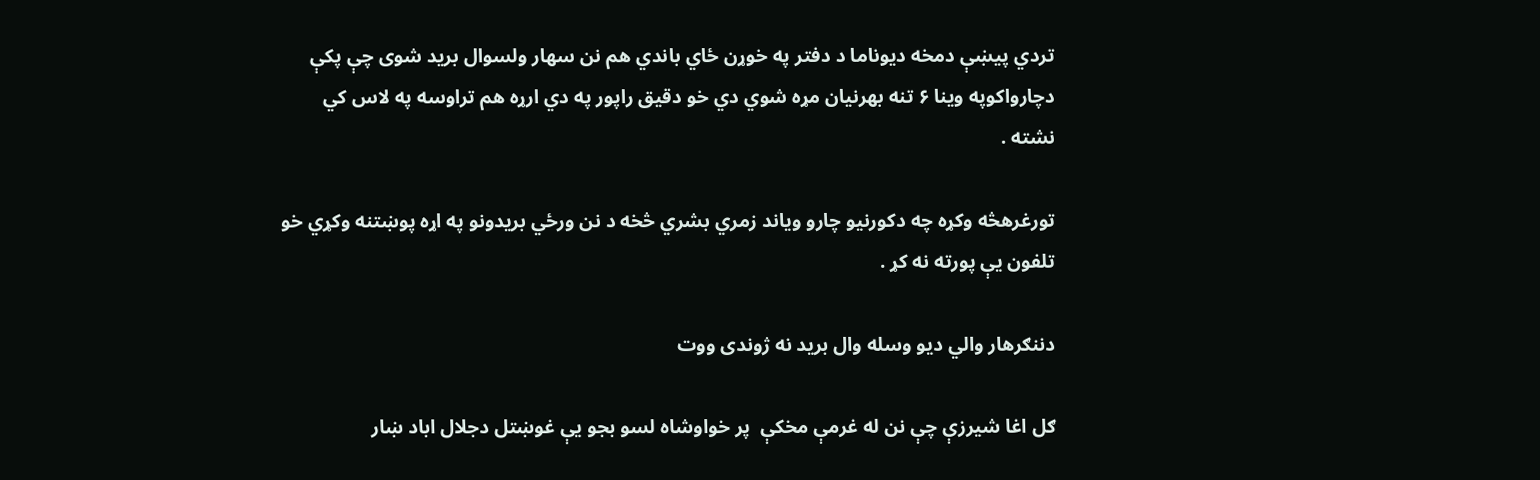تردي پيښې دمخه ديوناما د دفتر په خوړن ځاي باندي هم نن سهار ولسوال بريد شوی چې پكې دچارواكوپه وينا ۶ تنه بهرنيان مړه شوي دي خو دقيق راپور په دي ارړه هم تراوسه په لاس كي نشته .

تورغرهڅه وكړه چه دكورنيو چارو وياند زمري بشري څخه د نن ورځي بريدونو په اړه پوښتنه وكړي خو تلفون يې پورته نه كړ .

دننګرهار والي ديو وسله وال بريد نه ژوندى ووت

ګل اغا شيرزې چې نن له غرمې مخکې  پر خواوشاه لسو بجو يې غوښتل دجلال اباد ښار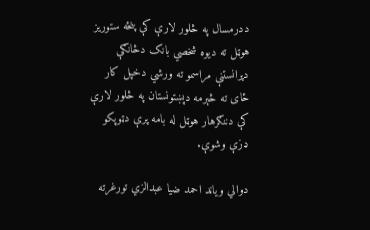ددرمسال په څلور لارې کې پنځه ستوريز هوټل ته ديوه شخصي بانک دڅانګې دپرانستنې مراسمو ته ورشي دخپل کار ځای ته څېرمه دپښتونستان په څلور لارې کې دننګرهار هوټل له بامه پرې دټوپکو ډزې وشوې.

دوالي وياند احمد ضيا عبدالزي تورغرته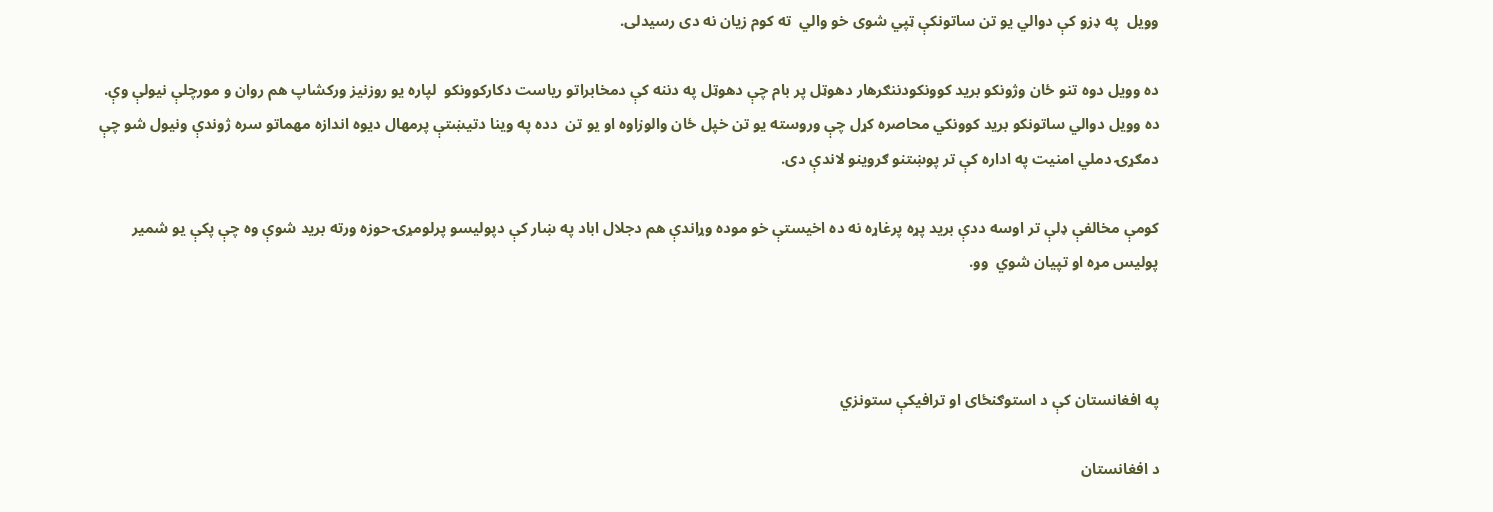وويل  په ډزو کې دوالي يو تن ساتونکې ټپي شوى خو والي  ته کوم زيان نه دى رسيدلى.

ده وويل دوه تنو ځان وژونکو بريد کوونکودننګرهار دهوټل پر بام چې دهوټل په دننه کې دمخابراتو رياست دکارکوونکو  لپاره يو روزنيز ورکشاپ هم روان و مورچلې نيولې وې.  ده وويل دوالي ساتونکو بريد کوونکي محاصره کړل چې وروسته يو تن خپل ځان والوزاوه او يو تن  دده په وينا دتيښتې پرمهال ديوه اندازه مهماتو سره ژوندې ونيول شو چې دمګړۍ دملي امنیت په اداره کې تر پوښتنو ګروينو لاندې دى.

کومې مخالفې ډلې تر اوسه ددې بريد پړه پرغاړه نه ده اخيستې خو موده وړاندې هم دجلال اباد په ښار کې دپوليسو پرلومړۍ حوزه ورته بريد شوې وه چې پکې يو شمير پوليس مړه او تپيان شوي  وو.



په افغانستان کې د استوګنځای او ترافيکې ستونزي

د افغانستان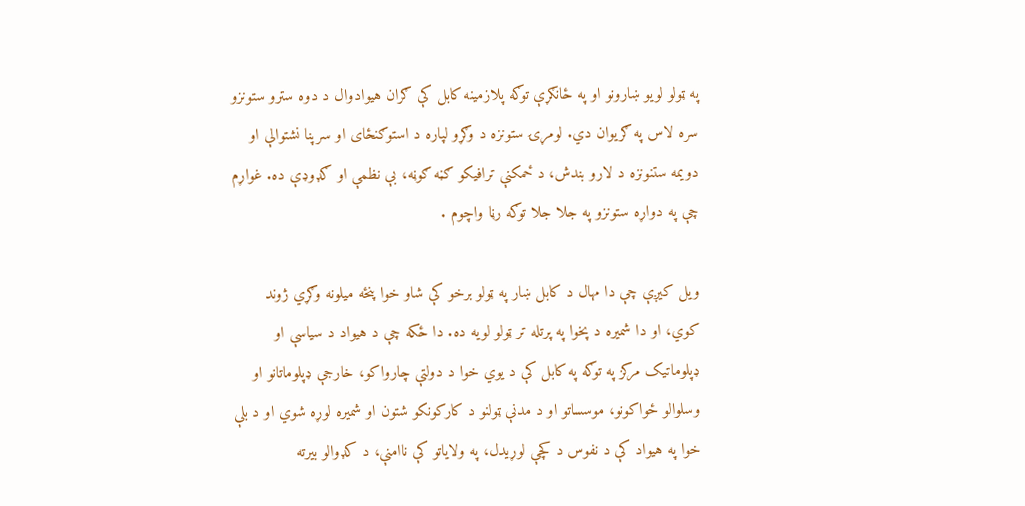په ټولو لویو ښارونو او په ځانګړې توګه پلازمینه کابل کې ګران هیوادوال د دوه سترو ستونزو سره لاس په ګریوان دي. لومړۍ ستونزه د وګړو لپاره د استوګنځای او سرپنا نشتوالې او دویمه ستنونزه د لارو بندش، د ځمکنې ترافیکو ګڼه ګوڼه، بې نظمې او ګډوډې ده. غواړم چې په دواړه ستونزو په جلا جلا توګه رڼا واچوم .

ویل کیږې چې دا مهال د کابل ښار په ټولو برخو کې شاو خوا پنځه میلونه وګړي ژوند کوي، او دا شمیره د پخوا په پرتله تر ټولو لویه ده. دا ځکه چې د هیواد د سیاسې او ډپلوماتیک مرکز په توګه په کابل کې د یوي خوا د دولتې چارواکو، خارجې ډپلوماتانو او وسلوالو ځواکونو، موسساتو او د مدنې ټولنو د کارکونکو شتون او شمیره لوړه شوي او د بلې خوا په هیواد کې د نفوس د کچې لوړیدل، په ولایاتو کې ناامنې، د کډوالو بیرته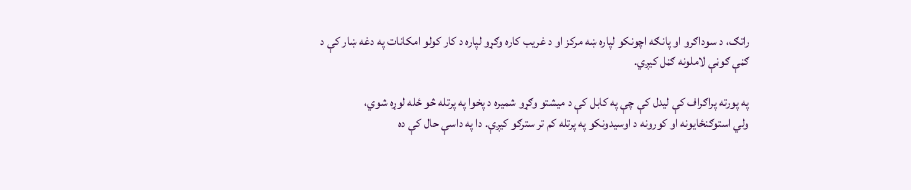راتګ، د سوداګرو او پانګه اچونکو لپاره ښه مرکز او د غریب کاره وګړو لپاره د کار کولو امکانات په دغه ښار کې د ګڼې ګوڼې لاملونه ګڼل کیږي.

په پورته پراګراف کې لیدل کې چې په کابل کې د میشتو وګړو شمیره د پخوا په پرتله څو ځله لوړه شوي،
ولي استوګنځایونه او کورونه د اوسیدونکو په پرتله کم تر سترګو کیږې. دا په داسې حال کې ده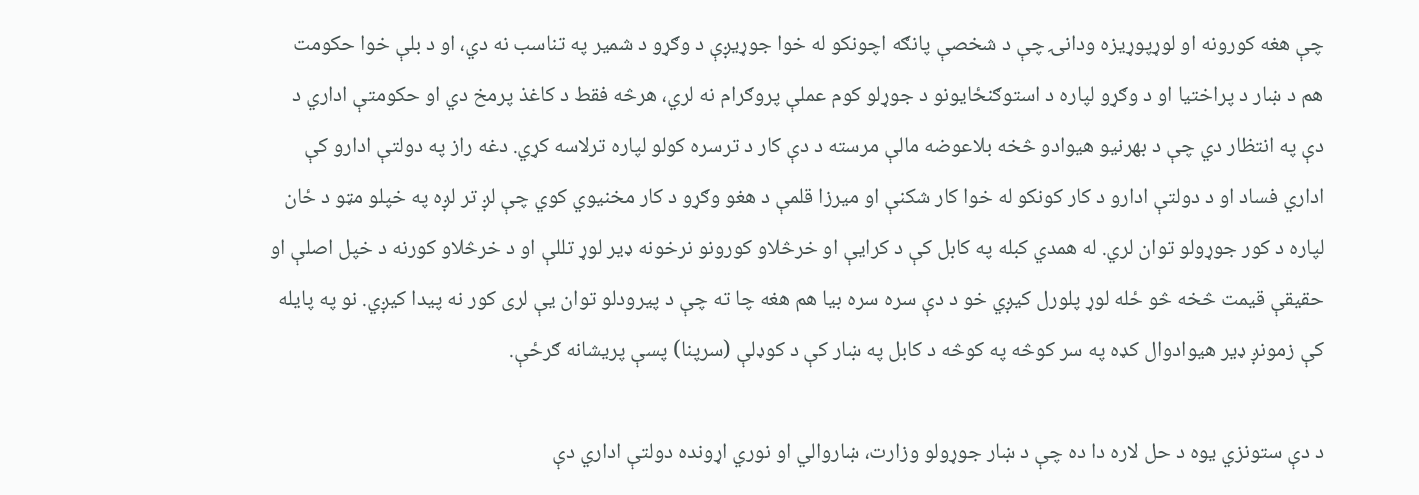چې هغه کورونه او لوړپوړیزه ودانۍ چې د شخصې پانګه اچونکو له خوا جوړیږې د وګړو د شمیر په تناسب نه دي، او د بلې خوا حکومت هم د ښار د پراختیا او د وګړو لپاره د استوګنځایونو د جوړلو کوم عملې پروګرام نه لري، هرڅه فقط د کاغذ پرمخ دي او حکومتې اداري د دې په انتظار دي چې د بهرنیو هیوادو څخه بلاعوضه مالې مرسته د دې کار د ترسره کولو لپاره ترلاسه کړي. دغه راز په دولتې ادارو کې اداري فساد او د دولتې ادارو د کار کونکو له خوا کار شکنې او میرزا قلمې د هغو وګړو د کار مخنيوي کوي چې لږ تر لږه په خپلو مټو د ځان لپاره د کور جوړولو توان لري. له همدي کبله په کابل کې د کرایې او خرڅلاو کورونو نرخونه ډیر لوړ تللې او د خرڅلاو کورنه د خپل اصلې او حقیقې قیمت څخه څو ځله لوړ پلورل کیږي خو د دې سره سره بیا هم هغه چا ته چې د پیرودلو توان یې لری کور نه پیدا کیږي. نو په پایله کې زمونږ ډیر هیوادوال کډه په سر کوڅه په کوڅه د کابل په ښار کې د کوډلې (سرپنا) پسې پریشانه ګرځې.

د دې ستونزي یوه د حل لاره دا ده چې د ښار جوړولو وزارت، ښاروالي او نوري اړونده دولتې اداري دې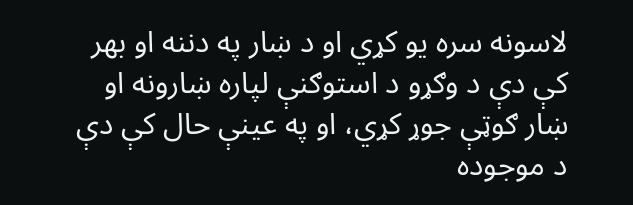لاسونه سره یو کړي او د ښار په دننه او بهر کې دې د وګړو د استوګنې لپاره ښارونه او ښار ګوټې جوړ کړي، او په عینې حال کې دې د موجوده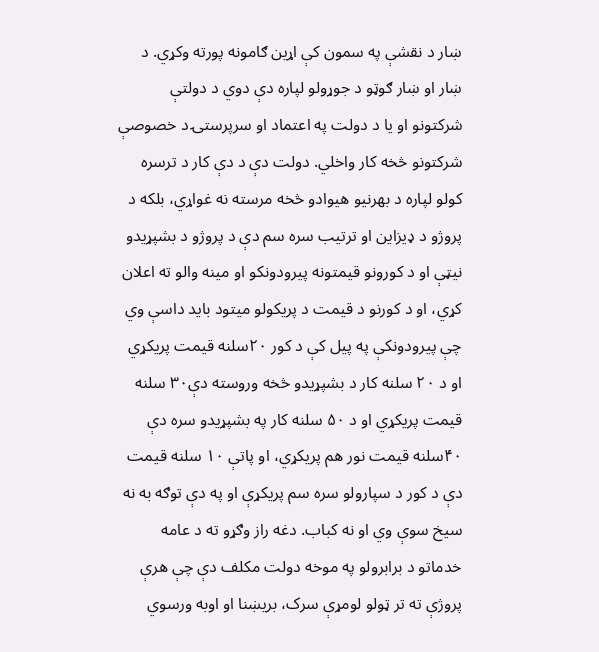ښار د نقشې په سمون کې اړین ګامونه پورته وکړي. د ښار او ښار ګوټو د جوړولو لپاره دې دوي د دولتې شرکتونو او یا د دولت په اعتماد او سرپرستۍ د خصوصې شرکتونو څخه کار واخلي. دولت دې د دې کار د ترسره کولو لپاره د بهرنیو هیوادو څخه مرسته نه غواړي، بلکه د پروژو د ډیزاین او ترتیب سره سم دې د پروژو د بشپړیدو نیټې او د کورونو قیمتونه پیرودونکو او مینه والو ته اعلان کړي، او د کورنو د قیمت د پریکولو میتود باید داسې وي چې پیرودونکې په پیل کې د کور ۲۰سلنه قیمت پریکړي او د ۲۰ سلنه کار د بشپړیدو څخه وروسته دې۳۰ سلنه قیمت پریکړي او د ۵۰ سلنه کار په بشپړیدو سره دې ۴۰سلنه قیمت نور هم پریکړي، او پاتې ۱۰ سلنه قیمت دې د کور د سپارولو سره سم پریکړې او په دې توګه به نه سیخ سوې وي او نه کباب. دغه راز وګړو ته د عامه خدماتو د برابرولو په موخه دولت مکلف دې چې هرې پروژې ته تر ټولو لومړې سرک، بریښنا او اوبه ورسوي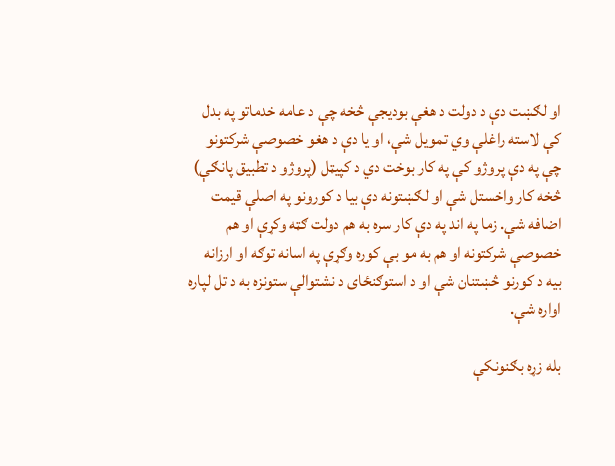او لګښت دې د دولت د هغې بودیجې څخه چې د عامه خدماتو په بدل کې لاسته راغلې وي تمویل شې، او یا دې د هغو خصوصې شرکتونو چې په دې پروژو کې په کار بوخت دي د کپیټل (پروژو د تطبیق پانګې) څخه کار واخستل شې او لګښتونه دې بیا د کورونو په اصلې قیمت اضافه شې. زما په اند په دې کار سره به هم دولت ګټه وکړې او هم خصوصې شرکتونه او هم به مو بې کوره وګړې په اسانه توګه او ارزانه بیه د کورنو څښتنان شې او د استوګنځای د نشتوالې ستونزه به د تل لپاره اواره شې.

بله زړه بګنونکې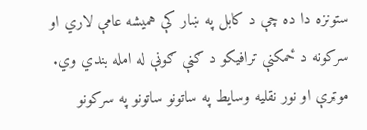ستونزه دا ده چې د کابل په ښار کې همیشه عامې لاري او سرکونه د ځمکنې ترافیکو د ګڼې ګوڼې له امله بندي وي. موټرې او نور نقلیه وسایط په ساتونو ساتونو په سرکونو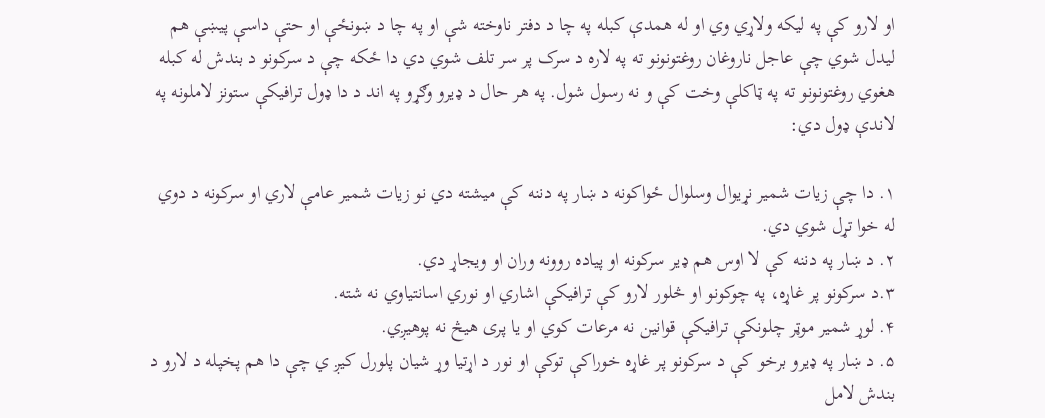او لارو کې په لیکه ولاړي وي او له همدې کبله په چا د دفتر ناوخته شې او په چا د ښونځې او حتې داسې پیښې هم لیدل شوي چې عاجل ناروغان روغتونونو ته په لاره د سرک پر سر تلف شوي دي دا ځکه چې د سرکونو د بندش له کبله هغوي روغتونونو ته په ټاکلې وخت کې و نه رسول شول. په هر حال د ډیرو وګړو په اند د دا ډول ترافیکې ستونز لاملونه په لاندې ډول دي:

۱. دا چې زیات شمیر نړیوال وسلوال ځواکونه د ښار په دننه کې میشته دي نو زیات شمیر عامې لاري او سرکونه د دوي له خوا تړل شوي دي.
۲. د ښار په دننه کې لا اوس هم ډیر سرکونه او پیاده روونه وران او ویجاړ دي.
۳.د سرکونو پر غاړه، په چوکونو او څلور لارو کې ترافیکې اشاري او نوري اسانتیاوي نه شته.
۴. لوړ شمیر موټر چلونکې ترافیکې قوانین نه مرعات کوي او یا پری هیڅ نه پوهیږي.
۵. د ښار په ډیرو برخو کې د سرکونو پر غاړه خوراکې توکې او نور د اړتیا وړ شیان پلورل کیږ ي چې دا هم پخپله د لارو د بندش لامل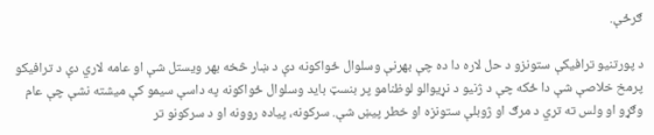ګرځې.

د پورتنیو ترافیکې ستونزو د حل لاره دا ده چې بهرنې وسلوال ځواکونه دې د ښار څخه بهر ویستل شې او عامه لاري دې د ترافیکو پرمخ خلاصې شې دا ځکه چې د ژنیو د نړیوالو لوظنامو پر بنسټ باید وسلوال ځواکونه په داسې سیمو کې میشته نشې چې عام وګړو او ولس ته تري د مرګ او ژوبلې ستونزه او خطر پیښ شې. سرکونه، پیاده روونه او د سرکونو تر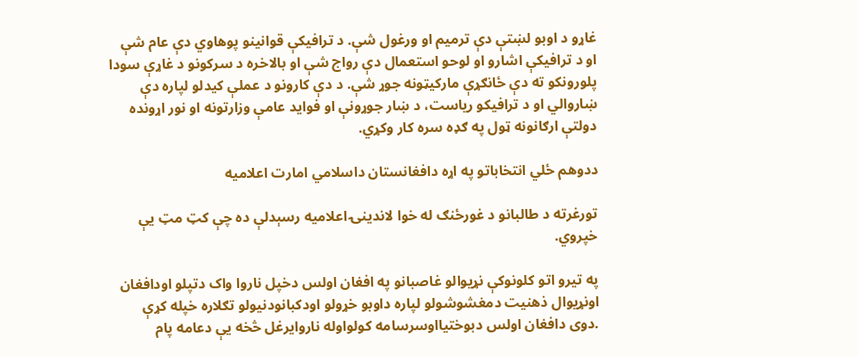غاړو د اوبو لښتې دې ترمیم او ورغول شې. د ترافیکې قوانینو پوهاوي دې عام شې او د ترافیکې اشارو او لوحو استعمال دې رواج شې او بالاخره د سرکونو د غاړې سودا پلورونکو ته دې ځانګړې مارکیټونه جوړ شې. د دې کارونو د عملې کیدلو لپاره دې ښاروالي او د ترافیکو ریاست، د ښار جوړونې او فواید عامې وزارتونه او نور اړونده دولتې ارګانونه ټول په ګډه سره کار وکړي.

ددوهم ځلي انتخاباتو په اړه دافغانستان داسلامي امارت اعلامیه

تورغرته د طالبانو د غورځنګ له خوا لاندينۍ اعلاميه رسېدلې ده چې کټ مټ یې خپروي.

په تیرو اتو کلونوکې نړیوالو غاصبانو په افغان اولس دخپل ناروا واک دتپلو اودافغان اونړیوال ذهنیت دمغشوشولو لپاره داوبو خړولو اودکبانودنیولو تګلاره خپله کړې .دوی دافغان اولس دبوختیااوسرسامه کولواوله ناروایرغل څخه یې دعامه پام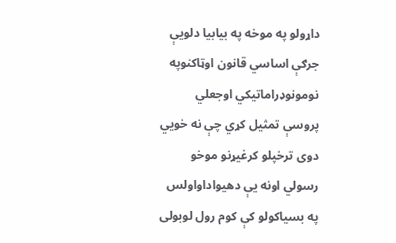داړولو په موخه په بیابیا دلویې جرګې اساسي قانون اوټاکنوپه نومونوډراماتیکي اوجعلي پروسې تمثیل کړي چې نه خویي دوی ترخپلو کرغیړنو موخو رسولي اونه یې دهیواداواولس په بسیاکولو کې کوم رول لوبولی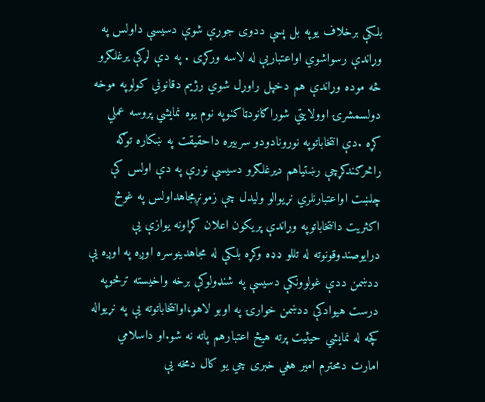بلکې برخلاف یوپه بل پسې ددوی جوړې شوې دسیسې داولس په وړاندې رسواشوي اواعتباریې له لاسه ورکړی . په دې لړکې یرغلګرو څه موده وړاندې هم دخپل راوړل شوي رژیم دقانوني کولوپه موخه دولسمشرۍ اوولایتي شوراګانودټاکنوپه نوم یوه نمایشي پروسه عملي کړه .دې انتخاباتوپه نورونادودو سربیره داحقیقت په ښکاره توګه راڅرګندکړچې رښتیاهم دیرغلګرو دسیسې نورې په دې اولس کې چلښت اواعتبارنلري نړیوالو ولیدل چې زمونږمجاهداولس په غوڅ اکثریت دانتخاباتوپه وړاندې پریکون اعلان کړاونه یوازې یې درایوصندوقونوته له تللو ډډه وکړه بلکې له مجاهدینوسره اوږه په اوږه یې ددښمن ددې غولوونکې دسیسې په شنډولوکې برخه واخیسته ترڅوپه درست هیوادکې ددښمن خوارۍ په اوبو لاهو،اوانتخاباتوته یې په نړیواله کچه له نمایشي حیثیت پرته هیڅ اعتبارهم پاته نه شو.او داسلامي امارت دمحترم امیر هغي خبری چي یو کال دمخه یې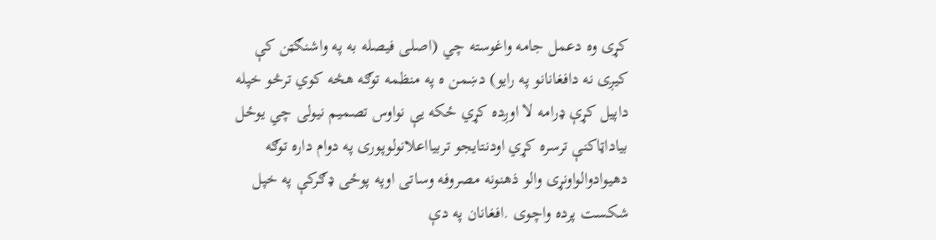کړی وه دعمل جامه واغوسته چي (اصلی فیصله به په واشنګټن کې کیږی نه دافغانانو په رایو) دښمن ه په منظمه توګه هڅه کوي ترڅو خپله داپیل کړې ډرامه لا اوږده کړي ځکه یې نواوس تصمیم نیولی چي یوځل بیاداټاکنې ترسره کړي اودنتایجو تربیااعلانولوپوری په دوام داره توګه دهیوادوالواونړی والو ذهنونه مصروفه وساتی اوپه پوځی ډګرکې په خپل شکست پرده واچوی .افغانان په دې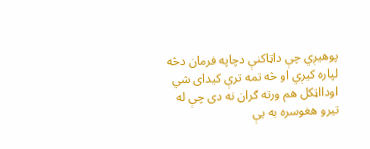پوهیږي چې داټاکنې دچاپه فرمان دڅه لپاره کیږي او څه تمه ترې کیدای شي اودااټکل هم ورته ګران نه دی چې له تیرو هغوسره به یې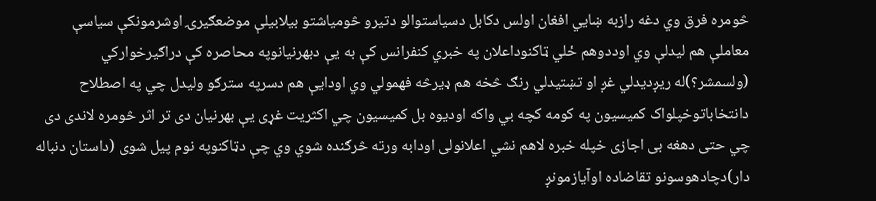څومره فرق وي دغه رازبه ښایي افغان اولس دکابل دسیاستوالو دتیرو څومیاشتو بیلابیلې موضعګیرۍ اوشرمونکې سیاسې معاملې هم لیدلې وي اوددوهم ځلي ټاکنوداعلان په خبري کنفرانس کې به یې دبهرنیانوپه محاصره کې دراګیرخوارکي (ولسمشر؟)له ریږدیدلي غږ او تښتیدلي رنګ څخه هم ډیرڅه فهمولي وي اودایې هم دسرپه سترګو ولیدل چي په اصطلاح دانتخاباتوخپلواک کمیسیون په کومه کچه بي واکه اودیوه بل کمیسیون چي اکثریت غړی یې بهرنیان دی تر اثر څومره لاندی دی چي حتی دهغه بی اجازی خپله خبره لاهم نشي اعلانولی اودابه ورته څرګنده شوي وي چې دټاکنوپه نوم پیل شوی (داستان دنباله دار)دچادهوسونو تقاضاده اوآیازمونږ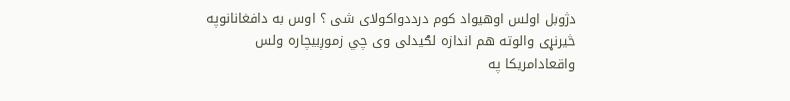دژوبل اولس اوهیواد کوم درددواکولای شی ؟ اوس به دافغانانوپه څیرنړی والوته هم اندازه لګیدلی وی چي زموږبیچاره ولس واقعادامریکا په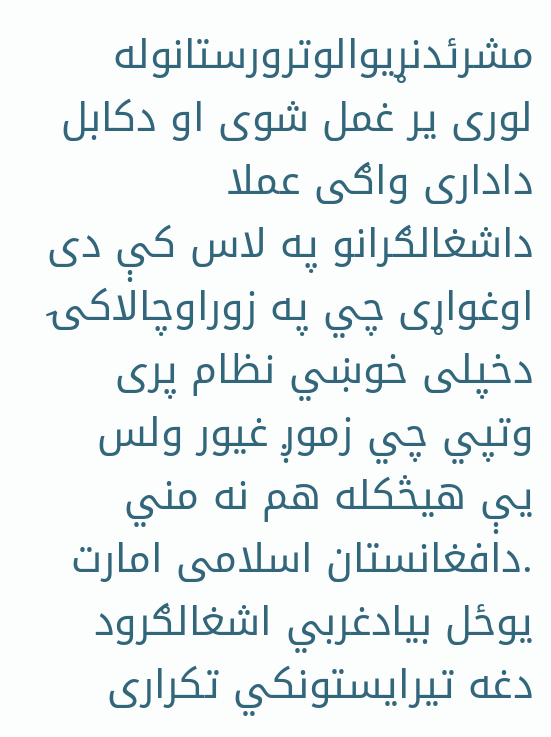مشرئدنړیوالوترورستانوله لوری یر غمل شوی او دکابل داداری واګی عملا داشغالګرانو په لاس کې دی اوغواړی چي په زوراوچالاکۍ دخپلی خوښي نظام پری وتپي چي زموږ غیور ولس یې هیڅکله هم نه مني .دافغانستان اسلامی امارت یوځل بیادغربي اشغالګرود دغه تیرایستونکي تکراری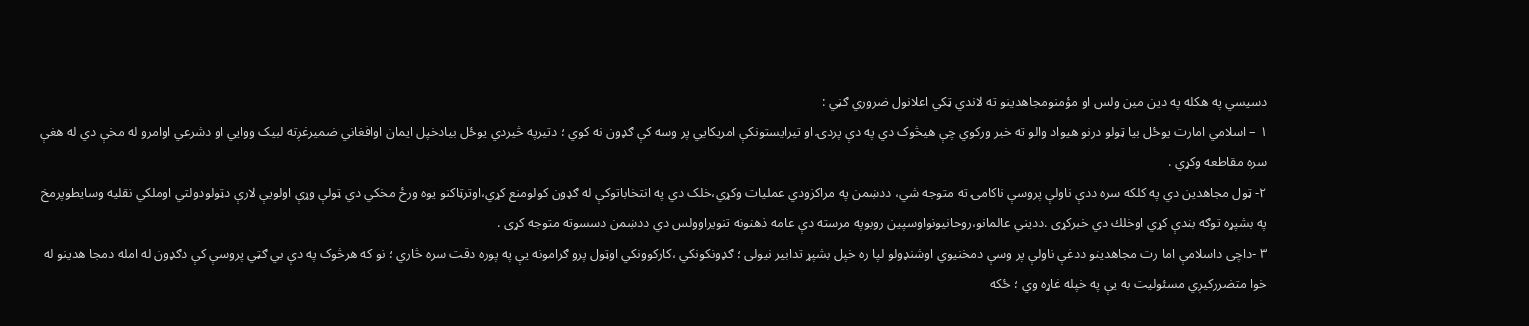دسیسي په هکله په دین مین ولس او مؤمنومجاهدینو ته لاندي ټکي اعلانول ضروري ګڼي :
۱ – اسلامي امارت یوځل بیا ټولو درنو هیواد والو ته خبر ورکوي چې هیڅوک دي په دې پردۍ او تيرايستونكې امريكايي پر وسه کې ګډون نه کوي ؛ دتیرپه څيردي یوځل بیادخپل ایمان اوافغاني ضمیرغږته لبیک ووايي او دشرعي اوامرو له مخې دي له هغې سره مقاطعه وکړي .
۲- ټول مجاهدین دي په کلکه سره ددې ناولې پروسې ناکامۍ ته متوجه شي، ددښمن په مراکزودي عملیات وکړي،خلک دي په انتخاباتوکې له ګډون کولومنع کړي،اوترټاکنو یوه ورځ مخکي دي ټولې وړې اولویې لارې دټولودولتي اوملکي نقلیه وسایطوپرمخ په بشپړه توګه بندې کړي اوخلك دي خبركړی .ددیني عالمانو،روحانیونواوسپین روبوپه مرسته دې عامه ذهنونه تنویراوولس دي ددښمن دسسوته متوجه کړی .
۳ -داچی داسلامې اما رت مجاهدینو ددغې ناولې پر وسې دمخنیوي اوشنډولو لپا ره خپل بشپړ تدابیر نیولی ؛ ګډونکونکي ،كاركوونكي اوټول پرو ګرامونه یې په پوره دقت سره څاري ؛ نو که هرڅوک په دې بي ګټي پروسې کې دګډون له امله دمجا هدینو له خوا متضررکیږي مسئولیت به یې په خپله غاړه وي ؛ ځکه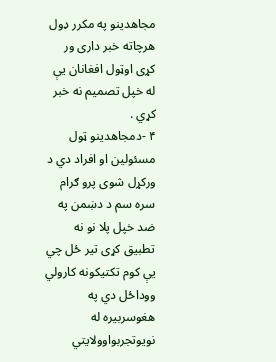مجاهدینو په مکرر ډول هرچاته خبر داری ور کړی اوټول افغانان یې له خپل تصمیم نه خبر کړي .
۴ -دمجاهدینو ټول مسئولین او افراد دي د ورکړل شوی پرو ګرام سره سم د دښمن په ضد خپل پلا نو نه تطبیق کړی تیر ځل چي یې کوم تکتیکونه کارولي ووداځل دي په هغوسربیره له نویوتجربواوولایتي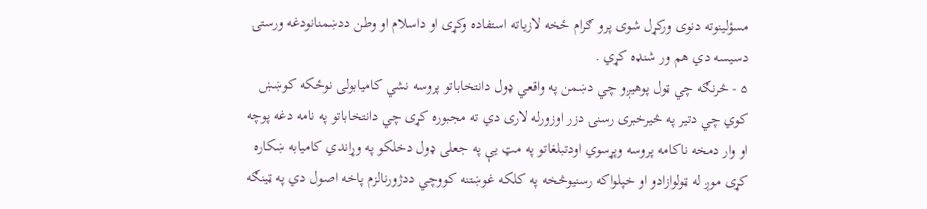مسؤلینوته دنوی ورکړل شوی پرو ګرام ځخه لازیاته استفاده وکړی او داسلام او وطن ددښمنانودغه ورستۍ دسیسه دي هم ور شنډه کړي .
۵ - څرنګه چي ټول پوهیږو چي دښمن په واقعي ډول دانتخاباتو پروسه نشي کامیابولی نوځکه کوښښ کوي چي دتیر په څیرخبری رسنۍ دزر اوزورله لاری دي ته مجبوره کړی چي دانتخاباتو په نامه دغه پوچه او وار دمخه ناکامه پروسه وپړسوي اودتبلغاتو په مټ یې په جعلی ډول دخلکو په وړاندي کامیابه ښکاره کړی موږ له ټولوازادو او خپلواکه رسنیوڅخه په کلکه غوښتنه کووچي ددژورنالزم پاخه اصول دي په ټینګه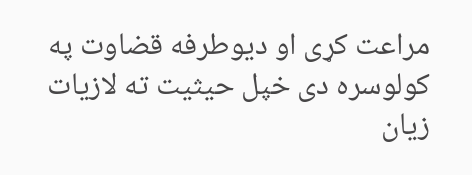مراعت کړی او دیوطرفه قضاوت په کولوسره دی خپل حیثیت ته لازیات زیان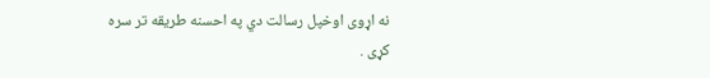نه اړوی اوخپل رسالت دي په احسنه طریقه تر سره کړی .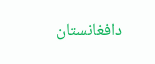دافغانستان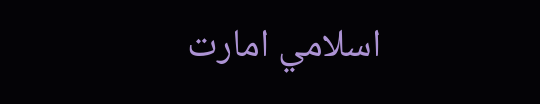اسلامي امارت